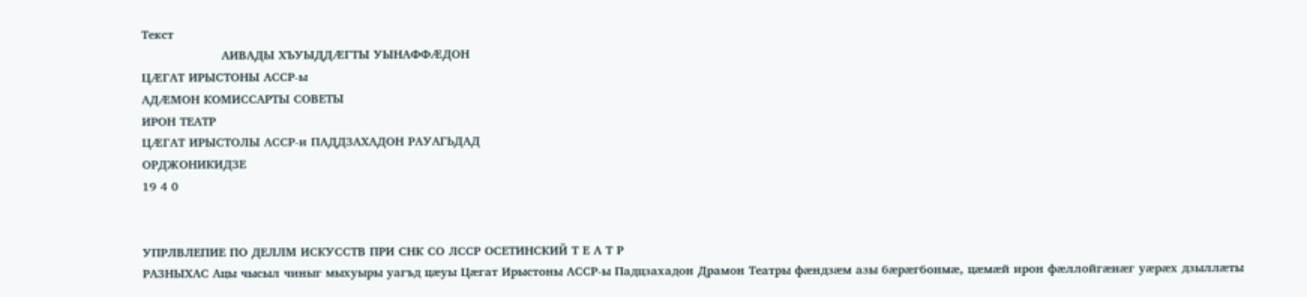Текст
                    АИВАДЫ ХЪУЫДДÆГТЫ УЫНАФФÆДОН
ЦÆГАТ ИРЫСТОНЫ АССР-ы
АДÆМОН КОМИССАРТЫ СОВЕТЫ
ИРОН ТЕАТР
ЦÆГАТ ИРЫСТОЛЫ АССР-и ПАДДЗАХАДОН РАУАГЬДАД
ОРДЖОНИКИДЗЕ
19 4 0


УПРЛВЛЕПИЕ ПО ДЕЛЛМ ИСКУССТВ ПРИ СНК СО ЛССР ОСЕТИНСКИЙ Т Е А Т Р
РАЗНЫХАС Ацы чысыл чиныг мыхуыры уагъд цæуы Цæгат Ирыстоны АССР-ы Падцзахадон Драмон Театры фæндзæм азы бæрæгбонмæ, цæмæй ирон фæллойгæнæг уæрæх дзыллæты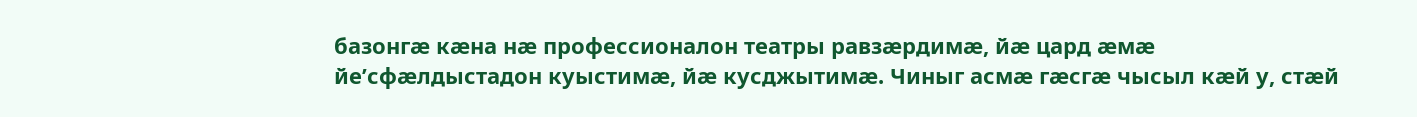базонгæ кæна нæ профессионалон театры равзæрдимæ, йæ цард æмæ йе’сфæлдыстадон куыстимæ, йæ кусджытимæ. Чиныг асмæ гæсгæ чысыл кæй у, стæй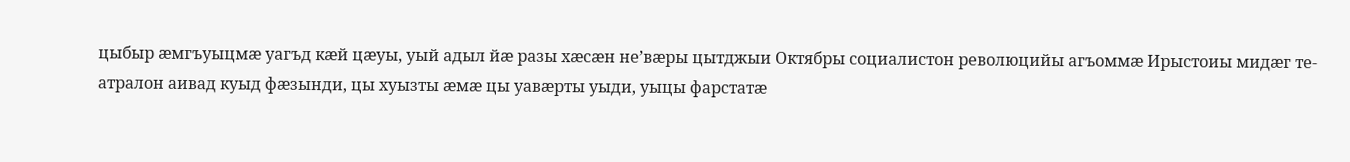цыбыр æмгъуыцмæ уагъд кæй цæуы, уый адыл йæ разы хæсæн не’вæры цытджыи Октябры социалистон революцийы агъоммæ Ирыстоиы мидæг те- атралон аивад куыд фæзынди, цы хуызты æмæ цы уавæрты уыди, уыцы фарстатæ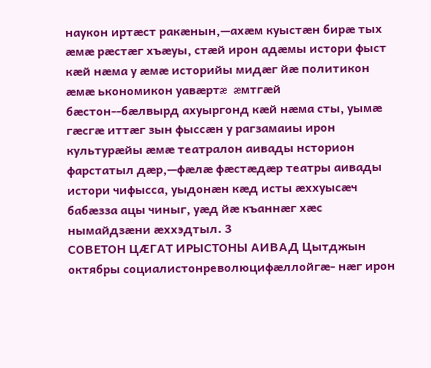наукон иртæст ракæнын,—ахæм куыстæн бирæ тых æмæ рæстæг хъæуы, стæй ирон адæмы истори фыст кæй нæма у æмæ историйы мидæг йæ политикон æмæ ькономикон уавæртæ æмтгæй бæстон--бæлвырд ахуыргонд кæй нæма сты, уымæ гæсгæ иттæг зын фыссæн у рагзамаиы ирон культурæйы æмæ театралон аивады нсторион фарстатыл дæр,—фæлæ фæстæдæр театры аивады истори чифысса, уыдонæн кæд исты æххуысæч бабæзза ацы чиныг, уæд йæ къаннæг хæс нымайдзæни æххэдтыл. 3
СОВЕТОН ЦÆГАТ ИРЫСТОНЫ АИВАД Цытджын октябры социалистонреволюцифæллойгæ- нæг ирон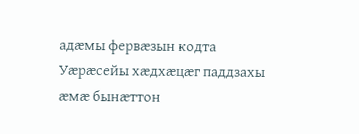адæмы фервæзын кодта Уæрæсейы хæдхæцæг паддзахы æмæ бынæттон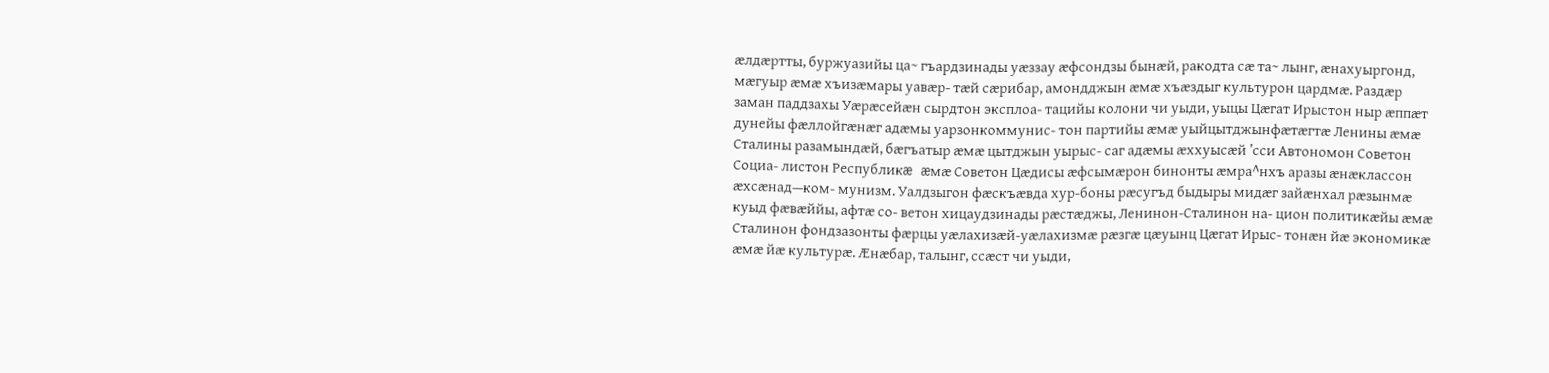æлдæртты, буржуазийы ца~ гъардзинады уæззау æфсондзы бынæй, ракодта сæ та~ лынг, æнахуыргонд, мæгуыр æмæ хъизæмары уавæр- тæй сæрибар, амондджын æмæ хъæздыг культурон цардмæ. Раздæр заман паддзахы Уæрæсейæн сырдтон эксплоа- тацийы колони чи уыди, уыцы Цæгат Ирыстон ныр æппæт дунейы фæллойгæнæг адæмы уарзонкоммунис- тон партийы æмæ уыйцытджынфæтæгтæ Ленины æмæ Сталины разамындæй, бæгъатыр æмæ цытджын уырыс- саг адæмы æххуысæй ’сси Автономон Советон Социа- листон Республикæ æмæ Советон Цæдисы æфсымæрон бинонты æмра^нхъ аразы æнæклассон æхсæнад—ком- мунизм. Уалдзыгон фæскъæвда хур-боны рæсугъд быдыры мидæг зайæнхал рæзынмæ куыд фæвæййы, афтæ со- ветон хицаудзинады рæстæджы, Ленинон-Сталинон на- цион политикæйы æмæ Сталинон фондзазонты фæрцы уæлахизæй-уæлахизмæ рæзгæ цæуынц Цæгат Ирыс- тонæн йæ экономикæ æмæ йæ культурæ. Æнæбар, талынг, ссæст чи уыди,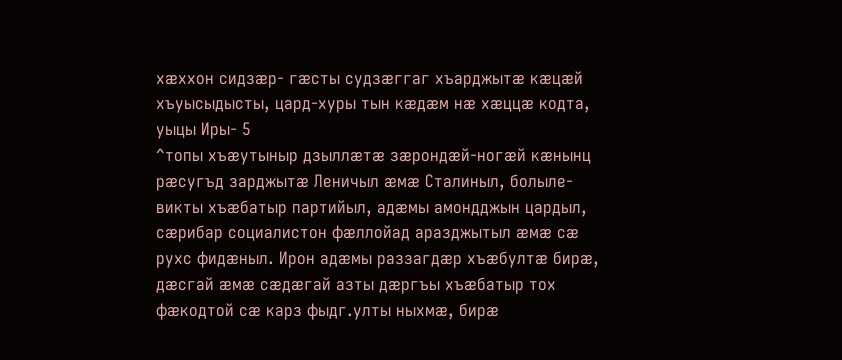хæххон сидзæр- гæсты судзæггаг хъарджытæ кæцæй хъуысыдысты, цард-хуры тын кæдæм нæ хæццæ кодта, уыцы Иры- 5
^топы хъæутыныр дзыллæтæ зæрондæй-ногæй кæнынц рæсугъд зарджытæ Леничыл æмæ Сталиныл, болыле- викты хъæбатыр партийыл, адæмы амондджын цардыл, сæрибар социалистон фæллойад аразджытыл æмæ сæ рухс фидæныл. Ирон адæмы раззагдæр хъæбултæ бирæ, дæсгай æмæ сæдæгай азты дæргъы хъæбатыр тох фæкодтой сæ карз фыдг.улты ныхмæ, бирæ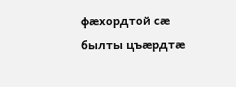фæхордтой сæ былты цъæрдтæ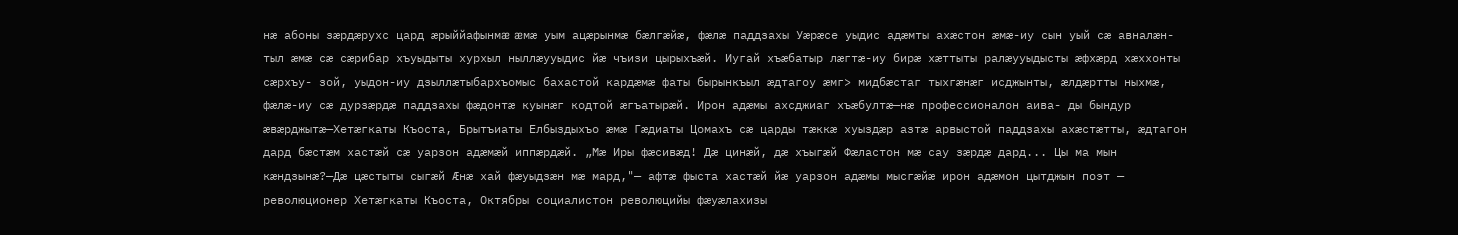нæ абоны зæрдæрухс цард æрыййафынмæ æмæ уым ацæрынмæ бæлгæйæ, фæлæ паддзахы Уæрæсе уыдис адæмты ахæстон æмæ-иу сын уый сæ авналæн- тыл æмæ сæ сæрибар хъуыдыты хурхыл ныллæууыдис йæ чъизи цырыхъæй. Иугай хъæбатыр лæгтæ-иу бирæ хæттыты ралæууыдысты æфхæрд хæххонты сæрхъу- зой, уыдон-иу дзыллæтыбархъомыс бахастой кардæмæ фаты бырынкъыл æдтагоу æмг> мидбæстаг тыхгæнæг исджынты, æлдæртты ныхмæ, фæлæ-иу сæ дурзæрдæ паддзахы фæдонтæ куынæг кодтой æгъатырæй. Ирон адæмы ахсджиаг хъæбултæ—нæ профессионалон аива- ды бындур æвæрджытæ—Хетæгкаты Къоста, Брытъиаты Елбыздыхъо æмæ Гæдиаты Цомахъ сæ царды тæккæ хуыздæр азтæ арвыстой паддзахы ахæстæтты, æдтагон дард бæстæм хастæй сæ уарзон адæмæй иппæрдæй. „Мæ Иры фæсивæд! Дæ цинæй, дæ хъыгæй Фæластон мæ сау зæрдæ дард... Цы ма мын кæндзынæ?—Дæ цæстыты сыгæй Æнæ хай фæуыдзæн мæ мард,"— афтæ фыста хастæй йæ уарзон адæмы мысгæйæ ирон адæмон цытджын поэт — революционер Хетæгкаты Къоста, Октябры социалистон революцийы фæуæлахизы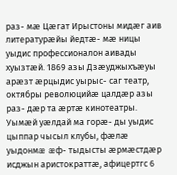раз- мæ Цæгат Ирыстоны мидæг аив литературæйы йедтæ- мæ ницы уыдис профессионалон аивады хуызтæй. 1869 азы Дзæуджыхъæуы арæзт æрцыдис уырыс- саг театр, октябры революцийæ цалдæр азы раз- дæр та æртæ кинотеатры. Уымæй уæлдай ма горæ- ды уыдис цыппар чысыл клубы, фæлæ уыдонмæ æф- тыдысты æрмæстдæр исджын аристократтæ, афицертгс 6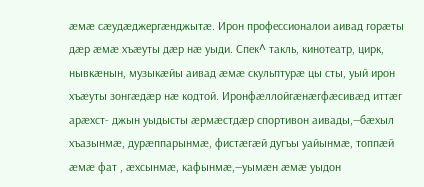æмæ сæудæджергæнджытæ. Ирон профессионалои аивад горæты дæр æмæ хъæуты дæр нæ уыди. Спек^ такль, кинотеатр, цирк, нывкæнын, музыкæйы аивад æмæ скульптурæ цы сты, уый ирон хъæуты зонгæдæр нæ кодтой. Иронфæллойгæнæгфæсивæд иттæг арæхст- джын уыдысты æрмæстдæр спортивон аивады,—бæхыл хъазынмæ, дурæппарынмæ, фистæгæй дугъы уайынмæ, топпæй æмæ фат , æхсынмæ, кафынмæ,—уымæн æмæ уыдон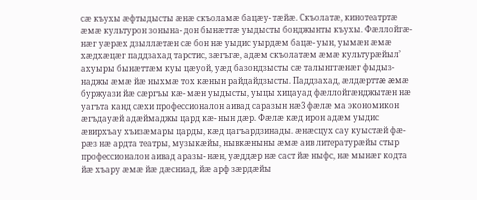сæ къухы æфтыдысты æнæ скъоламæ бацæу- тæйæ. Скъолатæ, кинотеатртæ æмæ культурон зонына- дон бынæттæ уыдысты бонджынты къухы. Фæллойгæ- нæг уæрæх дзыллæтæн сæ бон нæ уыдис уырдæм бацæ- уын, уымæн æмæ хæдхæцæг паддзахад тарстис, зæгъгæ, адæм скъолатæм æмæ культурæйыл’ ахуыры бынæттæм куы цæуой, уæд базондзысты сæ талынггæнæг фыдыз- наджы æмæ йæ ныхмæ тох кæнын райдайдзысты. Паддзахад, æлдæрттæ æмæ буржуази йæ сæргъы кæ- мæн уыдысты, уыцы хицауад фæллойгæнджытæн нæ уагъта канд сæхи профессионалон аивад саразын нæ3 фæлæ ма экономикон æгъдауæй адæймаджы цард кæ- нын дæр. Фæлæ кæд ирон адæм уыдис æвирхъау хъизæмары царды, кæд цагъардзинады. æнæсцух сау куыстæй фæ- рæз нæ ардта театры, музыкæйы, нывкæныны æмæ аив литературæйы стыр профессионалон аивад аразы- нæн, уæддæр нæ саст йæ ныфс, нæ мынæг кодта йæ хъару æмæ йæ дæсниад, йæ арф зæрдæйы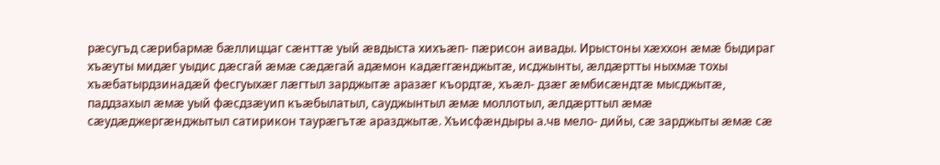рæсугъд сæрибармæ бæллиццаг сæнттæ уый æвдыста хихъæп- пæрисон аивады. Ирыстоны хæххон æмæ быдираг хъæуты мидæг уыдис дæсгай æмæ сæдæгай адæмон кадæггæнджытæ, исджынты, æлдæртты ныхмæ тохы хъæбатырдзинадæй фесгуыхæг лæгтыл зарджытæ аразæг къордтæ, хъæл- дзæг æмбисæндтæ мысджытæ, паддзахыл æмæ уый фæсдзæуип къæбылатыл, сауджынтыл æмæ моллотыл, æлдæрттыл æмæ сæудæджергæнджытыл сатирикон таурæгътæ аразджытæ. Хъисфæндыры а.чв мело- дийы, сæ зарджыты æмæ сæ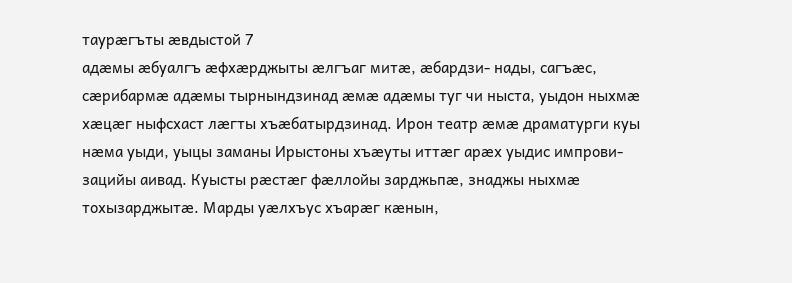таурæгъты æвдыстой 7
адæмы æбуалгъ æфхæрджыты æлгъаг митæ, æбардзи- нады, сагъæс, сæрибармæ адæмы тырнындзинад æмæ адæмы туг чи ныста, уыдон ныхмæ хæцæг ныфсхаст лæгты хъæбатырдзинад. Ирон театр æмæ драматурги куы нæма уыди, уыцы заманы Ирыстоны хъæуты иттæг арæх уыдис импрови- зацийы аивад. Куысты рæстæг фæллойы зарджьпæ, знаджы ныхмæ тохызарджытæ. Марды уæлхъус хъарæг кæнын,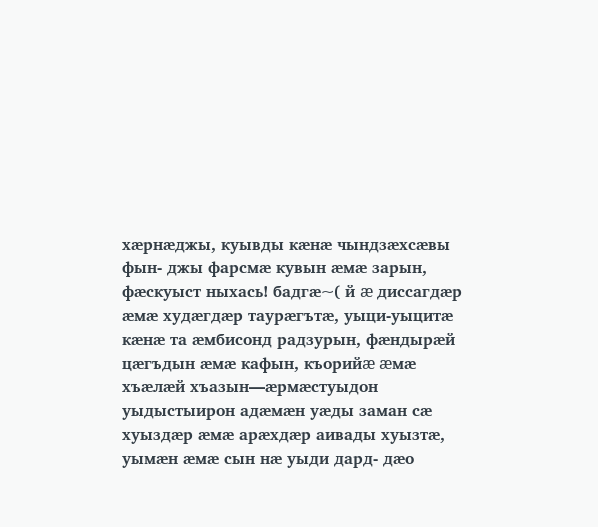хæрнæджы, куывды кæнæ чындзæхсæвы фын- джы фарсмæ кувын æмæ зарын, фæскуыст ныхась! бадгæ~( й æ диссагдæр æмæ худæгдæр таурæгътæ, уыци-уыцитæ кæнæ та æмбисонд радзурын, фæндырæй цæгъдын æмæ кафын, къорийæ æмæ хъæлæй хъазын—æрмæстуыдон уыдыстыирон адæмæн уæды заман сæ хуыздæр æмæ арæхдæр аивады хуызтæ, уымæн æмæ сын нæ уыди дард- дæо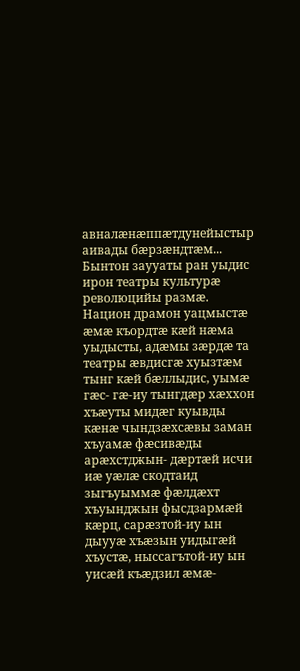авналæнæппæтдунейыстыр аивады бæрзæндтæм... Бынтон заууаты ран уыдис ирон театры культурæ революцийы размæ. Национ драмон уацмыстæ æмæ къордтæ кæй нæма уыдысты, адæмы зæрдæ та театры æвдисгæ хуызтæм тынг кæй бæллыдис, уымæ гæс- гæ-иу тынгдæр хæххон хъæуты мидæг куывды кæнæ чындзæхсæвы заман хъуамæ фæсивæды арæхстджын- дæртæй исчи иæ уæлæ скодтаид зыгъуыммæ фæлдæхт хъуынджын фысдзармæй кæрц, сарæзтой-иу ын дыууæ хъæзын уидыгæй хъустæ, ныссагътой-иу ын уисæй къæдзил æмæ-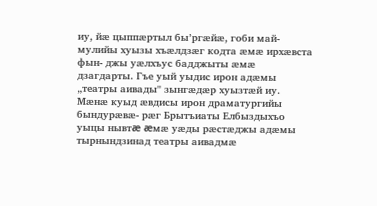иу, йæ цыппæртыл бы’ргæйæ, гоби май- мулийы хуызы хъæлдзæг кодта æмæ ирхæвста фын- джы уæлхъус бадджыты æмæ дзагдарты. Гъе уый уыдис ирон адæмы „театры аивады" зынгæдæр хуызтæй иу. Мæнæ куыд æвдисы ирон драматургийы бындурæвæ- рæг Брытъиаты Елбыздыхъо уыцы нывтæ æмæ уæды рæстæджы адæмы тырнындзинад театры аивадмæ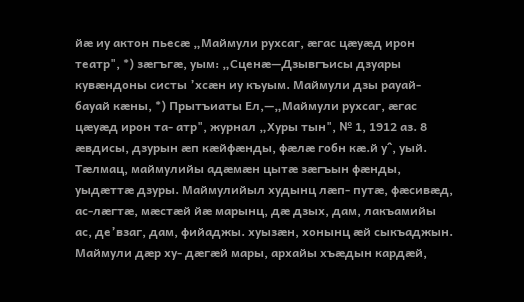йæ иу актон пьесæ „Маймули рухсаг, æгас цæуæд ирон театр", *) зæгъгæ, уым: „Сценæ—Дзывгъисы дзуары кувæндоны систы ’хсæн иу къуым. Маймули дзы рауай-бауай кæны, *) Прытъиаты Ел,—„Маймули рухсаг, æгас цæуæд ирон та- атр", журнал „Хуры тын", № 1, 1912 аз. 8
æвдисы, дзурын æп кæйфæнды, фæлæ гобн кæ.й у^, уый. Тæлмац, маймулийы адæмæн цытæ зæгъын фæнды, уыдæттæ дзуры. Маймулийыл худынц лæп- путæ, фæсивæд, ас-лæгтæ, мæстæй йæ марынц, дæ дзых, дам, лакъамийы ас, де’взаг, дам, фийаджы. хуызæн, хонынц æй сыкъаджын. Маймули дæр ху- дæгæй мары, архайы хъæдын кардæй,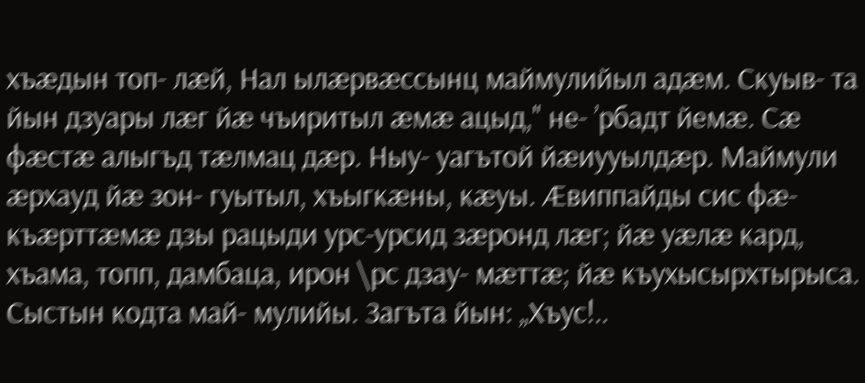хъæдын топ- лæй, Нал ылæрвæссынц маймулийыл адæм. Скуыв- та йын дзуары лæг йæ чъиритыл æмæ ацыд," не- ’рбадт йемæ. Сæ фæстæ алыгъд тæлмац дæр. Ныу- уагътой йæиууылдæр. Маймули æрхауд йæ зон- гуытыл, хъыгкæны, кæуы. Æвиппайды сис фæ- къæрттæмæ дзы рацыди урс-урсид зæронд лæг; йæ уæлæ кард, хъама, топп, дамбаца, ирон \рс дзау- мæттæ; йæ къухысырхтырыса. Сыстын кодта май- мулийы. Загъта йын: „Хъус!..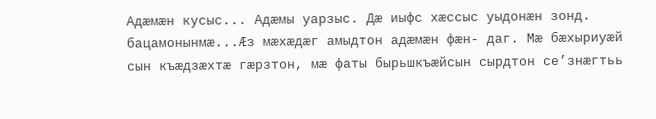Адæмæн кусыс... Адæмы уарзыс. Дæ иыфс хæссыс уыдонæн зонд. бацамонынмæ...Æз мæхæдæг амыдтон адæмæн фæн- даг. Мæ бæхыриуæй сын къæдзæхтæ гæрзтон, мæ фаты бырьшкъæйсын сырдтон се’знæгтьь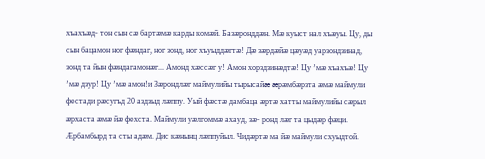хъахъæд- тон сын сæ бартæмæ карды комæй. Базæронддæн. Мæ куыст нал хъæуы. Цу, ды сын бацамон ног фæндаг, ног зонд, ног хъуыддæгтæ! Дæ зæрдæйæ цæуæд уарзондзинад, зонд та йын фæндагамонæг... Амонд хæссæг у! Амон хорздзинæдтæ! Цу ’мæ хъахъæ! Цу ’мæ дзур! Цу ’мæ амон!и Зæрондлæг маймулийы тырысайæ æрæмбæрзта æмæ маймули фестади рæсугъд 20 аздзыд лæппу. Уый фæстæ дамбаца æртæ хатты маймулийы сæрыл æрхаста æмæ йæ фехста. Маймули уæлгоммæ ахауд, зæ- ронд лæг та цыдæр фæци. Æрбамбырд та сты адæм. Дис кæнынц лæппуйыл. Чидæртæ ма йæ маймули схуыдтой.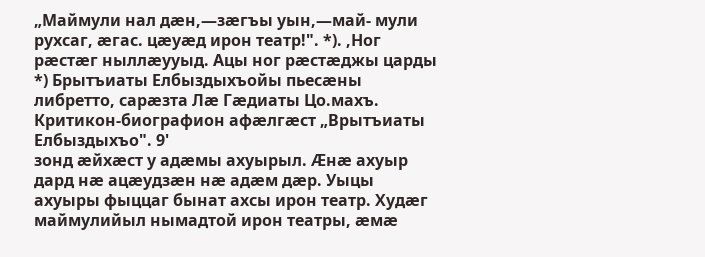„Маймули нал дæн,—зæгъы уын,—май- мули рухсаг, æгас. цæуæд ирон театр!". *). ,Ног рæстæг ныллæууыд. Ацы ног рæстæджы царды *) Брытъиаты Елбыздыхъойы пьесæны либретто, сарæзта Лæ Гæдиаты Цо.махъ. Критикон-биографион афæлгæст „Врытъиаты Елбыздыхъо". 9'
зонд æйхæст у адæмы ахуырыл. Æнæ ахуыр дард нæ ацæудзæн нæ адæм дæр. Уыцы ахуыры фыццаг бынат ахсы ирон театр. Худæг маймулийыл нымадтой ирон театры, æмæ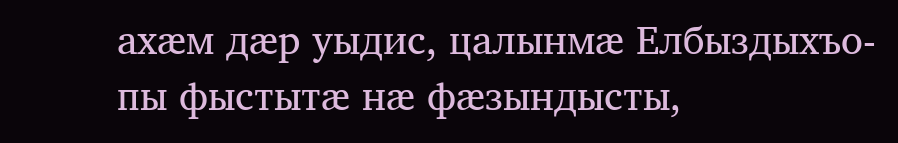ахæм дæр уыдис, цалынмæ Елбыздыхъо- пы фыстытæ нæ фæзындысты,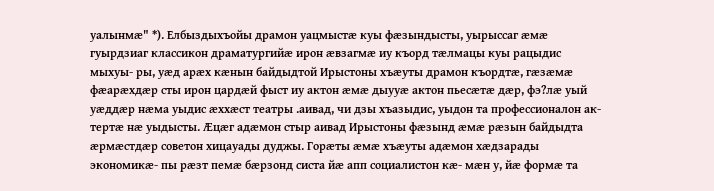уалынмæ" *). Елбыздыхъойы драмон уацмыстæ куы фæзындысты, уырыссаг æмæ гуырдзиаг классикон драматургийæ ирон æвзагмæ иу къорд тæлмацы куы рацыдис мыхуы- ры, уæд арæх кæнын байдыдтой Ирыстоны хъæуты драмон къордтæ, гæзæмæ фæарæхдæр сты ирон цардæй фыст иу актон æмæ дыууæ актон пьесæтæ дæр, фэ?лæ уый уæддæр нæма уыдис æххæст театры .аивад, чи дзы хъазыдис, уыдон та профессионалон ак- тертæ нæ уыдысты. Æцæг адæмон стыр аивад Ирыстоны фæзынд æмæ рæзын байдыдта æрмæстдæр советон хицауады дуджы. Горæты æмæ хъæуты адæмон хæдзарады экономикæ- пы рæзт пемæ бæрзонд систа йæ апп социалистон кæ- мæн у, йæ формæ та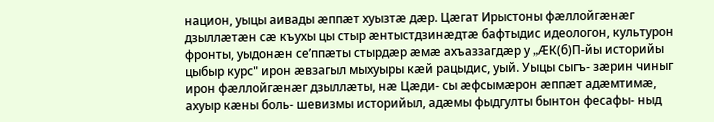национ, уыцы аивады æппæт хуызтæ дæр. Цæгат Ирыстоны фæллойгæнæг дзыллæтæн сæ къухы цы стыр æнтыстдзинæдтæ бафтыдис идеологон, культурон фронты, уыдонæн се’ппæты стырдæр æмæ ахъаззагдæр у „ÆК(б)П-йы историйы цыбыр курс" ирон æвзагыл мыхуыры кæй рацыдис, уый. Уыцы сыгъ- зæрин чиныг ирон фæллойгæнæг дзыллæты, нæ Цæди- сы æфсымæрон æппæт адæмтимæ, ахуыр кæны боль- шевизмы историйыл, адæмы фыдгулты бынтон фесафы- ныд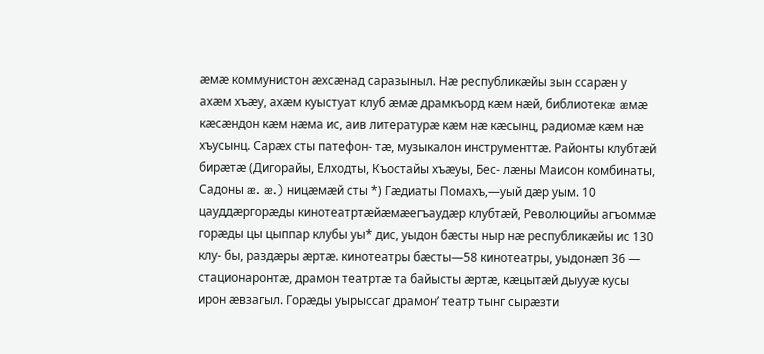æмæ коммунистон æхсæнад саразыныл. Нæ республикæйы зын ссарæн у ахæм хъæу, ахæм куыстуат клуб æмæ драмкъорд кæм нæй, библиотекæ æмæ кæсæндон кæм нæма ис, аив литературæ кæм нæ кæсынц, радиомæ кæм нæ хъусынц. Сарæх сты патефон- тæ, музыкалон инструменттæ. Районты клубтæй бирæтæ (Дигорайы, Елходты, Къостайы хъæуы, Бес- лæны Маисон комбинаты, Садоны æ. æ.) ницæмæй сты *) Гæдиаты Помахъ,—уый дæр уым. 10
цауддæргорæды кинотеатртæйæмæегъаудæр клубтæй, Революцийы агъоммæ горæды цы цыппар клубы уы* дис, уыдон бæсты ныр нæ республикæйы ис 130 клу- бы, раздæры æртæ. кинотеатры бæсты—58 кинотеатры, уыдонæп 36 — стационаронтæ, драмон театртæ та байысты æртæ, кæцытæй дыууæ кусы ирон æвзагыл. Горæды уырыссаг драмон’ театр тынг сырæзти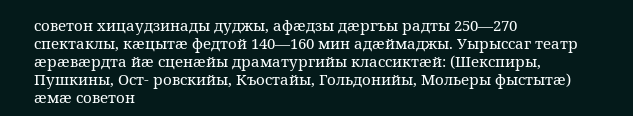советон хицаудзинады дуджы, афæдзы дæргъы радты 250—270 спектаклы, кæцытæ федтой 140—160 мин адæймаджы. Уырыссаг театр æрæвæрдта йæ сценæйы драматургийы классиктæй: (Шекспиры, Пушкины, Ост- ровскийы, Къостайы, Гольдонийы, Мольеры фыстытæ) æмæ советон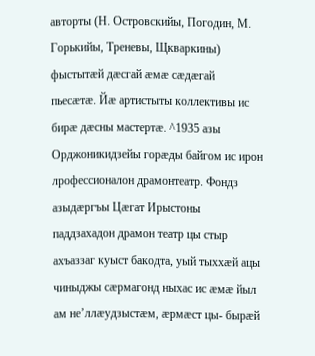авторты (Н. Островскийы, Погодин, М. Горькийы, Треневы, Щкваркины) фыстытæй дæсгай æмæ сæдæгай пьесæтæ. Йæ артистыты коллективы ис бирæ дæсны мастертæ. ^1935 азы Орджоникидзейы горæды байгом ис ирон лрофессионалон драмонтеатр. Фондз азыдæргъы Цæгат Ирыстоны паддзахадон драмон театр цы стыр ахъаззаг куыст бакодта, уый тыххæй ацы чиныджы сæрмагонд ныхас ис æмæ йыл ам не’ллæудзыстæм, æрмæст цы- бырæй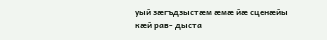уый зæгъдзыстæм æмæ йæ сценæйы кæй рав- дыста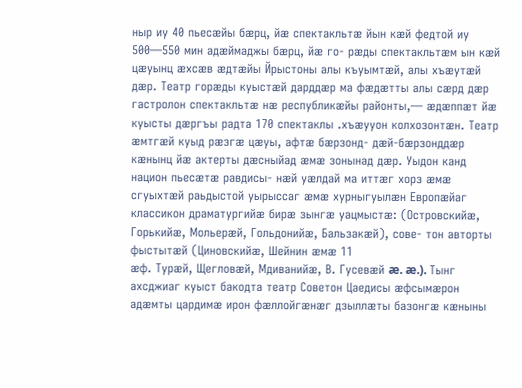ныр иу 40 пьесæйы бæрц, йæ спектакльтæ йын кæй федтой иу 500—550 мин адæймаджы бæрц, йæ го- рæды спектакльтæм ын кæй цæуынц æхсæв æдтæйы Йрыстоны алы къуымтæй, алы хъæутæй дæр. Театр горæды куыстæй дарддæр ма фæдæтты алы сæрд дæр гастролон спектакльтæ нæ республикæйы районты,— æдæппæт йæ куысты дæргъы радта 170 спектаклы .хъæууон колхозонтæн. Театр æмтгæй куыд рæзгæ цæуы, афтæ бæрзонд- дæй-бæрзонддæр кæнынц йæ актерты дæсныйад æмæ зонынад дæр. Уыдон канд национ пьесæтæ равдисы- нæй уæлдай ма иттæг хорз æмæ сгуыхтæй раьдыстой уырыссаг æмæ хурныгуылæн Европæйаг классикон драматургийæ бирæ зынгæ уацмыстæ: (Островскийæ, Горькийæ, Мольерæй, Гольдонийæ, Бальзакæй), сове- тон авторты фыстытæй (Циновскийæ, Шейнин æмæ 11
æф. Турæй, Щегловæй, Мдиванийæ, В. Гусевæй æ. æ.). Тынг ахсджиаг куыст бакодта театр Советон Цаедисы æфсымæрон адæмты цардимæ ирон фæллойгæнæг дзыллæты базонгæ кæныны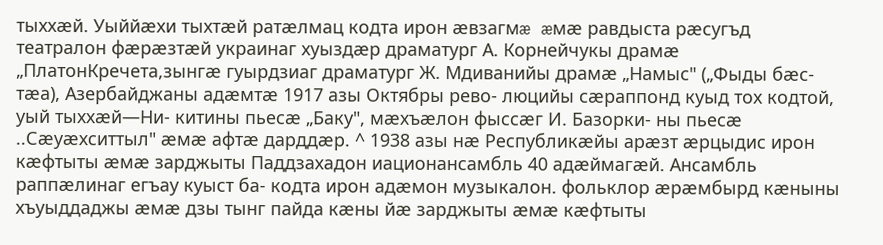тыххæй. Уыййæхи тыхтæй ратæлмац кодта ирон æвзагмæ æмæ равдыста рæсугъд театралон фæрæзтæй украинаг хуыздæр драматург А. Корнейчукы драмæ „ПлатонКречета,зынгæ гуырдзиаг драматург Ж. Мдиванийы драмæ „Намыс" („Фыды бæс- тæа), Азербайджаны адæмтæ 1917 азы Октябры рево- люцийы сæраппонд куыд тох кодтой, уый тыххæй—Ни- китины пьесæ „Баку", мæхъæлон фыссæг И. Базорки- ны пьесæ ..Сæуæхситтыл" æмæ афтæ дарддæр. ^ 1938 азы нæ Республикæйы арæзт æрцыдис ирон кæфтыты æмæ зарджыты Паддзахадон иационансамбль 40 адæймагæй. Ансамбль раппæлинаг егъау куыст ба- кодта ирон адæмон музыкалон. фольклор æрæмбырд кæныны хъуыддаджы æмæ дзы тынг пайда кæны йæ зарджыты æмæ кæфтыты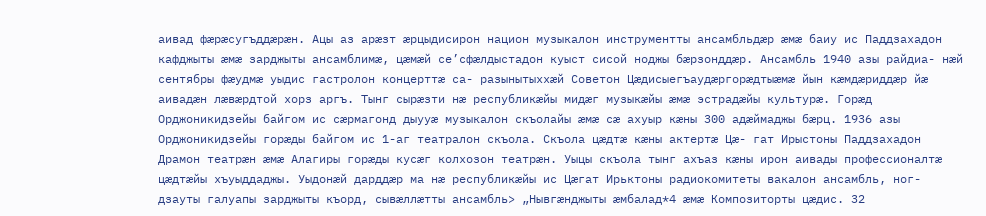аивад фæрæсугъддæрæн. Ацы аз арæзт æрцыдисирон национ музыкалон инструментты ансамбльдæр æмæ баиу ис Паддзахадон кафджыты æмæ зарджыты ансамблимæ, цæмæй се’сфæлдыстадон куыст сисой ноджы бæрзонддæр. Ансамбль 1940 азы райдиа- нæй сентябры фæудмæ уыдис гастролон концерттæ са- разынытыххæй Советон Цæдисыегъаудæргорæдтыæмæ йын кæмдæриддæр йæ аивадæн лæвæрдтой хорз аргъ. Тынг сырæзти нæ республикæйы мидæг музыкæйы æмæ эстрадæйы культурæ. Горæд Орджоникидзейы байгом ис сæрмагонд дыууæ музыкалон скъолайы æмæ сæ ахуыр кæны 300 адæймаджы бæрц. 1936 азы Орджоникидзейы горæды байгом ис 1-аг театралон скъола. Скъола цæдтæ кæны актертæ Цæ- гат Ирыстоны Паддзахадон Драмон театрæн æмæ Алагиры горæды кусæг колхозон театрæн. Уыцы скъола тынг ахъаз кæны ирон аивады профессионалтæ цæдтæйы хъуыддаджы. Уыдонæй дарддæр ма нæ республикæйы ис Цæгат Ирьктоны радиокомитеты вакалон ансамбль, ног- дзауты галуапы зарджыты къорд, сывæллæтты ансамбль> „Нывгæнджыты æмбалад*4 æмæ Композиторты цæдис. 32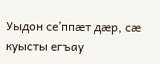Уыдон се’ппæт дæр, сæ куысты егъау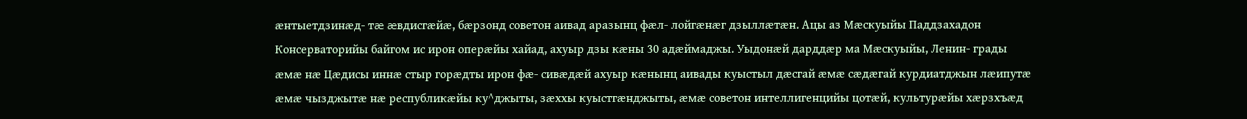æнтыетдзинæд- тæ æвдисгæйæ, бæрзонд советон аивад аразынц фæл- лойгæнæг дзыллæтæн. Ацы аз Мæскуыйы Паддзахадон Консерваторийы байгом ис ирон оперæйы хайад, ахуыр дзы кæны 30 адæймаджы. Уыдонæй дарддæр ма Мæскуыйы, Ленин- грады æмæ нæ Цæдисы иннæ стыр горæдты ирон фæ- сивæдæй ахуыр кæнынц аивады куыстыл дæсгай æмæ сæдæгай курдиатджын лæипутæ æмæ чызджытæ нæ республикæйы ку^джыты, зæххы куыстгæнджыты, æмæ советон интеллигенцийы цотæй, культурæйы хæрзхъæд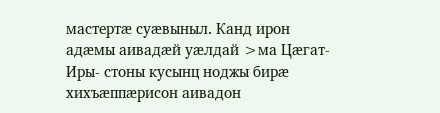мастертæ суæвыныл. Канд ирон адæмы аивадæй уæлдай >ма Цæгат-Иры- стоны кусынц ноджы бирæ хихъæппæрисон аивадон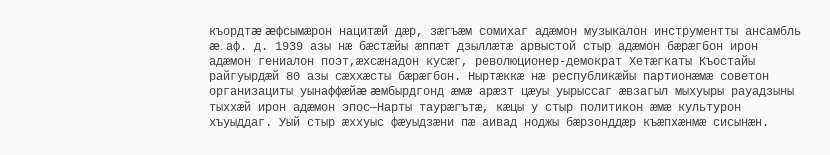къордтæ æфсымæрон нацитæй дæр, зæгъæм сомихаг адæмон музыкалон инструментты ансамбль æ. аф. д. 1939 азы нæ бæстæйы æппæт дзыллæтæ арвыстой стыр адæмон бæрæгбон ирон адæмон гениалон поэт,æхсæнадон кусæг, революционер-демократ Хетæгкаты Къостайы райгуырдæй 80 азы сæххæсты бæрæгбон. Ныртæккæ нæ республикæйы партионæмæ советон организациты уынаффæйæ æмбырдгонд æмæ арæзт цæуы уырыссаг æвзагыл мыхуыры рауадзыны тыххæй ирон адæмон эпос—Нарты таурæгътæ, кæцы у стыр политикон æмæ культурон хъуыддаг. Уый стыр æххуыс фæуыдзæни пæ аивад ноджы бæрзонддæр къæпхæнмæ сисынæн.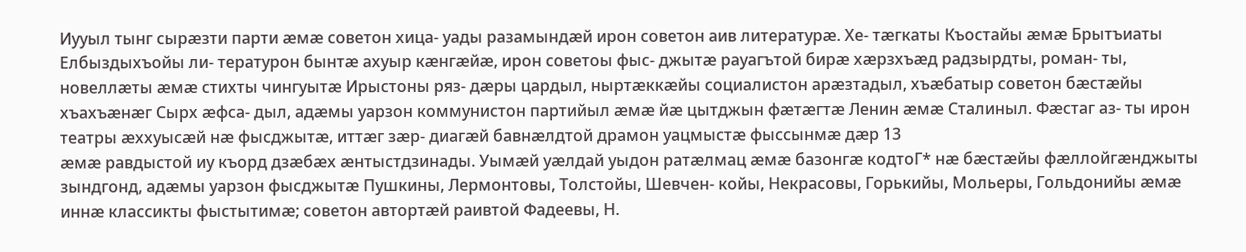Иууыл тынг сырæзти парти æмæ советон хица- уады разамындæй ирон советон аив литературæ. Хе- тæгкаты Къостайы æмæ Брытъиаты Елбыздыхъойы ли- тературон бынтæ ахуыр кæнгæйæ, ирон советоы фыс- джытæ рауагътой бирæ хæрзхъæд радзырдты, роман- ты, новеллæты æмæ стихты чингуытæ Ирыстоны ряз- дæры цардыл, ныртæккæйы социалистон арæзтадыл, хъæбатыр советон бæстæйы хъахъæнæг Сырх æфса- дыл, адæмы уарзон коммунистон партийыл æмæ йæ цытджын фæтæгтæ Ленин æмæ Сталиныл. Фæстаг аз- ты ирон театры æххуысæй нæ фысджытæ, иттæг зæр- диагæй бавнæлдтой драмон уацмыстæ фыссынмæ дæр 13
æмæ равдыстой иу къорд дзæбæх æнтыстдзинады. Уымæй уæлдай уыдон ратæлмац æмæ базонгæ кодтоГ* нæ бæстæйы фæллойгæнджыты зындгонд, адæмы уарзон фысджытæ Пушкины, Лермонтовы, Толстойы, Шевчен- койы, Некрасовы, Горькийы, Мольеры, Гольдонийы æмæ иннæ классикты фыстытимæ; советон автортæй раивтой Фадеевы, Н.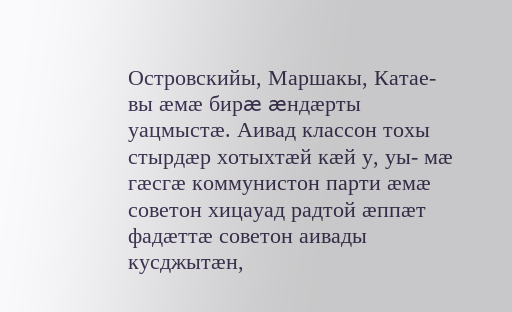Островскийы, Маршакы, Катае- вы æмæ бирæ æндæрты уацмыстæ. Аивад классон тохы стырдæр хотыхтæй кæй у, уы- мæ гæсгæ коммунистон парти æмæ советон хицауад радтой æппæт фадæттæ советон аивады кусджытæн,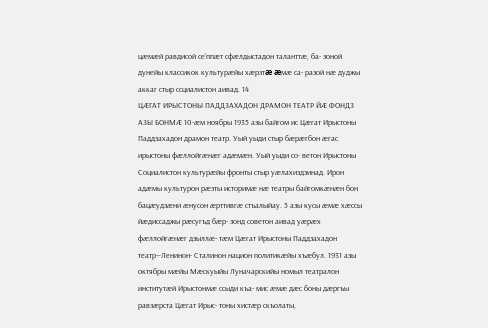цæмæй равдисой се’ппæт сфæлдыстадон таланттæ, ба- зоной дунейы классикок культурæйы хæрзтæ æмæ са- разой нæ дуджы аккаг стыр ссциалистон аивад. 14
ЦÆГАТ ИРЫСТОНЫ ПАДДЗАХАДОН ДРАМОН ТЕАТР ЙÆ ФОНДЗ АЗЫ БОНМÆ 10-æм ноябры 1935 азы байгом ис Цæгат Ирыстоны Паддзахадон драмон театр. Уый уыди стыр бæрæгбон æгас ирыстоны фæллойгæнæг адæмæн. Уый уыди со- ветон Ирыстоны Социалистон культурæйы фронты стыр уæлахиздзинад. Ирон адæмы культурон рæзты историмæ нæ театры байгомкæнæн бон бацæудзæни æнусон æрттивгæ стъалыйау. 5 азы кусы æмæ хæссы йæдиссаджы рæсугъд бæр- зонд советон аивад уæрæх фæллойгæнæг дзыллæ- тæм Цæгат Ирыстоны Паддзахадон театр—Ленинон- Сталинон национ политикæйы хъæбул. 1931 азы октябры мæйы Мæскуыйы Луначарскийы номыл театралон институтæй Ирыстонмæ ссыди къа- мис æмæ дæс боны дæргъы равзæрста Цæгат Ирыс- тоны хистæр скъолаты,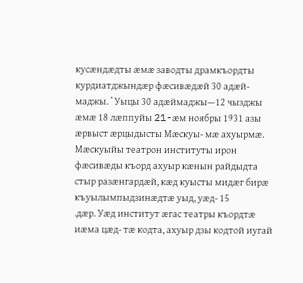кусæндæдты æмæ заводты драмкъордты курдиатджындæр фæсивæдæй 30 адæй- маджы. ’ Уыцы 30 адæймаджы—12 чызджы æмæ 18 лæппуйы 21-æм ноябры 1931 азы æрвыст æрцыдысты Мæскуы- мæ ахуырмæ. Мæскуыйы театрон институты ирон фæсивæды къорд ахуыр кæнын райдыдта стыр разæнгардæй, кæд куысты мидæг бирæ къуылымпыдзинæдтæ уыд, уæд- 15
.дæр. Уæд институт æгас театры къордтæ иæма цæд- тæ кодта, ахуыр дзы кодтой иугай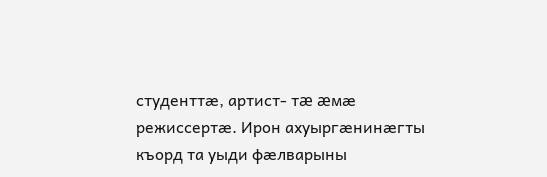студенттæ, артист- тæ æмæ режиссертæ. Ирон ахуыргæнинæгты къорд та уыди фæлварыны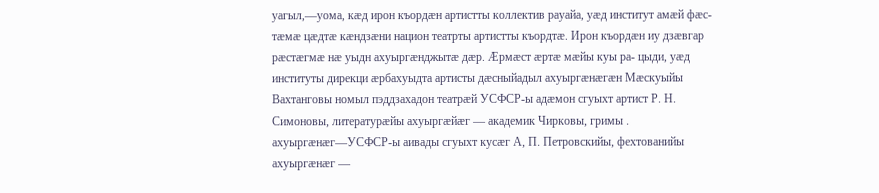уагыл,—уома, кæд ирон къордæн артистты коллектив рауайа, уæд институт амæй фæс- тæмæ цæдтæ кæндзæни национ театрты артистты къордтæ. Ирон къордæн иу дзæвгар рæстæгмæ нæ уыдн ахуыргæнджытæ дæр. Æрмæст æртæ мæйы куы ра- цыди, уæд институты дирекци æрбахуыдта артисты дæсныйадыл ахуыргæнæгæн Мæскуыйы Вахтанговы номыл пэддзахадон театрæй УСФСР-ы адæмон сгуыхт артист Р. Н. Симоновы, литературæйы ахуыргæйæг — академик Чирковы, гримы . ахуыргæнæг—УСФСР-ы аивады сгуыхт кусæг А, П. Петровскийы, фехтованийы ахуыргæнæг —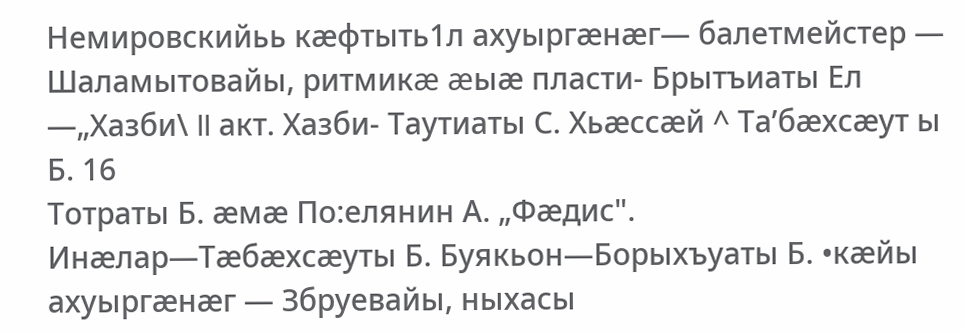Немировскийьь кæфтыть1л ахуыргæнæг— балетмейстер — Шаламытовайы, ритмикæ æыæ пласти- Брытъиаты Ел —„Хазби\ II акт. Хазби- Таутиаты С. Хьæссæй ^ Та’бæхсæут ы Б. 16
Тотраты Б. æмæ По:елянин А. „Фæдис". Инæлар—Тæбæхсæуты Б. Буякьон—Борыхъуаты Б. •кæйы ахуыргæнæг — Збруевайы, ныхасы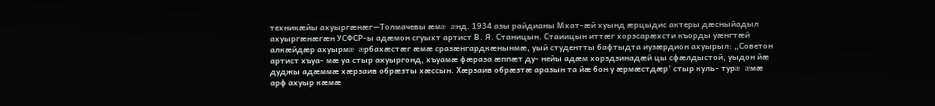техникæйы ахуыргæнæг—Толмачевы æмæ æнд. 1934 азы райдианы Мхат-æй хуынд æрцыдис актеры дæсныйадыл ахуыргæнæгæн УСФСР-ы адæмон сгуыхт артист В. Я. Станицын. Стаиицын иттæг хорзсарæхсти къорды уæнгтæй алкæйдæр ахуырмæ æрбахæстæг æмæ сразæнгардкæнынмæ, уый студентты бафтыдта иузæрдион ахуырыл: „Советон артист хъуа- мæ уа стыр ахуыргонд, хъуамæ фæраза æппæт ду- нейы адæм хорздзинадæй цы сфæлдыстой, уыдон йæ дуджы адæммæ хæрзаив обрæзты хæссын. Хæрзаив обрæзтæ аразын та йæ бон у æрмæстдæр’ стыр куль- турæ æмæ арф ахуыр кæмæ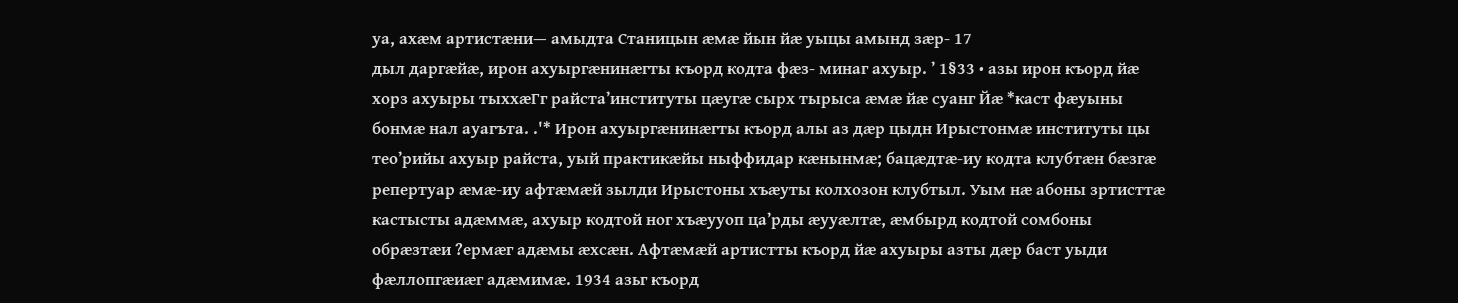уа, ахæм артистæни— амыдта Станицын æмæ йын йæ уыцы амынд зæр- 17
дыл даргæйæ, ирон ахуыргæнинæгты къорд кодта фæз- минаг ахуыр. ’ 1§33 • азы ирон къорд йæ хорз ахуыры тыххæГг райста’институты цæугæ сырх тырыса æмæ йæ суанг Йæ *каст фæуыны бонмæ нал ауагъта. .'* Ирон ахуыргæнинæгты къорд алы аз дæр цыдн Ирыстонмæ институты цы тео’рийы ахуыр райста, уый практикæйы ныффидар кæнынмæ; бацæдтæ-иу кодта клубтæн бæзгæ репертуар æмæ-иу афтæмæй зылди Ирыстоны хъæуты колхозон клубтыл. Уым нæ абоны зртисттæ кастысты адæммæ, ахуыр кодтой ног хъæууоп ца’рды æууæлтæ, æмбырд кодтой сомбоны обрæзтæи ?ермæг адæмы æхсæн. Афтæмæй артистты къорд йæ ахуыры азты дæр баст уыди фæллопгæиæг адæмимæ. 1934 азьг къорд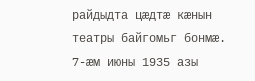райдыдта цæдтæ кæнын театры байгомьг бонмæ. 7-æм июны 1935 азы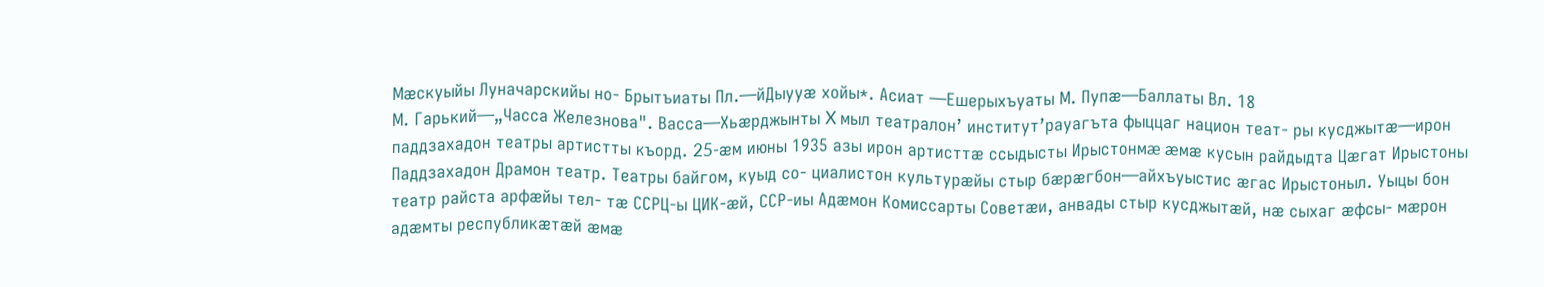Мæскуыйы Луначарскийы но- Брытъиаты Пл.—йДыууæ хойы*. Асиат —Ешерыхъуаты М. Пупæ—Баллаты Вл. 18
М. Гарький—„Часса Железнова". Васса—Хьæрджынты X мыл театралон’ институт’рауагъта фыццаг национ теат- ры кусджытæ—ирон паддзахадон театры артистты къорд. 25-æм июны 1935 азы ирон артисттæ ссыдысты Ирыстонмæ æмæ кусын райдыдта Цæгат Ирыстоны Паддзахадон Драмон театр. Театры байгом, куыд со- циалистон культурæйы стыр бæрæгбон—айхъуыстис æгас Ирыстоныл. Уыцы бон театр райста арфæйы тел- тæ ССРЦ-ы ЦИК-æй, ССР-иы Адæмон Комиссарты Советæи, анвады стыр кусджытæй, нæ сыхаг æфсы- мæрон адæмты республикæтæй æмæ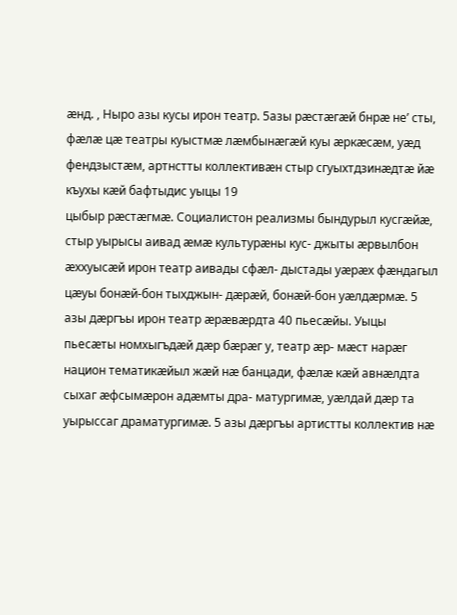æнд. , Ныро азы кусы ирон театр. 5азы рæстæгæй бнрæ не’ сты, фæлæ цæ театры куыстмæ лæмбынæгæй куы æркæсæм, уæд фендзыстæм, артнстты коллективæн стыр сгуыхтдзинæдтæ йæ къухы кæй бафтыдис уыцы 19
цыбыр рæстæгмæ. Социалистон реализмы бындурыл кусгæйæ, стыр уырысы аивад æмæ культурæны кус- джыты æрвылбон æххуысæй ирон театр аивады сфæл- дыстады уæрæх фæндагыл цæуы бонæй-бон тыхджын- дæрæй, бонæй-бон уæлдæрмæ. 5 азы дæргъы ирон театр æрæвæрдта 40 пьесæйы. Уыцы пьесæты номхыгъдæй дæр бæрæг у, театр æр- мæст нарæг национ тематикæйыл жæй нæ банцади, фæлæ кæй авнæлдта сыхаг æфсымæрон адæмты дра- матургимæ, уæлдай дæр та уырыссаг драматургимæ. 5 азы дæргъы артистты коллектив нæ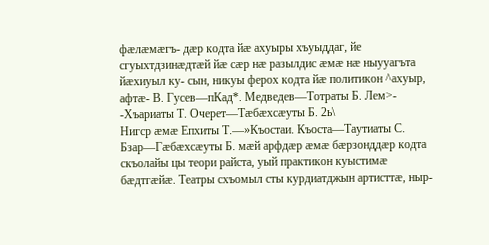фæлæмæгъ- дæр кодта йæ ахуыры хъуыддаг, йе сгуыхтдзинæдтæй йæ сæр нæ разылдис æмæ нæ ныууагъта йæхиуыл ку- сын, никуы ферох кодта йæ политикон ^ахуыр, афтæ- В. Гусев—пКад*. Медведев—Тотраты Б. Лем>- -Хъариаты Т. Очерет—Тæбæхсæуты Б. 2ь\
Нигср æмæ Епхиты Т.—»Къостаи. Къоста—Таутиаты С. Бзар—Гæбæхсæуты Б. мæй арфдæр æмæ бæрзонддæр кодта скъолайы цы теори райста, уый практикон куыстимæ бæдтгæйæ. Театры схъомыл сты курдиатджын артисттæ, ныр-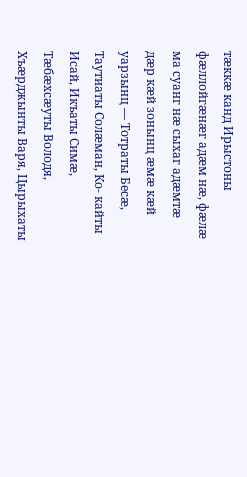тæккæ канд Ирыстоны фæллойгæнæг адæм нæ, фæлæ ма суанг нæ сыхаг адæмтæ дæр кæй зонынц æмæ кæй уарзынц — Тотраты Бесæ, Таутиаты Солæман, Ко- кайты Исай, Икъаты Симæ, Тæбæхсæуты Володя, Хъæрджынты Варя, Цырыхаты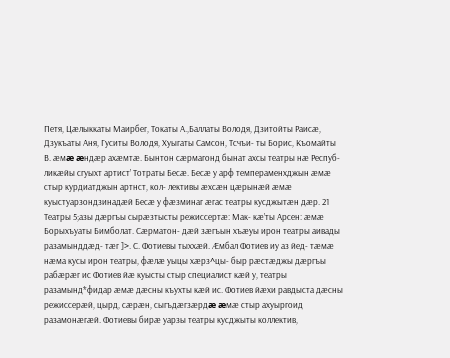Петя, Цæлыккаты Маирбег, Токаты А.,Баллаты Володя, Дзитойты Раисæ, Дзукъаты Аня, Гуситы Володя, Хуыгаты Самсон, Тсчъи- ты Борис, Къомайты В. æмæ æндæр ахæмтæ. Бынтон сæрмагонд бынат ахсы театры нæ Респуб- ликæйы сгуыхт артист’ Тотраты Бесæ. Бесæ у арф темпераменхджын æмæ стыр курдиатджын артнст, кол- лективы æхсæн цæрынæй æмæ куыстуарзондзинадæй Бесæ у фæзминаг æгас театры кусджытæн дæр. 21
Театры 5;азы дæргъы сырæзтысты режиссертæ: Мак- кæ’ты Арсен: æмæ Борыхъуаты Бимболат. Сæрматон- дæй зæгъын хъæуы ирон театры аивады разамынддæд- тæг ]>. С. Фотиевы тыххæй. Æмбал Фотиев иу аз йед- тæмæ нæма кусы ирон театры, фæлæ уыцы хæрз^цы- быр рæстæджы дæргъы рабæрæг ис Фотиев йæ куысты стыр специалист кæй у, театры разамынд*фидар æмæ дæсны къухты кæй ис. Фотиев йæхи равдыста дæсны режиссерæй, цырд, сæрæн, сыгъдæгзæрдæ æмæ стыр ахуыргоид разамонæгæй. Фотиевы бирæ уарзы театры кусджыты коллектив,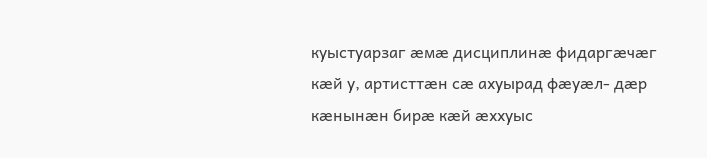куыстуарзаг æмæ дисциплинæ фидаргæчæг кæй у, артисттæн сæ ахуырад фæуæл- дæр кæнынæн бирæ кæй æххуыс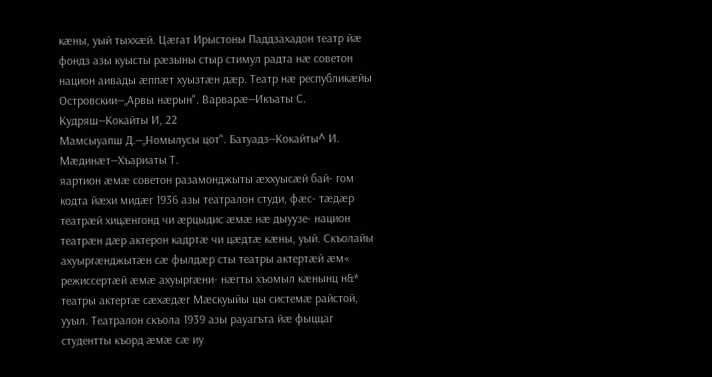кæны, уый тыххæй. Цæгат Ирыстоны Паддзахадон театр йæ фондз азы куысты рæзыны стыр стимул радта нæ советон национ аивады æппæт хуызтæн дæр. Театр нæ республикæйы Островскии—„Арвы нæрын". Варварæ—Икъаты С. Кудряш—Кокайты И, 22
Мамсыуапш Д.—„Номылусы цот". Батуадз—Кокайты^ И. Мæдинæт—Хъариаты Т.
яартион æмæ советон разамонджыты æххуысæй бай- гом кодта йæхи мидæг 1936 азы театралон студи, фæс- тæдæр театрæй хицæнгонд чи æрцыдис æмæ нæ дыуузе- национ театрæн дæр актерон кадртæ чи цæдтæ кæны, уый. Скъолайы ахуыргæнджытæн сæ фылдæр сты театры актертæй æм« режиссертæй æмæ ахуыргæни- нæгты хъомыл кæнынц н&* театры актертæ сæхæдæг Мæскуыйы цы системæ райстой, ууыл. Театралон скъола 1939 азы рауагъта йæ фыццаг студентты къорд æмæ сæ иу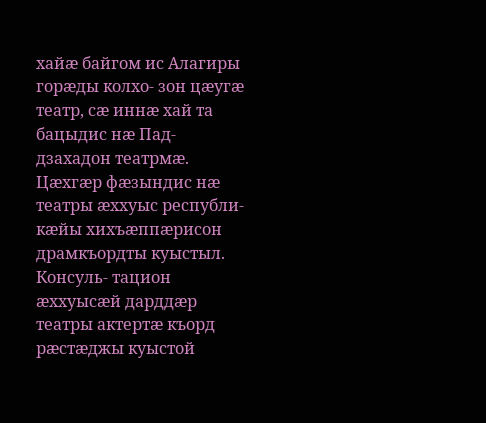хайæ байгом ис Алагиры горæды колхо- зон цæугæ театр, сæ иннæ хай та бацыдис нæ Пад- дзахадон театрмæ. Цæхгæр фæзындис нæ театры æххуыс республи- кæйы хихъæппæрисон драмкъордты куыстыл. Консуль- тацион æххуысæй дарддæр театры актертæ къорд рæстæджы куыстой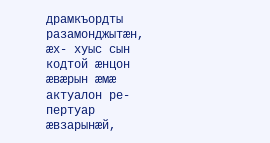драмкъордты разамонджытæн, æх- хуыс сын кодтой æнцон æвæрын æмæ актуалон ре- пертуар æвзарынæй,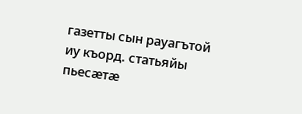газетты сын рауагътой иу къорд. статьяйы пьесæтæ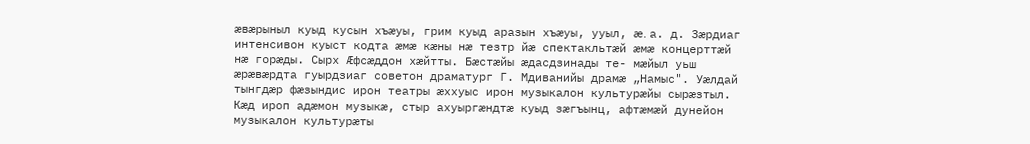æвæрыныл куыд кусын хъæуы, грим куыд аразын хъæуы, ууыл, æ. а. д. Зæрдиаг интенсивон куыст кодта æмæ кæны нæ тезтр йæ спектакльтæй æмæ концерттæй нæ горæды. Сырх Æфсæддон хæйтты. Бæстæйы æдасдзинады те- мæйыл уьш æрæвæрдта гуырдзиаг советон драматург Г. Мдиванийы драмæ „Намыс". Уæлдай тынгдæр фæзындис ирон театры æххуыс ирон музыкалон культурæйы сырæзтыл. Кæд ироп адæмон музыкæ, стыр ахуыргæндтæ куыд зæгъынц, афтæмæй дунейон музыкалон культурæты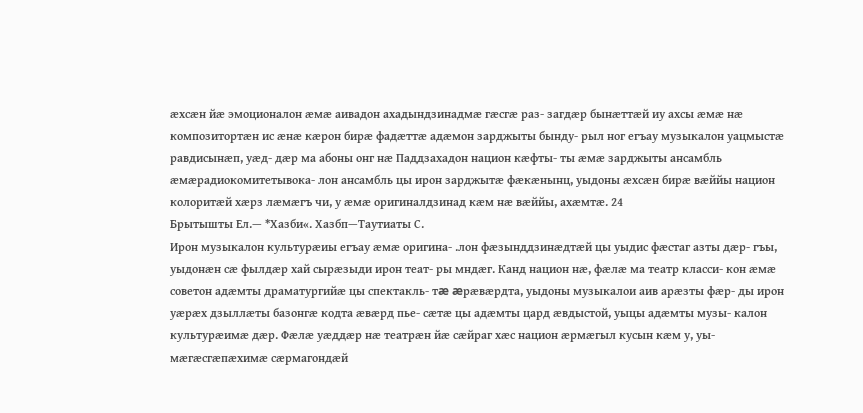æхсæн йæ эмоционалон æмæ аивадон ахадындзинадмæ гæсгæ раз- загдæр бынæттæй иу ахсы æмæ нæ композитортæн ис æнæ кæрон бирæ фадæттæ адæмон зарджыты бынду- рыл ног егъау музыкалон уацмыстæ равдисынæп, уæд- дæр ма абоны онг нæ Паддзахадон национ кæфты- ты æмæ зарджыты ансамбль æмæрадиокомитетывока- лон ансамбль цы ирон зарджытæ фæкæнынц, уыдоны æхсæн бирæ вæййы национ колоритæй хæрз лæмæгъ чи, у æмæ оригиналдзинад кæм нæ вæййы, ахæмтæ. 24
Брытышты Ел.— *Хазби«. Хазбп—Таутиаты С.
Ирон музыкалон культурæиы егъау æмæ оригина- .лон фæзынддзинæдтæй цы уыдис фæстаг азты дæр- гъы, уыдонæн сæ фылдæр хай сырæзыди ирон теат- ры мндæг. Канд национ нæ, фæлæ ма театр класси- кон æмæ советон адæмты драматургийæ цы спектакль- тæ æрæвæрдта, уыдоны музыкалои аив арæзты фæр- ды ирон уæрæх дзыллæты базонгæ кодта æвæрд пье- сæтæ цы адæмты цард æвдыстой, уыцы адæмты музы- калон культурæимæ дæр. Фæлæ уæддæр нæ театрæн йæ сæйраг хæс национ æрмæгыл кусын кæм у, уы- мæгæсгæпæхимæ сæрмагондæй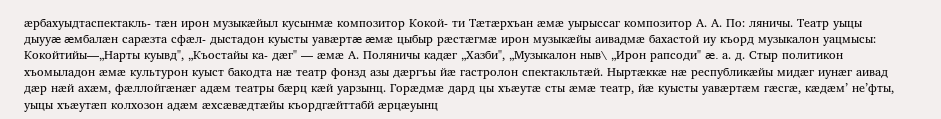æрбахуыдтаспектакль- тæн ирон музыкæйыл кусынмæ композитор Кокой- ти Тæтæрхъан æмæ уырыссаг композитор А. А. По: ляничы. Театр уыцы дыууæ æмбалæн сарæзта сфæл- дыстадон куысты уавæртæ æмæ цыбыр рæстæгмæ ирон музыкæйы аивадмæ бахастой иу къорд музыкалон уацмысы: Кокойтийы—„Нарты куывд", „Къостайы ка- дæг" — æмæ А. Поляничы кадæг „Хазби", „Музыкалон ныв\ „Ирон рапсоди" æ. а. д. Стыр политикон хъомыладон æмæ культурон куыст бакодта нæ театр фонзд азы дæргъы йæ гастролон спектакльтæй. Ныртæккæ нæ республикæйы мидæг иунæг аивад дæр нæй ахæм, фæллойгæнæг адæм театры бæрц кæй уарзынц. Горæдмæ дард цы хъæутæ сты æмæ театр, йæ куысты уавæртæм гæсгæ, кæдæм’ не’фты, уыцы хъæутæп колхозон адæм æхсæвæдтæйы къордгæйттабй æрцæуынц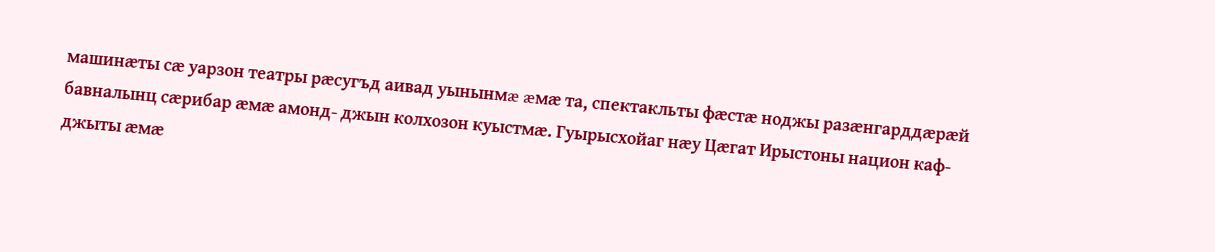машинæты сæ уарзон театры рæсугъд аивад уынынмæ æмæ та, спектакльты фæстæ ноджы разæнгарддæрæй бавналынц сæрибар æмæ амонд- джын колхозон куыстмæ. Гуырысхойаг нæу Цæгат Ирыстоны национ каф- джыты æмæ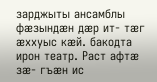зарджыты ансамблы фæзындæн дæр ит- тæг æххуыс кæй. бакодта ирон театр. Раст афтæ зæ- гъæн ис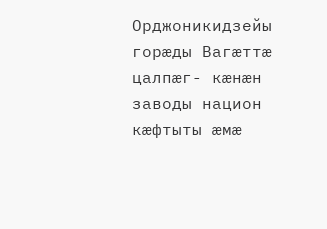Орджоникидзейы горæды Вагæттæ цалпæг- кæнæн заводы национ кæфтыты æмæ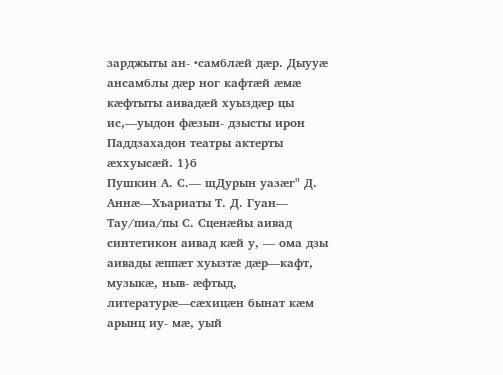зарджыты ан- •самблæй дæр. Дыууæ ансамблы дæр ног кафтæй æмæ кæфтыты аивадæй хуыздæр цы ис,—уыдон фæзын- дзысты ирон Паддзахадон театры актерты æххуысæй. 1}б
Пушкин А. С.— щДурын уазæг" Д. Аннæ—Хъариаты Т. Д. Гуан— Тау/пиа/пы С. Сценæйы аивад синтетикон аивад кæй у, — ома дзы аивады æппæт хуызтæ дæр—кафт, музыкæ, ныв- æфтыд, литературæ—сæхицæн бынат кæм арынц иу- мæ, уый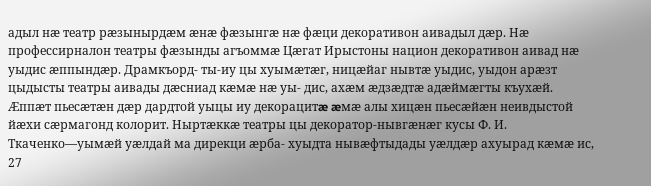адыл нæ театр рæзынырдæм æнæ фæзынгæ нæ фæци декоративон аивадыл дæр. Нæ профессирналон театры фæзынды агъоммæ Цæгат Ирыстоны национ декоративон аивад нæ уыдис æппындæр. Драмкъорд- ты-иу цы хуымæтæг, ницæйаг нывтæ уыдис, уыдон арæзт цыдысты театры аивады дæсниад кæмæ нæ уы- дис, ахæм æдзæдтæ адæймæгты къухæй. Æппæт пьесæтæн дæр дардтой уыцы иу декорацитæ æмæ алы хицæн пьесæйæн неивдыстой йæхи сæрмагонд колорит. Ныртæккæ театры цы декоратор-нывгæнæг кусы Ф. И. Ткаченко—уымæй уæлдай ма дирекци æрба- хуыдта нывæфтыдады уæлдæр ахуырад кæмæ ис, 27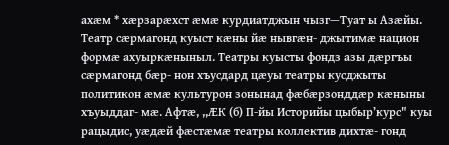ахæм * хæрзарæхст æмæ курдиатджын чызг—Туат ы Азæйы. Театр сæрмагонд куыст кæны йæ нывгæн- джытимæ национ формæ ахуыркæныныл. Театры куысты фондз азы дæргъы сæрмагонд бæр- нон хъусдард цæуы театры кусджыты политикон æмæ культурон зонынад фæбæрзонддæр кæныны хъуыддаг- мæ. Афтæ, ,,ÆК (б) П-йы Историйы цыбыр’курс" куы рацыдис, уæдæй фæстæмæ театры коллектив дихтæ- гонд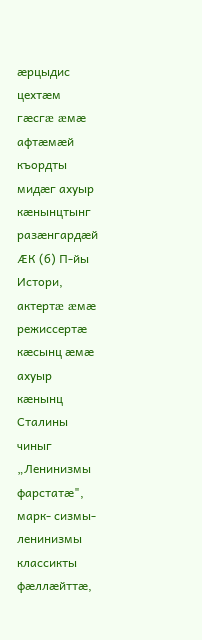æрцыдис цехтæм гæсгæ æмæ афтæмæй къордты мидæг ахуыр кæнынцтынг разæнгардæй ÆК (б) П-йы Истори, актертæ æмæ режиссертæ кæсынц æмæ ахуыр кæнынц Сталины чиныг „Ленинизмы фарстатæ", марк- сизмы-ленинизмы классикты фæллæйттæ,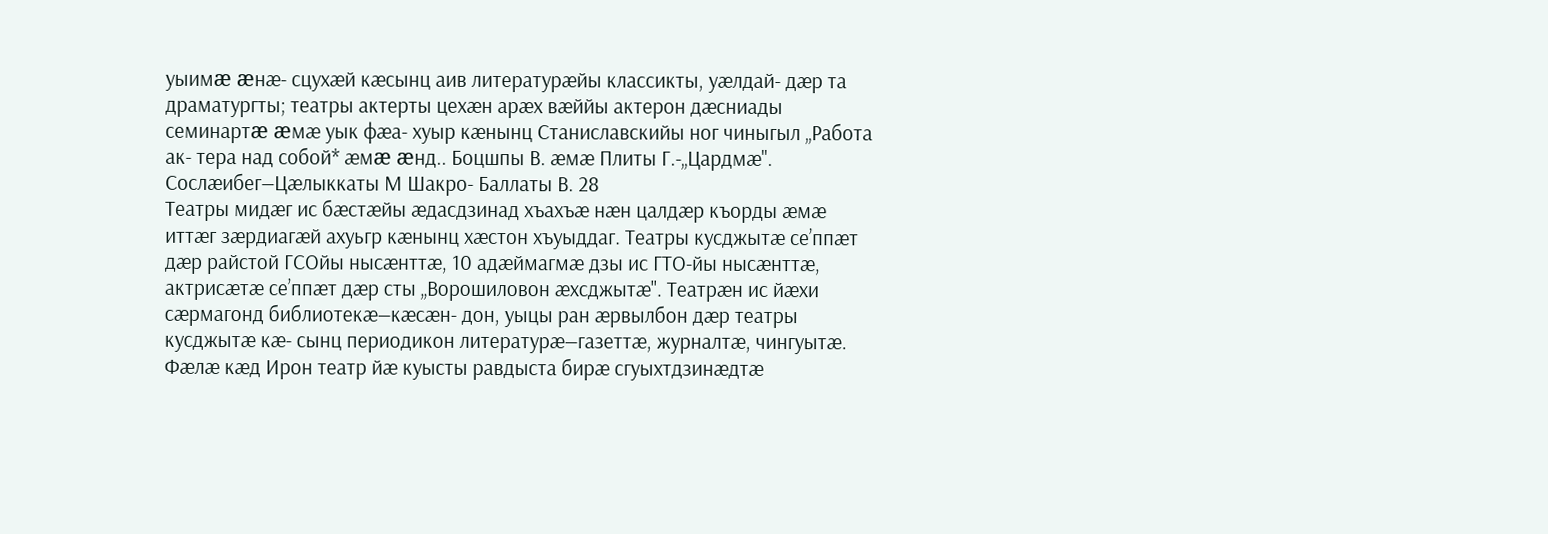уыимæ æнæ- сцухæй кæсынц аив литературæйы классикты, уæлдай- дæр та драматургты; театры актерты цехæн арæх вæййы актерон дæсниады семинартæ æмæ уык фæа- хуыр кæнынц Станиславскийы ног чиныгыл „Работа ак- тера над собой* æмæ æнд.. Боцшпы В. æмæ Плиты Г.-„Цардмæ". Сослæибег—Цæлыккаты М Шакро- Баллаты В. 28
Театры мидæг ис бæстæйы æдасдзинад хъахъæ нæн цалдæр къорды æмæ иттæг зæрдиагæй ахуьгр кæнынц хæстон хъуыддаг. Театры кусджытæ се’ппæт дæр райстой ГСОйы нысæнттæ, 10 адæймагмæ дзы ис ГТО-йы нысæнттæ, актрисæтæ се’ппæт дæр сты „Ворошиловон æхсджытæ". Театрæн ис йæхи сæрмагонд библиотекæ—кæсæн- дон, уыцы ран æрвылбон дæр театры кусджытæ кæ- сынц периодикон литературæ—газеттæ, журналтæ, чингуытæ. Фæлæ кæд Ирон театр йæ куысты равдыста бирæ сгуыхтдзинæдтæ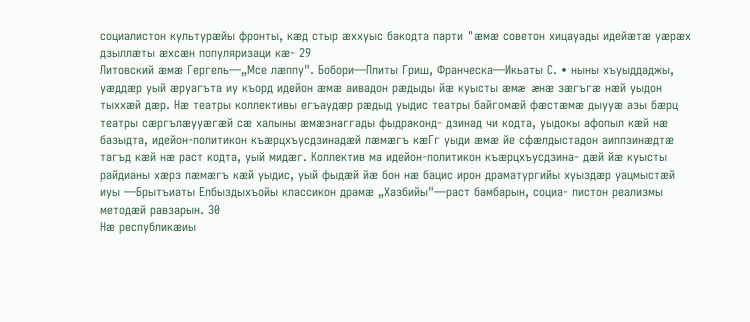социалистон культурæйы фронты, кæд стыр æххуыс бакодта парти "æмæ советон хицауады идейæтæ уæрæх дзыллæты æхсæн популяризаци кæ- 29
Литовский æмæ Гергель—„Мсе лæппу". Бобори—Плиты Гриш, Франческа—Икьаты С. • ныны хъуыддаджы, уæддæр уый æруагъта иу къорд идейон æмæ аивадон рæдыды йæ куысты æмæ æнæ зæгъгæ нæй уыдон тыххæй дæр. Нæ театры коллективы егъаудæр рæдыд уыдис театры байгомæй фæстæмæ дыууæ азы бæрц театры сæргълæууæгæй сæ халыны æмæзнаггады фыдраконд- дзинад чи кодта, уыдокы афопыл кæй нæ базыдта, идейон-политикон къæрцхъусдзинадæй лæмæгъ кæГг уыди æмæ йе сфæлдыстадон аиппзинæдтæ тагъд кæй нæ раст кодта, уый мидæг. Коллектив ма идейон-политикон къæрцхъусдзина- дæй йæ куысты райдианы хæрз лæмæгъ кæй уыдис, уый фыдæй йæ бон нæ бацис ирон драматургийы хуыздæр уацмыстæй иуы —Брытъиаты Елбыздыхъойы классикон драмæ „Хазбийы"—раст бамбарын, социа- листон реализмы методæй равзарын. 30
Нæ республикæиы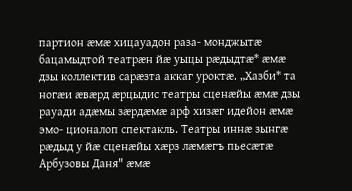партион æмæ хицауадон раза- монджытæ бацамыдтой театрæн йæ уыцы рæдыдтæ* æмæ дзы коллектив сарæзта аккаг уроктæ. „Хазби* та ногæи æвæрд æрцыдис театры сценæйы æмæ дзы рауади адæмы зæрдæмæ арф хизæг идейон æмæ эмо- ционалоп спектакль. Театры иннæ зынгæ рæдыд у йæ сценæйы хæрз лæмæгъ пьесæтæ Арбузовы Даня" æмæ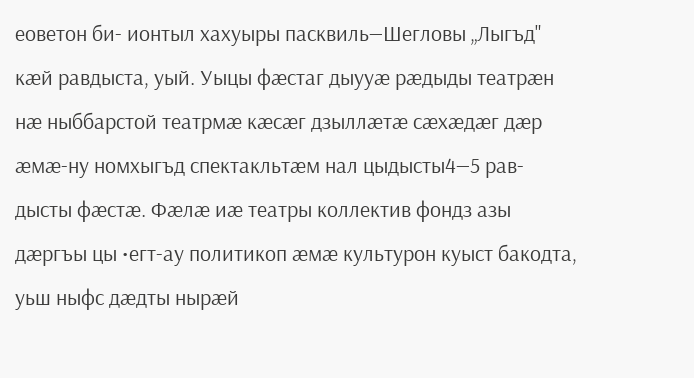еоветон би- ионтыл хахуыры пасквиль—Шегловы „Лыгъд" кæй равдыста, уый. Уыцы фæстаг дыууæ рæдыды театрæн нæ ныббарстой театрмæ кæсæг дзыллæтæ сæхæдæг дæр æмæ-ну номхыгъд спектакльтæм нал цыдысты4—5 рав- дысты фæстæ. Фæлæ иæ театры коллектив фондз азы дæргъы цы •егт-ау политикоп æмæ культурон куыст бакодта, уьш ныфс дæдты нырæй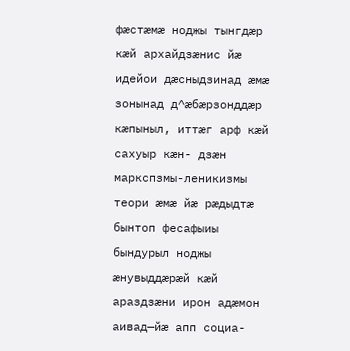фæстæмæ ноджы тынгдæр кæй архайдзæнис йæ идейои дæсныдзинад æмæ зонынад д^æбæрзонддæр кæпыныл, иттæг арф кæй сахуыр кæн- дзæн маркспзмы-леникизмы теори æмæ йæ рæдыдтæ бынтоп фесафыиы бындурыл ноджы æнувыддæрæй кæй араздзæни ирон адæмон аивад—йæ апп социа-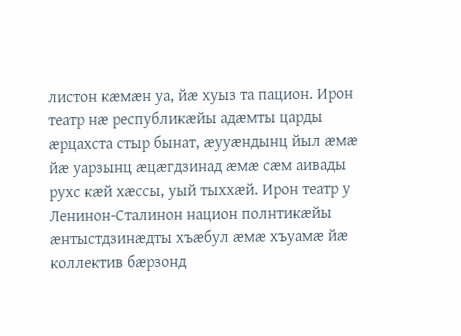листон кæмæн уа, йæ хуыз та пацион. Ирон театр нæ республикæйы адæмты царды æрцахста стыр бынат, æууæндынц йыл æмæ йæ уарзынц æцæгдзинад æмæ сæм аивады рухс кæй хæссы, уый тыххæй. Ирон театр у Ленинон-Сталинон национ полнтикæйы æнтыстдзинæдты хъæбул æмæ хъуамæ йæ коллектив бæрзонд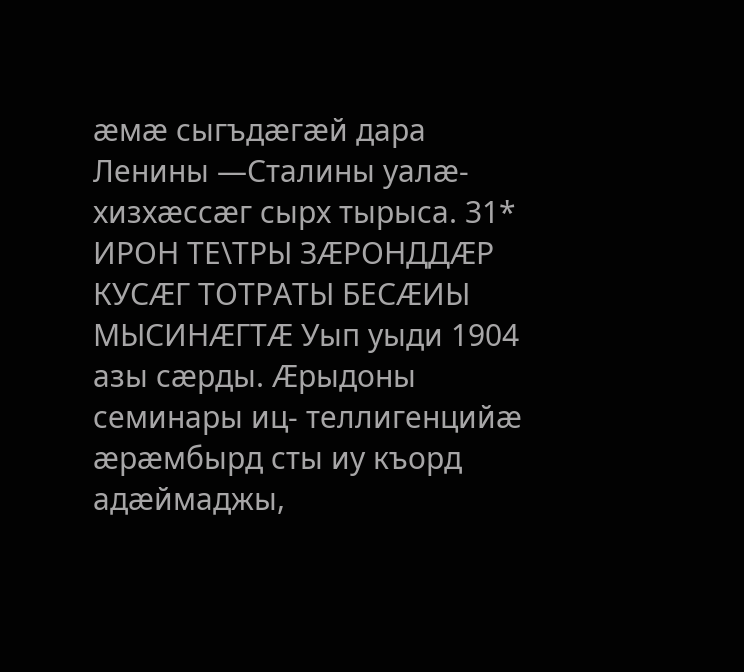æмæ сыгъдæгæй дара Ленины —Сталины уалæ- хизхæссæг сырх тырыса. 31*
ИРОН ТЕ\ТРЫ ЗÆРОНДДÆР КУСÆГ ТОТРАТЫ БЕСÆИЫ МЫСИНÆГТÆ Уып уыди 1904 азы сæрды. Æрыдоны семинары иц- теллигенцийæ æрæмбырд сты иу къорд адæймаджы,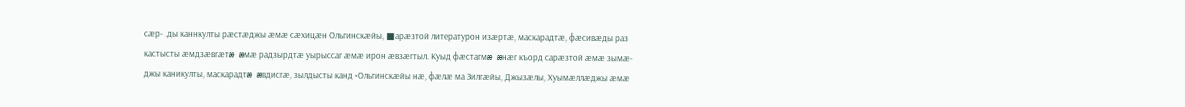сæр- .ды каннкулты рæстæджы æмæ сæхицæн Ольгинскæйы, ■арæзтой литературон изæртæ, маскарадтæ, фæсивæды раз кастысты æмдзæвгæтæ æмæ радзырдтæ уырыссаг æмæ ирон æвзæгтыл. Куыд фæстагмæ æнæг къорд сарæзтой æмæ зымæ- джы каникулты, маскарадтæ æвдисгæ, зылдысты канд •Ольгинскæйы нæ, фæлæ ма Зилгæйы, Джызæлы, Хуымæллæджы æмæ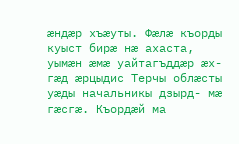æндæр хъæуты. Фæлæ къорды куыст бирæ нæ ахаста, уымæн æмæ уайтагъддæр æх- гæд æрцыдис Терчы облæсты уæды начальникы дзырд- мæ гæсгæ. Къордæй ма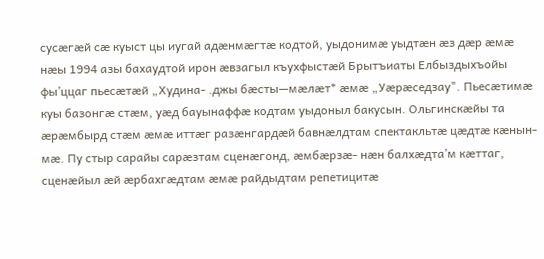сусæгæй сæ куыст цы иугай адæнмæгтæ кодтой, уыдонимæ уыдтæн æз дæр æмæ нæы 1994 азы бахаудтой ирон æвзагыл къухфыстæй Брытъиаты Елбыздыхъойы фы’ццаг пьесæтæй „Худина- .джы бæсты—мæлæт* æмæ „Уæрæседзау". Пьесæтимæ куы базонгæ стæм, уæд бауынаффæ кодтам уыдоныл бакусын. Ольгинскæйы та æрæмбырд стæм æмæ иттæг разæнгардæй бавнæлдтам спектакльтæ цæдтæ кæнын- мæ. Пу стыр сарайы сарæзтам сценæгонд, æмбæрзæ- нæн балхæдта’м кæттаг, сценæйыл æй æрбахгæдтам æмæ райдыдтам репетицитæ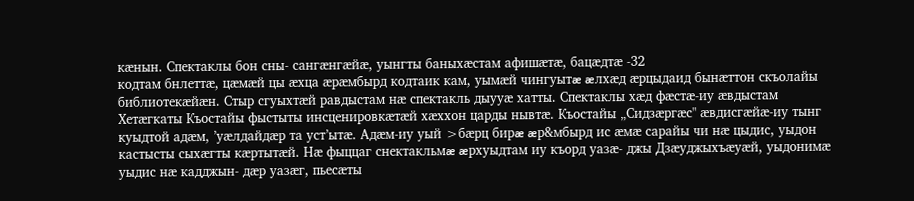кæнын. Спектаклы бон сны- сангæнгæйæ, уынгты баныхæстам афишæтæ, бацæдтæ -32
кодтам бнлеттæ, цæмæй цы æхца æрæмбырд кодтаик кам, уымæй чингуытæ æлхæд æрцыдаид бынæттон скъолайы библиотекæйæн. Стыр сгуыхтæй равдыстам нæ спектакль дыууæ хатты. Спектаклы хæд фæстæ-иу æвдыстам Хетæгкаты Къостайы фыстыты инсценировкæтæй хæххон царды нывтæ. Къостайы „Сидзæргæс" æвдисгæйæ-иу тынг куыдтой адæм, ’уæлдайдæр та уст’ытæ. Адæм-иу уый >бæрц бирæ æр&мбырд ис æмæ сарайы чи нæ цыдис, уыдон кастысты сыхæгты кæртытæй. Нæ фыццаг снектакльмæ æрхуыдтам иу къорд уазæ- джы Дзæуджыхъæуæй, уыдонимæ уыдис нæ кадджын- дæр уазæг, пьесæты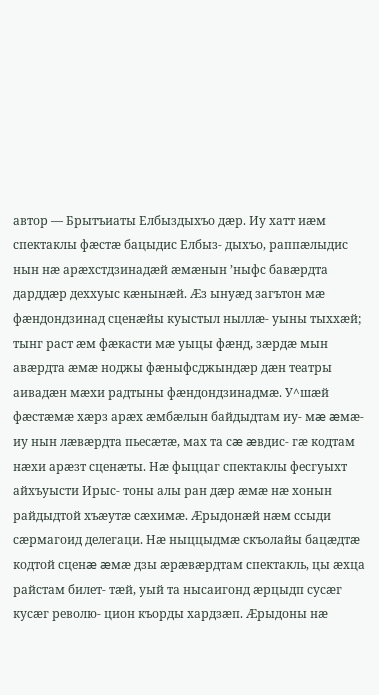автор — Брытъиаты Елбыздыхъо дæр. Иу хатт иæм спектаклы фæстæ бацыдис Елбыз- дыхъо, раппæлыдис нын нæ арæхстдзинадæй æмæнын ’ныфс бавæрдта дарддæр деххуыс кæнынæй. Æз ынуæд загътон мæ фæндондзинад сценæйы куыстыл ныллæ- уыны тыххæй; тынг раст æм фæкасти мæ уыцы фæнд, зæрдæ мын авæрдта æмæ ноджы фæныфсджындæр дæн театры аивадæн мæхи радтыны фæндондзинадмæ. У^шæй фæстæмæ хæрз арæх æмбæлын байдыдтам иу- мæ æмæ-иу нын лæвæрдта пьесæтæ, мах та сæ æвдис- гæ кодтам нæхи арæзт сценæты. Нæ фыццаг спектаклы фесгуыхт айхъуысти Ирыс- тоны алы ран дæр æмæ нæ хонын райдыдтой хъæутæ сæхимæ. Æрыдонæй нæм ссыди сæрмагоид делегаци. Нæ ныццыдмæ скъолайы бацæдтæ кодтой сценæ æмæ дзы æрæвæрдтам спектакль, цы æхца райстам билет- тæй, уый та нысаигонд æрцыдп сусæг кусæг револю- цион къорды хардзæп. Æрыдоны нæ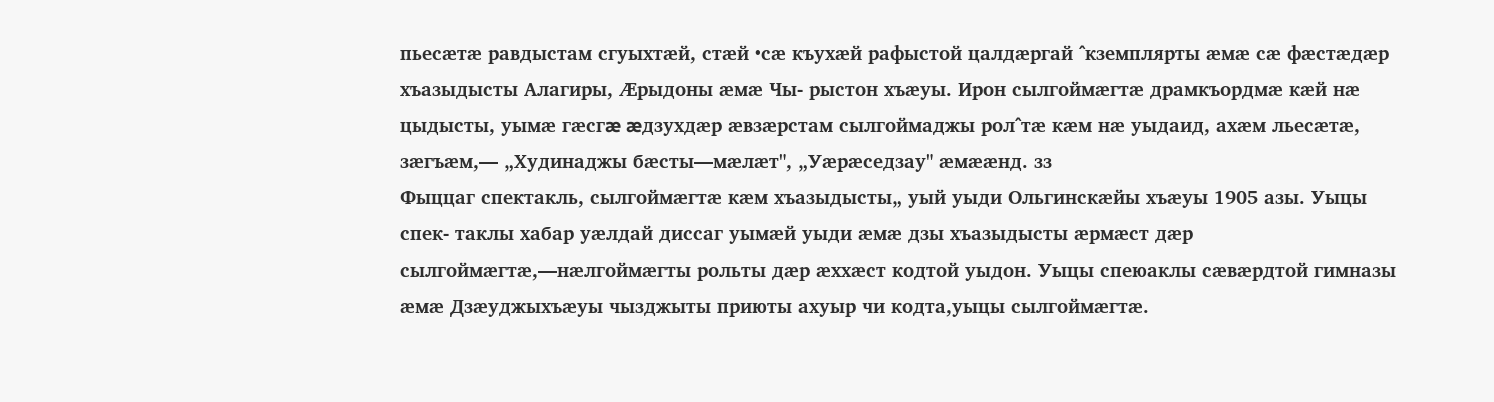пьесæтæ равдыстам сгуыхтæй, стæй •сæ къухæй рафыстой цалдæргай ^кземплярты æмæ сæ фæстæдæр хъазыдысты Алагиры, Æрыдоны æмæ Чы- рыстон хъæуы. Ирон сылгоймæгтæ драмкъордмæ кæй нæ цыдысты, уымæ гæсгæ æдзухдæр æвзæрстам сылгоймаджы рол^тæ кæм нæ уыдаид, ахæм льесæтæ, зæгъæм,— „Худинаджы бæсты—мæлæт", „Уæрæседзау" æмææнд. зз
Фыццаг спектакль, сылгоймæгтæ кæм хъазыдысты„ уый уыди Ольгинскæйы хъæуы 1905 азы. Уыцы спек- таклы хабар уæлдай диссаг уымæй уыди æмæ дзы хъазыдысты æрмæст дæр сылгоймæгтæ,—нæлгоймæгты рольты дæр æххæст кодтой уыдон. Уыцы спеюаклы сæвæрдтой гимназы æмæ Дзæуджыхъæуы чызджыты приюты ахуыр чи кодта,уыцы сылгоймæгтæ.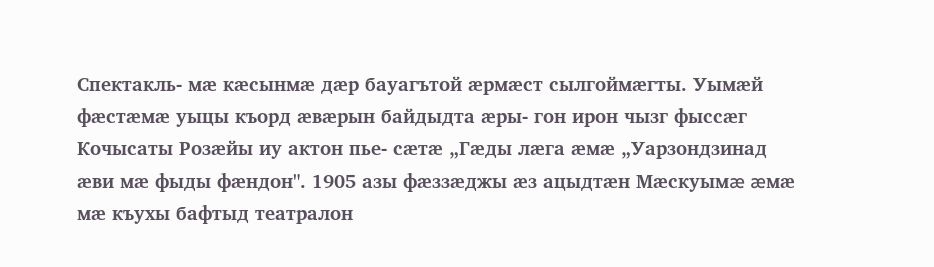Спектакль- мæ кæсынмæ дæр бауагътой æрмæст сылгоймæгты. Уымæй фæстæмæ уыцы къорд æвæрын байдыдта æры- гон ирон чызг фыссæг Кочысаты Розæйы иу актон пье- сæтæ „Гæды лæга æмæ „Уарзондзинад æви мæ фыды фæндон". 1905 азы фæззæджы æз ацыдтæн Мæскуымæ æмæ мæ къухы бафтыд театралон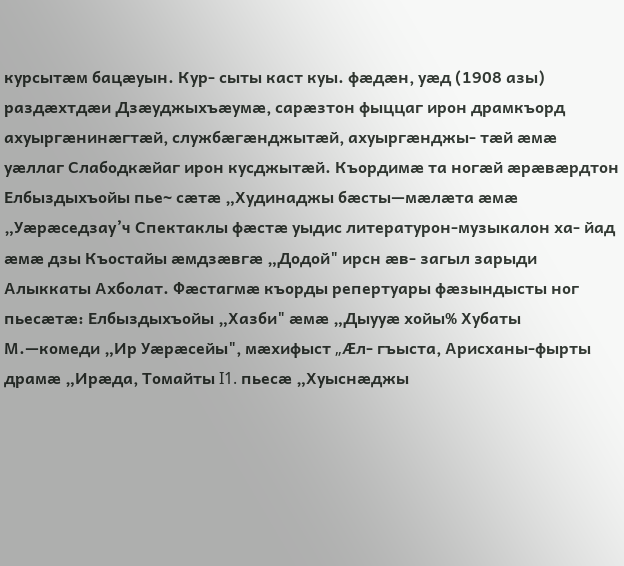курсытæм бацæуын. Кур- сыты каст куы. фæдæн, уæд (1908 азы) раздæхтдæи Дзæуджыхъæумæ, сарæзтон фыццаг ирон драмкъорд ахуыргæнинæгтæй, службæгæнджытæй, ахуыргæнджы- тæй æмæ уæллаг Слабодкæйаг ирон кусджытæй. Къордимæ та ногæй æрæвæрдтон Елбыздыхъойы пье~ сæтæ „Худинаджы бæсты—мæлæта æмæ „Уæрæседзау’ч Спектаклы фæстæ уыдис литературон-музыкалон ха- йад æмæ дзы Къостайы æмдзæвгæ „Додой" ирсн æв- загыл зарыди Алыккаты Ахболат. Фæстагмæ къорды репертуары фæзындысты ног пьесæтæ: Елбыздыхъойы „Хазби" æмæ „Дыууæ хойы% Хубаты М.—комеди „Ир Уæрæсейы", мæхифыст „Æл- гъыста, Арисханы-фырты драмæ „Ирæда, Томайты I1. пьесæ „Хуыснæджы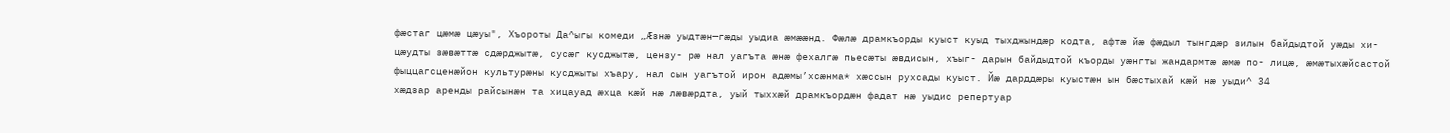фæстаг цæмæ цæуы", Хъороты Да^ыгы комеди „Æзнæ уыдтæн—гæды уыдиа æмææнд. Фæлæ драмкъорды куыст куыд тыхджындæр кодта, афтæ йæ фæдыл тынгдæр зилын байдыдтой уæды хи- цæудты зæвæттæ сдæрджытæ, сусæг кусджытæ, цензу- рæ нал уагъта æнæ фехалгæ пьесæты æвдисын, хъыг- дарын байдыдтой къорды уæнгты жандармтæ æмæ по- лицæ, æмæтыхæйсастой фыццагсценæйон культурæны кусджыты хъару, нал сын уагътой ирон адæмы’хсæнма* хæссын рухсады куыст. Йæ дарддæры куыстæн ын бæстыхай кæй нæ уыди^ 34
хæдзар аренды райсынæн та хицауад æхца кæй нæ лæвæрдта, уый тыххæй драмкъордæн фадат нæ уыдис репертуар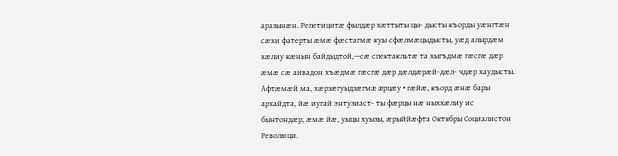аразынæн. Репетицитæ фылдæр хæттыты цы- дысты къорды уæнгтæн сæхи фатерты æмæ фæстагмæ куы сфæлмæцыдысты, уæд алырдæм хæлиу кæнын байдыдтой,—сæ спектакльтæ та хыгъдмæ гæсгæ дæр æмæ сæ аивадон хъæдмæ гæсгæ дæр дæлдæрæй-дæл- чдæр хаудысты. Афтæмæй ма, хæрзæгуыдзæгмæ æрцæу • гæйæ, къорд æнæ бары архайдта, йæ иугай энтузиаст- ты фæрцы нæ ныххæлиу ис бынтондæр, æмæ йæ, уыцы хуызы, æрыййæфта Октябры Социалистон Революци.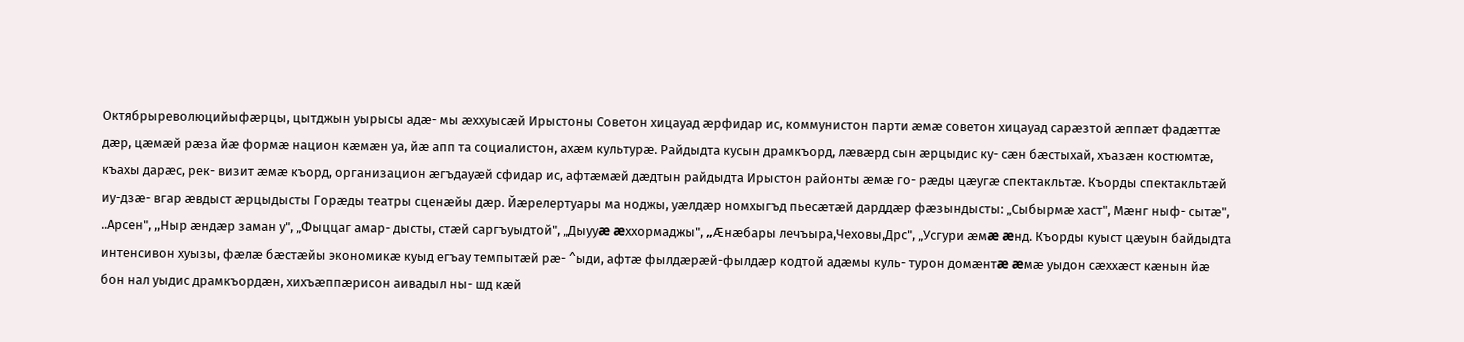Октябрыреволюцийыфæрцы, цытджын уырысы адæ- мы æххуысæй Ирыстоны Советон хицауад æрфидар ис, коммунистон парти æмæ советон хицауад сарæзтой æппæт фадæттæ дæр, цæмæй рæза йæ формæ национ кæмæн уа, йæ апп та социалистон, ахæм культурæ. Райдыдта кусын драмкъорд, лæвæрд сын æрцыдис ку- сæн бæстыхай, хъазæн костюмтæ, къахы дарæс, рек- визит æмæ къорд, организацион æгъдауæй сфидар ис, афтæмæй дæдтын райдыдта Ирыстон районты æмæ го- рæды цæугæ спектакльтæ. Къорды спектакльтæй иу-дзæ- вгар æвдыст æрцыдысты Горæды театры сценæйы дæр. Йæрелертуары ма ноджы, уæлдæр номхыгъд пьесæтæй дарддæр фæзындысты: „Сыбырмæ хаст", Мæнг ныф- сытæ", ..Арсен", ,,Ныр æндæр заман у", „Фыццаг амар- дысты, стæй саргъуыдтой", „Дыууæ æххормаджы", „Æнæбары лечъыра,Чеховы,Дрс", „Усгури æмæ æнд. Къорды куыст цæуын байдыдта интенсивон хуызы, фæлæ бæстæйы экономикæ куыд егъау темпытæй рæ- ^ыди, афтæ фылдæрæй-фылдæр кодтой адæмы куль- турон домæнтæ æмæ уыдон сæххæст кæнын йæ бон нал уыдис драмкъордæн, хихъæппæрисон аивадыл ны- шд кæй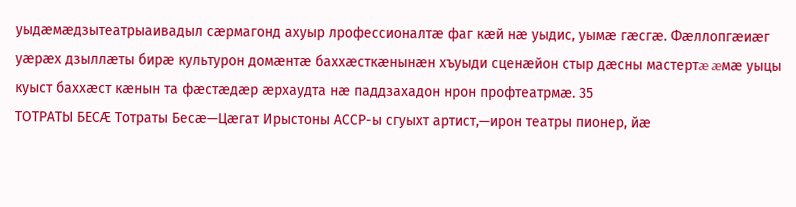уыдæмæдзытеатрыаивадыл сæрмагонд ахуыр лрофессионалтæ фаг кæй нæ уыдис, уымæ гæсгæ. Фæллопгæиæг уæрæх дзыллæты бирæ культурон домæнтæ баххæсткæнынæн хъуыди сценæйон стыр дæсны мастертæ æмæ уыцы куыст баххæст кæнын та фæстæдæр æрхаудта нæ паддзахадон нрон профтеатрмæ. 35
ТОТРАТЫ БЕСÆ Тотраты Бесæ—Цæгат Ирыстоны АССР-ы сгуыхт артист,—ирон театры пионер, йæ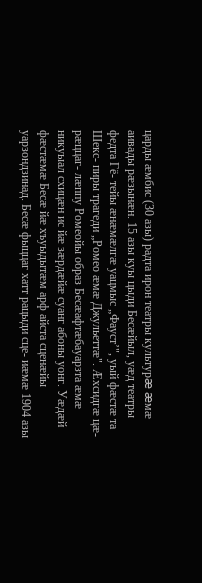царды æмбис (30 азы) радта ирон театры культурæ æмæ аивады рæзынæн. 15 азы куы цыди Бесæйыл, уæд театры федта Гё- тейы æнæмæлгæ уацмыс „Фауст’", уый фæстæ та Шекс- пиры трагеди „Ромео æмæ Джульеттæ". Æхсидгæ цæ- рæццаг- лæппу Ромеойы образ Бесæафтæбауарзта æмæ никуыал схицæн ис йæ зæрдæйæ суанг абоны уонг. Уæдæй фæстæмæ Бесæ йæ хъуыдытæм арф айста сценæйы уарзондзинад. Бесæ фыццаг хатт рацыди сце- иæмæ 1904 азы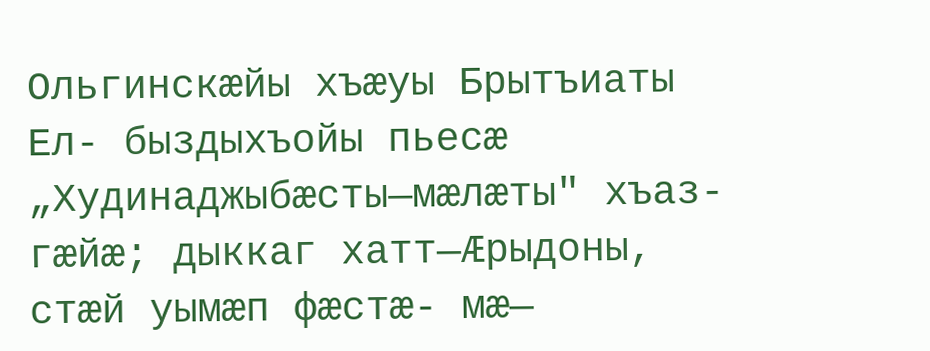Ольгинскæйы хъæуы Брытъиаты Ел- быздыхъойы пьесæ „Худинаджыбæсты—мæлæты" хъаз- гæйæ; дыккаг хатт—Æрыдоны, стæй уымæп фæстæ- мæ—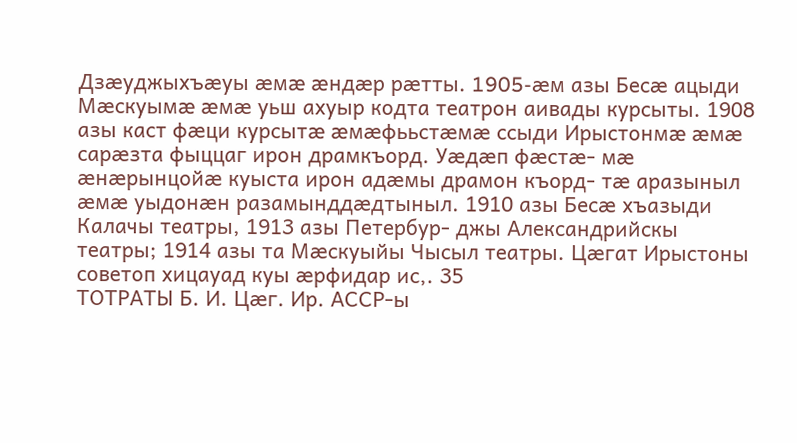Дзæуджыхъæуы æмæ æндæр рæтты. 1905-æм азы Бесæ ацыди Мæскуымæ æмæ уьш ахуыр кодта театрон аивады курсыты. 1908 азы каст фæци курсытæ æмæфььстæмæ ссыди Ирыстонмæ æмæ сарæзта фыццаг ирон драмкъорд. Уæдæп фæстæ- мæ æнæрынцойæ куыста ирон адæмы драмон къорд- тæ аразыныл æмæ уыдонæн разамынддæдтыныл. 1910 азы Бесæ хъазыди Калачы театры, 1913 азы Петербур- джы Александрийскы театры; 1914 азы та Мæскуыйы Чысыл театры. Цæгат Ирыстоны советоп хицауад куы æрфидар ис,. 35
ТОТРАТЫ Б. И. Цæг. Ир. АССР-ы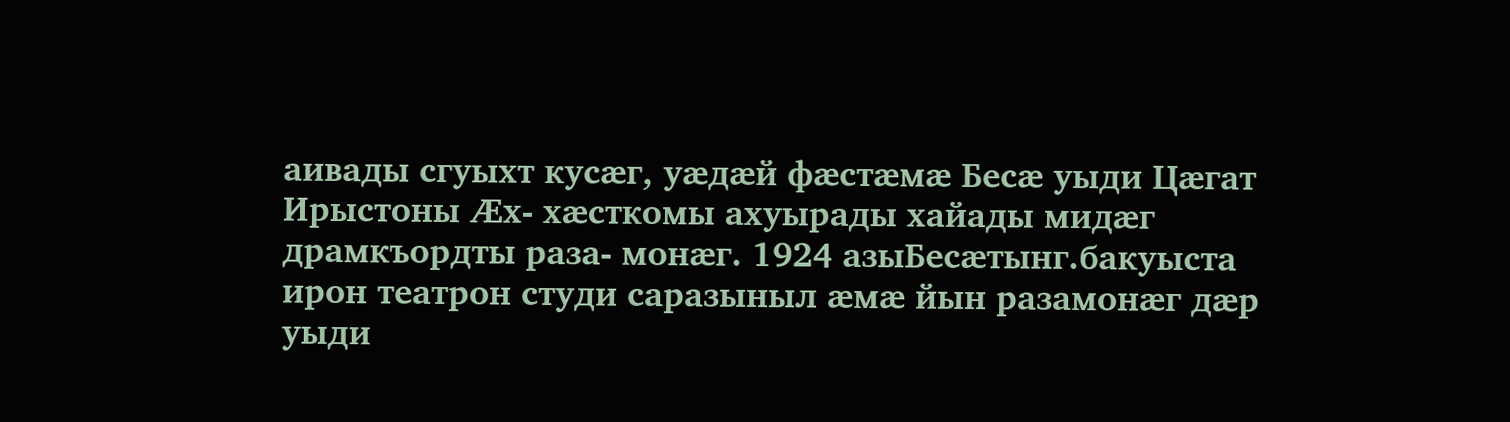аивады сгуыхт кусæг, уæдæй фæстæмæ Бесæ уыди Цæгат Ирыстоны Æх- хæсткомы ахуырады хайады мидæг драмкъордты раза- монæг. 1924 азыБесæтынг.бакуыста ирон театрон студи саразыныл æмæ йын разамонæг дæр уыди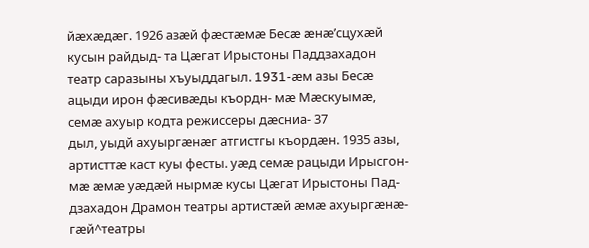йæхæдæг. 1926 азæй фæстæмæ Бесæ æнæ’сцухæй кусын райдыд- та Цæгат Ирыстоны Паддзахадон театр саразыны хъуыддагыл. 1931-æм азы Бесæ ацыди ирон фæсивæды къордн- мæ Мæскуымæ, семæ ахуыр кодта режиссеры дæсниа- 37
дыл, уыдй ахуыргæнæг атгистгы къордæн. 1935 азы, артисттæ каст куы фесты. уæд семæ рацыди Ирысгон- мæ æмæ уæдæй нырмæ кусы Цæгат Ирыстоны Пад- дзахадон Драмон театры артистæй æмæ ахуыргæнæ- гæй^театры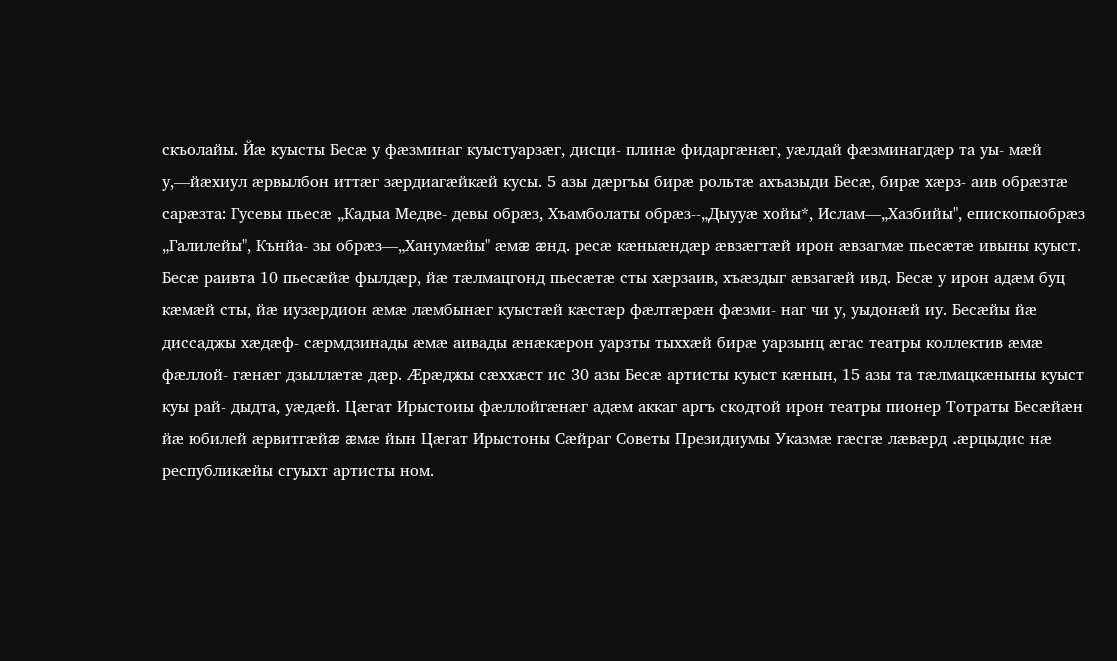скъолайы. Йæ куысты Бесæ у фæзминаг куыстуарзæг, дисци- плинæ фидаргæнæг, уæлдай фæзминагдæр та уы- мæй у,—йæхиул æрвылбон иттæг зæрдиагæйкæй кусы. 5 азы дæргъы бирæ рольтæ ахъазыди Бесæ, бирæ хæрз- аив обрæзтæ сарæзта: Гусевы пьесæ „Кадыа Медве- девы обрæз, Хъамболаты обрæз--„Дыууæ хойы*, Ислам—„Хазбийы", епископыобрæз „Галилейы", Кънйа- зы обрæз—„Ханумæйы" æмæ æнд. ресæ кæныæндæр æвзæгтæй ирон æвзагмæ пьесæтæ ивыны куыст. Бесæ раивта 10 пьесæйæ фылдæр, йæ тæлмацгонд пьесæтæ сты хæрзаив, хъæздыг æвзагæй ивд. Бесæ у ирон адæм буц кæмæй сты, йæ иузæрдион æмæ лæмбынæг куыстæй кæстæр фæлтæрæн фæзми- наг чи у, уыдонæй иу. Бесæйы йæ диссаджы хæдæф- сæрмдзинады æмæ аивады æнæкæрон уарзты тыххæй бирæ уарзынц æгас театры коллектив æмæ фæллой- гæнæг дзыллæтæ дæр. Æрæджы сæххæст ис 30 азы Бесæ артисты куыст кæнын, 15 азы та тæлмацкæныны куыст куы рай- дыдта, уæдæй. Цæгат Ирыстоиы фæллойгæнæг адæм аккаг аргъ скодтой ирон театры пионер Тотраты Бесæйæн йæ юбилей æрвитгæйæ æмæ йын Цæгат Ирыстоны Сæйраг Советы Президиумы Указмæ гæсгæ лæвæрд .æрцыдис нæ республикæйы сгуыхт артисты ном.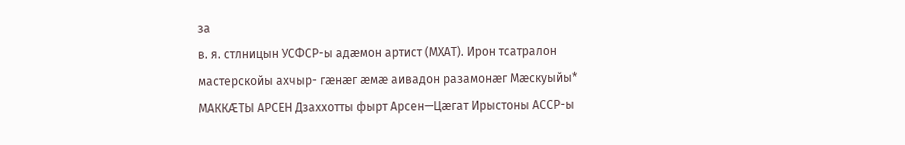за
в. я. стлницын УСФСР-ы адæмон артист (МХАТ). Ирон тсатралон мастерскойы ахчыр- гæнæг æмæ аивадон разамонæг Мæскуыйы*
МАККÆТЫ АРСЕН Дзаххотты фырт Арсен—Цæгат Ирыстоны АССР-ы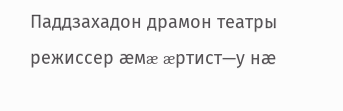Паддзахадон драмон театры режиссер æмæ æртист—у нæ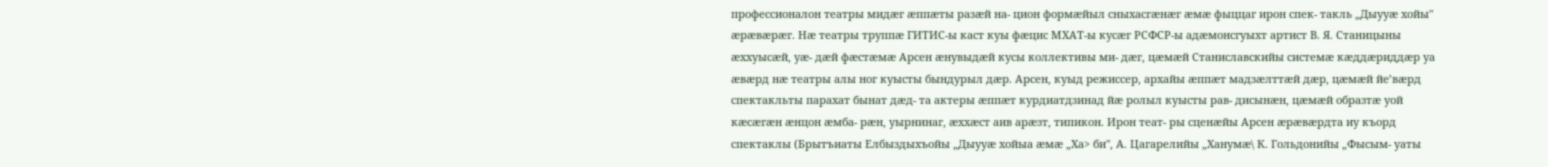профессионалон театры мидæг æппæты разæй на- цион формæйыл сныхасгæнæг æмæ фыццаг ирон спек- такль „Дыууæ хойы" æрæвæрæг. Нæ театры труппæ ГИТИС-ы каст куы фæцис МХАТ-ы кусæг РСФСР-ы адæмонсгуыхт артист В. Я. Станицыны æххуысæй, уæ- дæй фæстæмæ Арсен æнувыдæй кусы коллективы ми- дæг, цæмæй Станиславскийы системæ кæддæриддæр уа æвæрд нæ театры алы ног куысты бындурыл дæр. Арсен, куыд режиссер, архайы æппæт мадзæлттæй дæр, цæмæй йе’вæрд спектакльты парахат бынат дæд- та актеры æппæт курдиатдзинад йæ ролыл куысты рав- дисынæн, цæмæй образтæ уой кæсæгæн æнцон æмба- рæн, уырнинаг, æххæст аив арæзт, типикон. Ирон теат- ры сценæйы Арсен æрæвæрдта иу къорд спектаклы (Брытъиаты Елбыздыхъойы „Дыууæ хойыа æмæ „Ха> би", А. Цагарелийы „Ханумæ\ К. Гольдонийы „Фысым- уаты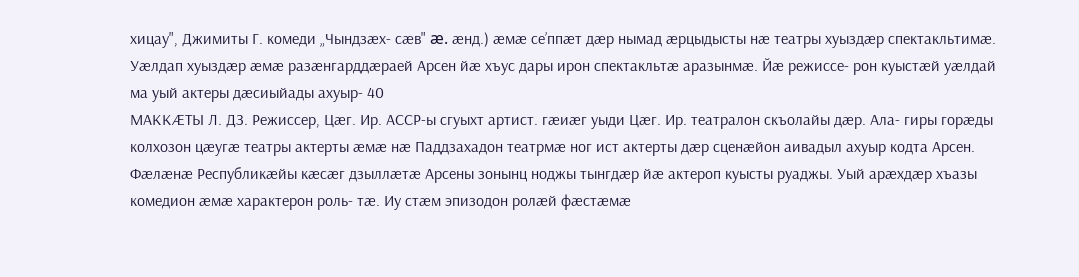хицау", Джимиты Г. комеди „Чындзæх- сæв" æ. æнд.) æмæ се’ппæт дæр нымад æрцыдысты нæ театры хуыздæр спектакльтимæ. Уæлдап хуыздæр æмæ разæнгарддæраей Арсен йæ хъус дары ирон спектакльтæ аразынмæ. Йæ режиссе- рон куыстæй уæлдай ма уый актеры дæсиыйады ахуыр- 40
МАККÆТЫ Л. ДЗ. Режиссер, Цæг. Ир. АССР-ы сгуыхт артист. гæиæг уыди Цæг. Ир. театралон скъолайы дæр. Ала- гиры горæды колхозон цæугæ театры актерты æмæ нæ Паддзахадон театрмæ ног ист актерты дæр сценæйон аивадыл ахуыр кодта Арсен. Фæлæнæ Республикæйы кæсæг дзыллæтæ Арсены зонынц ноджы тынгдæр йæ актероп куысты руаджы. Уый арæхдæр хъазы комедион æмæ характерон роль- тæ. Иу стæм эпизодон ролæй фæстæмæ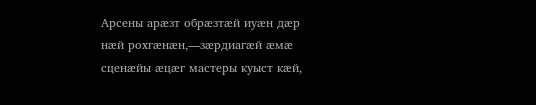Арсены арæзт обрæзтæй иуæн дæр нæй рохгæнæн,—зæрдиагæй æмæ сценæйы æцæг мастеры куыст кæй,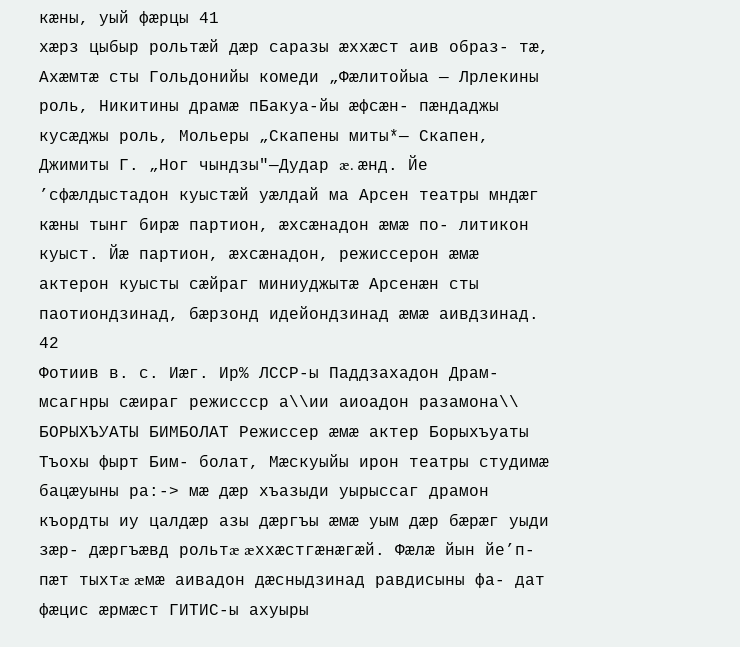кæны, уый фæрцы 41
хæрз цыбыр рольтæй дæр саразы æххæст аив образ- тæ, Ахæмтæ сты Гольдонийы комеди „Фæлитойыа — Лрлекины роль, Никитины драмæ пБакуа-йы æфсæн- пæндаджы кусæджы роль, Мольеры „Скапены миты*— Скапен, Джимиты Г. „Ног чындзы"—Дудар æ. æнд. Йе ’сфæлдыстадон куыстæй уæлдай ма Арсен театры мндæг кæны тынг бирæ партион, æхсæнадон æмæ по- литикон куыст. Йæ партион, æхсæнадон, режиссерон æмæ актерон куысты сæйраг миниуджытæ Арсенæн сты паотиондзинад, бæрзонд идейондзинад æмæ аивдзинад. 42
Фотиив в. с. Иæг. Ир% ЛССР-ы Паддзахадон Драм- мсагнры сæираг режиссср а\\ии аиоадон разамона\\
БОРЫХЪУАТЫ БИМБОЛАТ Режиссер æмæ актер Борыхъуаты Тъохы фырт Бим- болат, Мæскуыйы ирон театры студимæ бацæуыны ра:-> мæ дæр хъазыди уырыссаг драмон къордты иу цалдæр азы дæргъы æмæ уым дæр бæрæг уыди зæр- дæргъæвд рольтæ æххæстгæнæгæй. Фæлæ йын йе’п- пæт тыхтæ æмæ аивадон дæсныдзинад равдисыны фа- дат фæцис æрмæст ГИТИС-ы ахуыры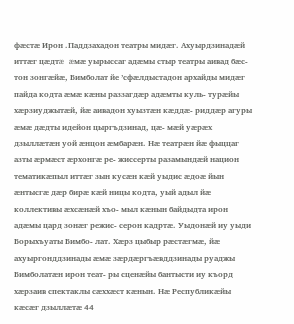фæстæ Ирон .Паддзахадон театры мидæг. Ахуырдзинадæй иттæг цæдтæ æмæ уырыссаг адæмы стыр театры аивад бæс- тон зонгæйæ, Бимболат йе ’сфæлдыстадон архайды мидæг пайда кодта æмæ кæны раззагдæр адæмты куль- турæйы хæрзиуджытæй, йæ аивадон хуызтæн кæддæ- риддæр агуры æмæ дæдты идейон цыргъдзинад, цæ- мæй уæрæх дзыллæтæн уой æнцон æмбарæн. Нæ театрæн йæ фыццаг азты æрмæст æрхонгæ ре- жиссерты разамындæй национ тематикæпыл иттæг зын кусæн кæй уыдис æдоæ йын æнтысгæ дæр бирæ кæй ницы кодта, уый адыл йæ коллективы æхсæнæй хъо- мыл кæнын байдыдта ирон адæмы цард зонæг режис- серон кадртæ. Уыдонæй иу уыди Борыхъуаты Бимбо- лат. Хæрз цыбыр рæстæгмæ, йæ ахуыргонддзинады æмæ зæрдæргъæвддзинады руаджы Бимболатæн ирон теат- ры сценæйы бантысти иу къорд хæрзаив спектаклы сæххæст кæнын. Нæ Республикæйы кæсæг дзыллæтæ 44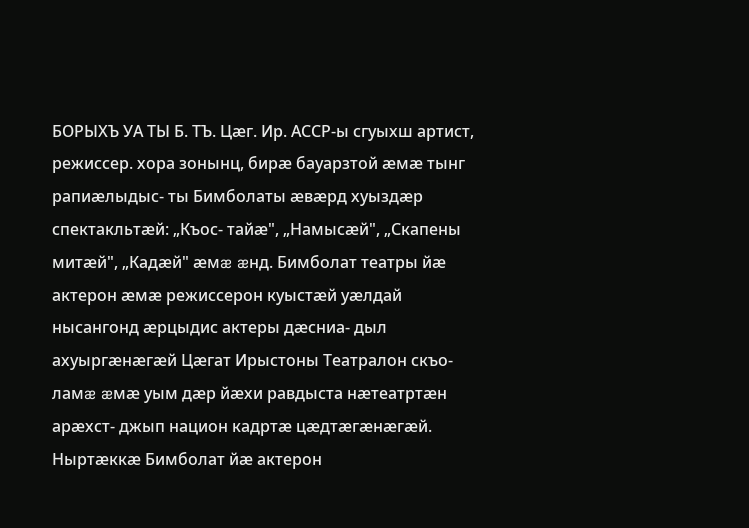БОРЫХЪ УА ТЫ Б. ТЪ. Цæг. Ир. АССР-ы сгуыхш артист, режиссер. хора зонынц, бирæ бауарзтой æмæ тынг рапиæлыдыс- ты Бимболаты æвæрд хуыздæр спектакльтæй: „Къос- тайæ", „Намысæй", „Скапены митæй", „Кадæй" æмæ æнд. Бимболат театры йæ актерон æмæ режиссерон куыстæй уæлдай нысангонд æрцыдис актеры дæсниа- дыл ахуыргæнæгæй Цæгат Ирыстоны Театралон скъо- ламæ æмæ уым дæр йæхи равдыста нæтеатртæн арæхст- джып национ кадртæ цæдтæгæнæгæй. Ныртæккæ Бимболат йæ актерон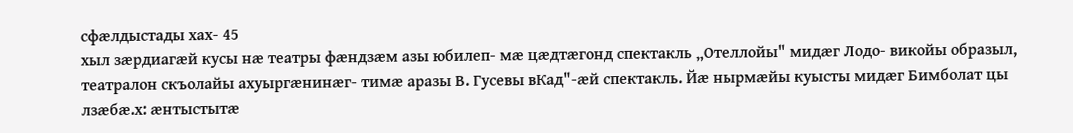сфæлдыстады хах- 45
хыл зæрдиагæй кусы нæ театры фæндзæм азы юбилеп- мæ цæдтæгонд спектакль „Отеллойы" мидæг Лодо- викойы образыл, театралон скъолайы ахуыргæнинæг- тимæ аразы В. Гусевы вКад"-æй спектакль. Йæ нырмæйы куысты мидæг Бимболат цы лзæбæ.х: æнтыстытæ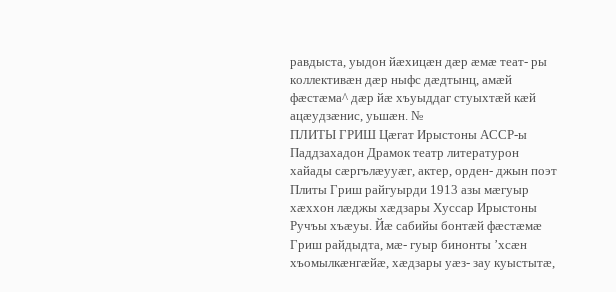равдыста, уыдон йæхицæн дæр æмæ теат- ры коллективæн дæр ныфс дæдтынц, амæй фæстæма^ дæр йæ хъуыддаг стуыхтæй кæй ацæудзæнис, уьшæн. №
ПЛИТЫ ГРИШ Цæгат Ирыстоны АССР-ы Паддзахадон Драмок театр литературон хайады сæргълæууæг, актер, орден- джын поэт Плиты Гриш райгуырди 1913 азы мæгуыр хæххон лæджы хæдзары Хуссар Ирыстоны Ручъы хъæуы. Йæ сабийы бонтæй фæстæмæ Гриш райдыдта, мæ- гуыр бинонты ’хсæн хъомылкæнгæйæ, хæдзары уæз- зау куыстытæ,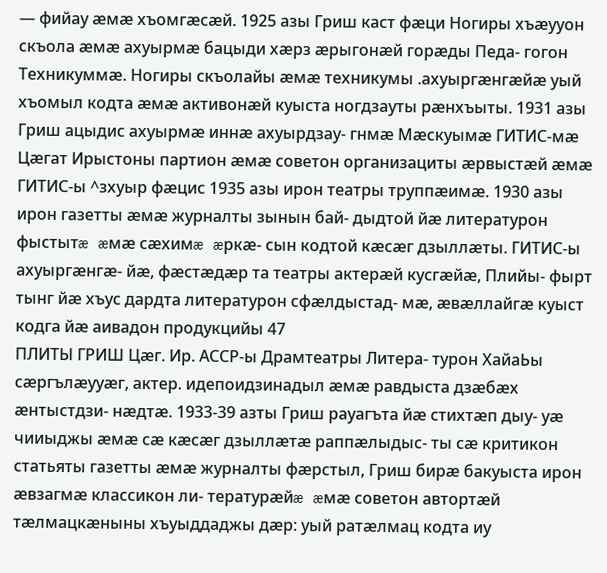— фийау æмæ хъомгæсæй. 1925 азы Гриш каст фæци Ногиры хъæууон скъола æмæ ахуырмæ бацыди хæрз æрыгонæй горæды Педа- гогон Техникуммæ. Ногиры скъолайы æмæ техникумы .ахуыргæнгæйæ уый хъомыл кодта æмæ активонæй куыста ногдзауты рæнхъыты. 1931 азы Гриш ацыдис ахуырмæ иннæ ахуырдзау- гнмæ Мæскуымæ ГИТИС-мæ Цæгат Ирыстоны партион æмæ советон организациты æрвыстæй æмæ ГИТИС-ы ^зхуыр фæцис 1935 азы ирон театры труппæимæ. 1930 азы ирон газетты æмæ журналты зынын бай- дыдтой йæ литературон фыстытæ æмæ сæхимæ æркæ- сын кодтой кæсæг дзыллæты. ГИТИС-ы ахуыргæнгæ- йæ, фæстæдæр та театры актерæй кусгæйæ, Плийы- фырт тынг йæ хъус дардта литературон сфæлдыстад- мæ, æвæллайгæ куыст кодга йæ аивадон продукцийы 47
ПЛИТЫ ГРИШ Цæг. Ир. АССР-ы Драмтеатры Литера- турон ХайаЬы сæргълæууæг, актер. идепоидзинадыл æмæ равдыста дзæбæх æнтыстдзи- нæдтæ. 1933-39 азты Гриш рауагъта йæ стихтæп дыу- уæ чииыджы æмæ сæ кæсæг дзыллæтæ раппæлыдыс- ты сæ критикон статьяты газетты æмæ журналты фæрстыл, Гриш бирæ бакуыста ирон æвзагмæ классикон ли- тературæйæ æмæ советон автортæй тæлмацкæныны хъуыддаджы дæр: уый ратæлмац кодта иу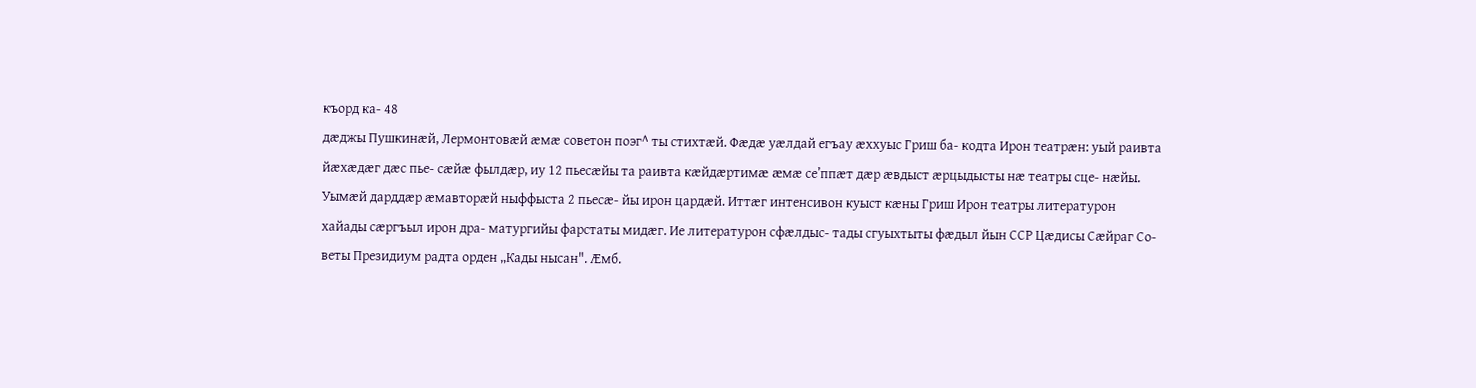къорд ка- 48
дæджы Пушкинæй, Лермонтовæй æмæ советон поэг^ ты стихтæй. Фæдæ уæлдай егъау æххуыс Гриш ба- кодта Ирон театрæн: уый раивта йæхæдæг дæс пье- сæйæ фылдæр, иу 12 пьесæйы та раивта кæйдæртимæ æмæ се’ппæт дæр æвдыст æрцыдысты нæ театры сце- нæйы. Уымæй дарддæр æмавторæй ныффыста 2 пьесæ- йы ирон цардæй. Иттæг интенсивон куыст кæны Гриш Ирон театры литературон хайады сæргъыл ирон дра- матургийы фарстаты мидæг. Ие литературон сфæлдыс- тады сгуыхтыты фæдыл йын ССР Цæдисы Сæйраг Со- веты Президиум радта орден „Кады нысан". Æмб.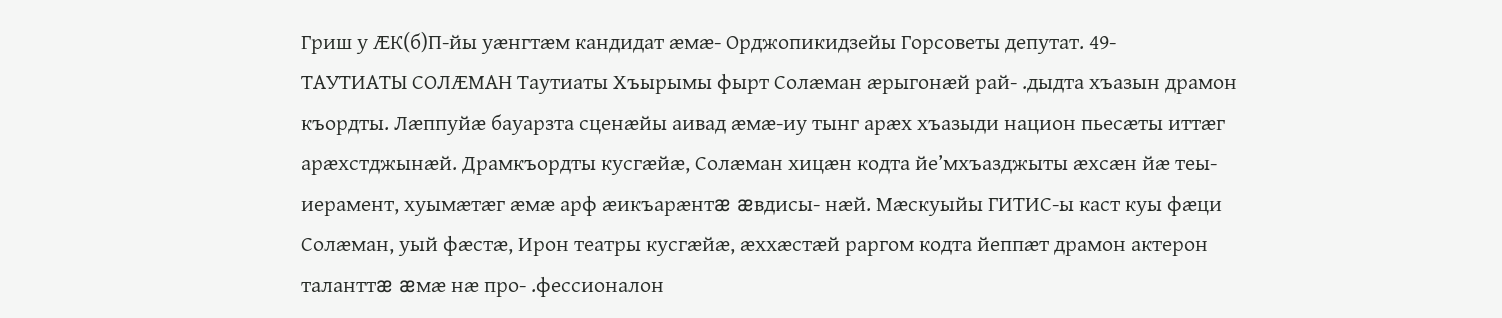Гриш у ÆК(б)П-йы уæнгтæм кандидат æмæ- Орджопикидзейы Горсоветы депутат. 49-
ТАУТИАТЫ СОЛÆМАН Таутиаты Хъырымы фырт Солæман æрыгонæй рай- .дыдта хъазын драмон къордты. Лæппуйæ бауарзта сценæйы аивад æмæ-иу тынг арæх хъазыди национ пьесæты иттæг арæхстджынæй. Драмкъордты кусгæйæ, Солæман хицæн кодта йе’мхъазджыты æхсæн йæ теы- иерамент, хуымæтæг æмæ арф æикъарæнтæ æвдисы- нæй. Мæскуыйы ГИТИС-ы каст куы фæци Солæман, уый фæстæ, Ирон театры кусгæйæ, æххæстæй раргом кодта йеппæт драмон актерон таланттæ æмæ нæ про- .фессионалон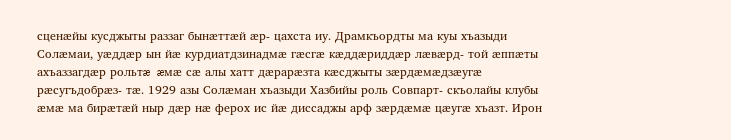сценæйы кусджыты раззаг бынæттæй æр- цахста иу. Драмкъордты ма куы хъазыди Солæмаи, уæддæр ын йæ курдиатдзинадмæ гæсгæ кæддæриддæр лæвæрд- той æппæты ахъаззагдæр рольтæ æмæ сæ алы хатт дæрарæзта кæсджыты зæрдæмæдзæугæ рæсугъдобрæз- тæ. 1929 азы Солæман хъазыди Хазбийы роль Совпарт- скъолайы клубы æмæ ма бирæтæй ныр дæр нæ ферох ис йæ диссаджы арф зæрдæмæ цæугæ хъазт. Ирон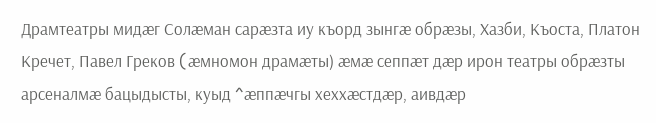Драмтеатры мидæг Солæман сарæзта иу къорд зынгæ обрæзы, Хазби, Къоста, Платон Кречет, Павел Греков (æмномон драмæты) æмæ сеппæт дæр ирон театры обрæзты арсеналмæ бацыдысты, куыд ^æппæчгы хеххæстдæр, аивдæр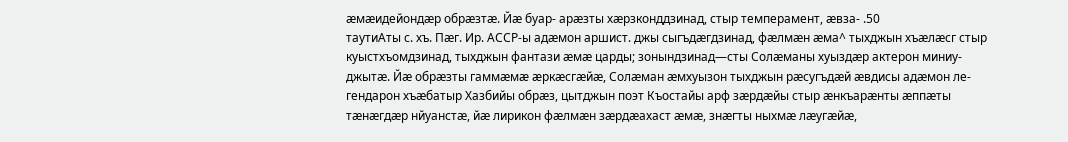æмæидейондæр обрæзтæ. Йæ буар- арæзты хæрзконддзинад, стыр темперамент, æвза- .50
таутиАты с. хъ. Пæг. Ир. АССР-ы адæмон аршист. джы сыгъдæгдзинад, фæлмæн æма^ тыхджын хъæлæсг стыр куыстхъомдзинад, тыхджын фантази æмæ царды; зонындзинад—сты Солæманы хуыздæр актерон миниу- джытæ. Йæ обрæзты гаммæмæ æркæсгæйæ, Солæман æмхуызон тыхджын рæсугъдæй æвдисы адæмон ле- гендарон хъæбатыр Хазбийы обрæз, цытджын поэт Къостайы арф зæрдæйы стыр æнкъарæнты æппæты тæнæгдæр нйуанстæ, йæ лирикон фæлмæн зæрдæахаст æмæ, знæгты ныхмæ лæугæйæ,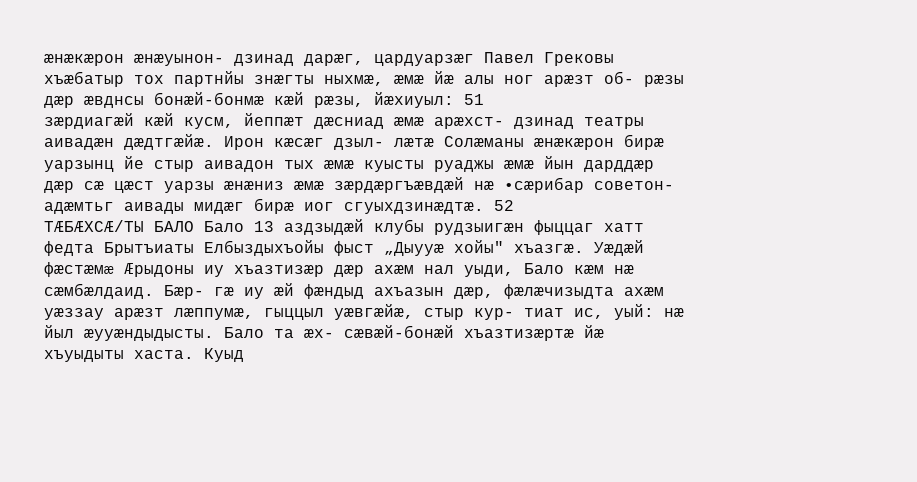æнæкæрон æнæуынон- дзинад дарæг, цардуарзæг Павел Грековы хъæбатыр тох партнйы знæгты ныхмæ, æмæ йæ алы ног арæзт об- рæзы дæр æвднсы бонæй-бонмæ кæй рæзы, йæхиуыл: 51
зæрдиагæй кæй кусм, йеппæт дæсниад æмæ арæхст- дзинад театры аивадæн дæдтгæйæ. Ирон кæсæг дзыл- лæтæ Солæманы æнæкæрон бирæ уарзынц йе стыр аивадон тых æмæ куысты руаджы æмæ йын дарддæр дæр сæ цæст уарзы æнæниз æмæ зæрдæргъæвдæй нæ •сæрибар советон- адæмтьг аивады мидæг бирæ иог сгуыхдзинæдтæ. 52
ТÆБÆХСÆ/ТЫ БАЛО Бало 13 аздзыдæй клубы рудзыигæн фыццаг хатт федта Брытъиаты Елбыздыхъойы фыст „Дыууæ хойы" хъазгæ. Уæдæй фæстæмæ Æрыдоны иу хъазтизæр дæр ахæм нал уыди, Бало кæм нæ сæмбæлдаид. Бæр- гæ иу æй фæндыд ахъазын дæр, фæлæчизыдта ахæм уæззау арæзт лæппумæ, гыццыл уæвгæйæ, стыр кур- тиат ис, уый: нæ йыл æууæндыдысты. Бало та æх- сæвæй-бонæй хъазтизæртæ йæ хъуыдыты хаста. Куыд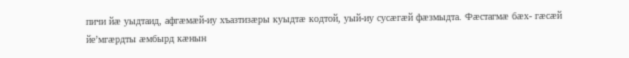пичи йæ уыдтаид, афгæмæй-иу хъазтизæры куыдтæ кодтой, уый-иу сусæгæй фæзмыдта. Фæстагмæ бæх- гæсæй йе’мгæрдты æмбырд кæнын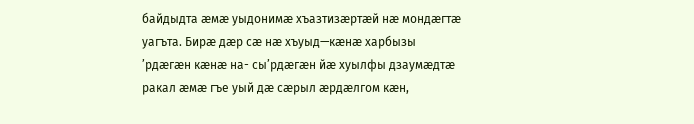байдыдта æмæ уыдонимæ хъазтизæртæй нæ мондæгтæ уагъта. Бирæ дæр сæ нæ хъуыд—кæнæ харбызы ’рдæгæн кæнæ на- сы’рдæгæн йæ хуылфы дзаумæдтæ ракал æмæ гъе уый дæ сæрыл æрдæлгом кæн,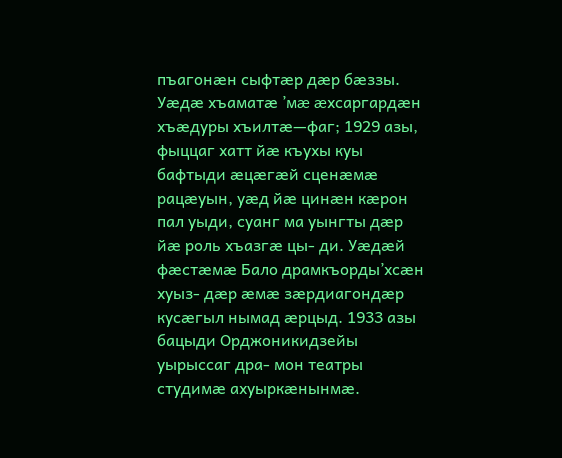пъагонæн сыфтæр дæр бæззы. Уæдæ хъаматæ ’мæ æхсаргардæн хъæдуры хъилтæ—фаг; 1929 азы, фыццаг хатт йæ къухы куы бафтыди æцæгæй сценæмæ рацæуын, уæд йæ цинæн кæрон пал уыди, суанг ма уынгты дæр йæ роль хъазгæ цы- ди. Уæдæй фæстæмæ Бало драмкъорды’хсæн хуыз- дæр æмæ зæрдиагондæр кусæгыл нымад æрцыд. 1933 азы бацыди Орджоникидзейы уырыссаг дра- мон театры студимæ ахуыркæнынмæ.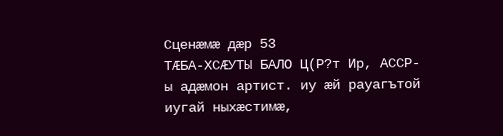Сценæмæ дæр 53
ТÆБА-ХСÆУТЫ БАЛО Ц(Р?т Ир, АССР-ы адæмон артист. иу æй рауагътой иугай ныхæстимæ,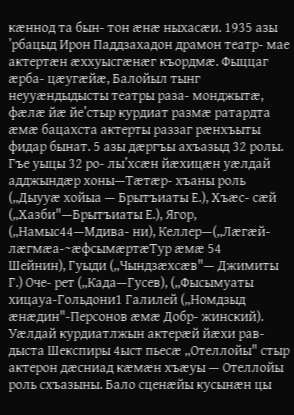кæннод та бын- тон æнæ ныхасæи. 1935 азы ’рбацыд Ирон Паддзахадон драмон театр- мае актертæн æххуысгæнæг къордмæ. Фыццаг æрба- цæугæйæ, Балойыл тынг неууæндыдысты театры раза- монджытæ, фæлæ йæ йе’стыр курдиат размæ ратардта æмæ бацахста актерты раззаг рæнхъыты фидар бынат. 5 азы дæргъы ахъазыд 32 ролы. Гъе уыцы 32 ро- лы’хсæн йæхицæн уæлдай адджындæр хоны—Тæтæр- хъаны роль („Дыууæ хойыа — Брытъиаты Е.), Хъæс- сæй („Хазби"—Брытъиаты Е.), Ягор, („Намыс44—Мдива- ни), Келлер—(„Лæгæй-лæгмæа-~æфсымæртæТур æмæ 54
Шейнин), Гуыди („Чындзæхсæв"— Джимиты Г.) Оче- рет („Када—Гусев), („Фысымуаты хицауа-Гольдони1 Галилей („Номдзыд æнæдин"-Персонов æмæ Добр- жинский). Уæлдай курдиатлжын актерæй йæхи рав- дыста Шекспиры 4ыст пьесæ „Отеллойы" стыр актерон дæсниад кæмæн хъæуы — Отеллойы роль схъазыны. Бало сценæйы кусынæн цы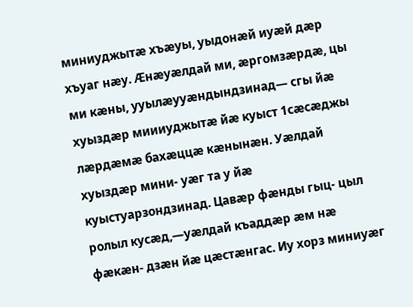миниуджытæ хъæуы, уыдонæй иуæй дæр хъуаг нæу. Æнæуæлдай ми, æргомзæрдæ, цы ми кæны, ууылæууæндындзинад— сгы йæ хуыздæр миииуджытæ йæ куыст 1сæсæджы лæрдæмæ бахæццæ кæнынæн. Уæлдай хуыздæр мини- уæг та у йæ куыстуарзондзинад. Цавæр фæнды гыц- цыл ролыл кусæд,—уæлдай къаддæр æм нæ фæкæн- дзæн йæ цæстæнгас. Иу хорз миниуæг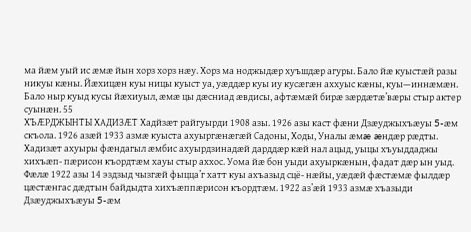ма йæм уый ис æмæ йын хорз хорз нæу. Хорз ма ноджыдæр хуъшдæр агуры. Бало йæ куыстæй разы никуы кæны. Йæхицæн куы ницы куыст уа, уæддæр куы иу кусæгæн аххуыс кæны, куы—иннæмæн. Бало ныр куыд кусы йæхиуыл, æмæ цы дæсниад æвдисы, афтæмæй бирæ зæрдæтæ’вæры стыр актер суынæн. 55
ХЪÆРДЖЫНТЫ ХАДИЗÆТ Хадйзæт райгуырди 1908 азы. 1926 азы каст фæни Дзæуджыхъæуы 5-æм скъола. 1926 азæй 1933 азмæ куыста ахуыргæнæгæй Садоны, Ходы, Уналы æмæ æндæр рæдты. Хадизæт ахуыры фæндагыл æмбис ахуырдзинадæй дарддæр кæй нал ацыд, уыцы хъуыддаджы хихъæп- пæрисон къордтæм хауы стыр аххос. Уома йæ бон уыди ахуыркæнын, фадат дæр ын уыд. Фæлæ 1922 азы 14 эздзыд чызгæй фыцца’г хатт куы ахъазыд сцё- нæйы, уæдæй фæстæмæ фылдæр цæстæнгас дæдтын байдыдта хихъæппæрисон къордтæм. 1922 аз’æй 1933 азмæ хъазыди Дзæуджыхъæуы 5-æм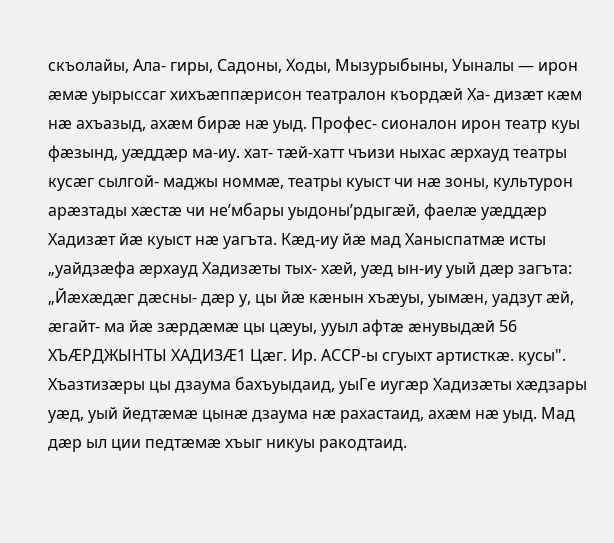скъолайы, Ала- гиры, Садоны, Ходы, Мызурыбыны, Уыналы — ирон æмæ уырыссаг хихъæппæрисон театралон къордæй Ха- дизæт кæм нæ ахъазыд, ахæм бирæ нæ уыд. Профес- сионалон ирон театр куы фæзынд, уæддæр ма-иу. хат- тæй-хатт чъизи ныхас æрхауд театры кусæг сылгой- маджы номмæ, театры куыст чи нæ зоны, культурон арæзтады хæстæ чи не’мбары уыдоны’рдыгæй, фаелæ уæддæр Хадизæт йæ куыст нæ уагъта. Кæд-иу йæ мад Ханыспатмæ исты „уайдзæфа æрхауд Хадизæты тых- хæй, уæд ын-иу уый дæр загъта: „Йæхæдæг дæсны- дæр у, цы йæ кæнын хъæуы, уымæн, уадзут æй, æгайт- ма йæ зæрдæмæ цы цæуы, ууыл афтæ æнувыдæй 56
ХЪÆРДЖЫНТЫ ХАДИЗÆ1 Цæг. Ир. АССР-ы сгуыхт артисткæ. кусы". Хъазтизæры цы дзаума бахъуыдаид, уыГе иугæр Хадизæты хæдзары уæд, уый йедтæмæ цынæ дзаума нæ рахастаид, ахæм нæ уыд. Мад дæр ыл ции педтæмæ хъыг никуы ракодтаид.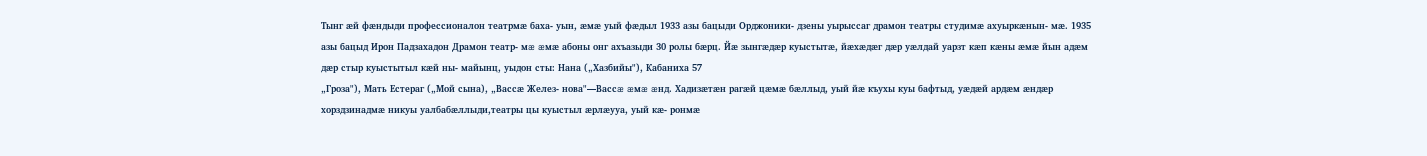Тынг æй фæндыди профессионалон театрмæ баха- уын, æмæ уый фæдыл 1933 азы бацыди Орджоники- дзены уырыссаг драмон театры студимæ ахуыркæнын- мæ. 1935 азы бацыд Ирон Падзахадон Драмон театр- мæ æмæ абоны онг ахъазыди 30 ролы бæрц. Йæ зынгæдæр куыстытæ, йæхæдæг дæр уæлдай уарзт кæп кæны æмæ йын адæм дæр стыр куыстытыл кæй ны- майынц, уыдон сты: Нана („Хазбийы"), Кабаниха 57
„Гроза"), Мать Естераг („Мой сына), „Вассæ Желез- нова"—Вассæ æмæ æнд. Хадизæтæн рагæй цæмæ бæллыд, уый йæ къухы куы бафтыд, уæдæй ардæм æндæр хорздзинадмæ никуы уалбабæллыди,театры цы куыстыл æрлæууа, уый кæ- ронмæ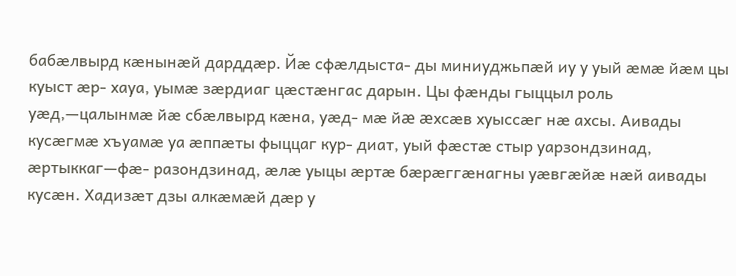бабæлвырд кæнынæй дарддæр. Йæ сфæлдыста- ды миниуджьпæй иу у уый æмæ йæм цы куыст æр- хауа, уымæ зæрдиаг цæстæнгас дарын. Цы фæнды гыццыл роль уæд,—цалынмæ йæ сбæлвырд кæна, уæд- мæ йæ æхсæв хуыссæг нæ ахсы. Аивады кусæгмæ хъуамæ уа æппæты фыццаг кур- диат, уый фæстæ стыр уарзондзинад, æртыккаг—фæ- разондзинад, æлæ уыцы æртæ бæрæггæнагны уæвгæйæ нæй аивады кусæн. Хадизæт дзы алкæмæй дæр у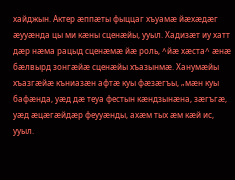хайджын. Актер æппæты фыццаг хъуамæ йæхæдæг æууæнда цы ми кæны сценæйы, ууыл. Хадизæт иу хатт дæр нæма рацыд сценæмæ йæ роль, ^йæ хæста^ æнæ бæлвырд зонгæйæ сценæйы хъазынмæ. Ханумæйы хъазгæйæ къниазæн афтæ куы фæзæгъы, „мæн куы бафæнда, уæд дæ теуа фестын кæндзынæна, зæгъгæ, уæд æцæгæйдæр феууæнды, ахæм тых æм кæй ис, ууыл.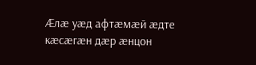Æлæ уæд афтæмæй æдте кæсæгæн дæр æнцон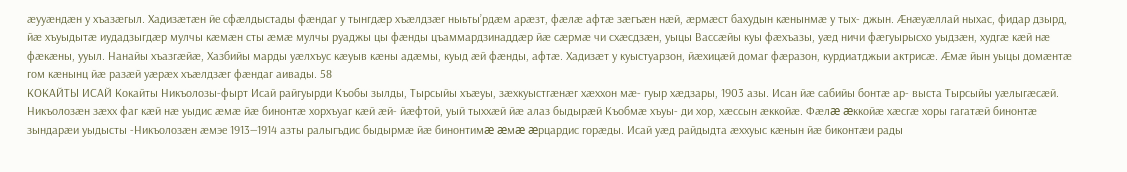æууæндæн у хъазæгыл. Хадизæтæн йе сфæлдыстады фæндаг у тынгдæр хъæлдзæг ныьты’рдæм арæзт, фæлæ афтæ зæгъæн нæй, æрмæст бахудын кæнынмæ у тых- джын. Æнæуæллай ныхас, фидар дзырд, йæ хъуыдытæ иудадзыгдæр мулчы кæмæн сты æмæ мулчы руаджы цы фæнды цъаммардзинаддæр йæ сæрмæ чи схæсдзæн, уыцы Вассæйы куы фæхъазы, уæд ничи фæгуырысхо уыдзæн, худгæ кæй нæ фæкæны, ууыл. Нанайы хъазгæйæ, Хазбийы марды уæлхъус кæуыв кæны адæмы, куыд æй фæнды, афтæ. Хадизæт у куыстуарзон, йæхицæй домаг фæразон, курдиатджыи актрисæ. Æмæ йын уыцы домæнтæ гом кæнынц йæ разæй уæрæх хъæлдзæг фæндаг аивады. 58
КОКАЙТЫ ИСАЙ Кокайты Никъолозы-фырт Исай райгуырди Къобы зылды, Тырсыйы хъæуы, зæхкуыстгæнæг хæххон мæ- гуыр хæдзары, 1903 азы. Исан йæ сабийы бонтæ ар- выста Тырсыйы уæлыгæсæй. Никъолозæн зæхх фаг кæй нæ уыдис æмæ йæ бинонтæ хорхъуаг кæй æй- йæфтой, уый тыххæй йæ алаз быдырæй Къобмæ хъуы- ди хор, хæссын æккойæ. Фæлæ æккойæ хæсгæ хоры гагатæй бинонтæ зындарæи уыдысты -Никъолозæн æмэе 1913—1914 азты ралыгъдис быдырмæ йæ бинонтимæ æмæ æрцардис горæды. Исай уæд райдыдта æххуыс кæнын йæ биконтæи рады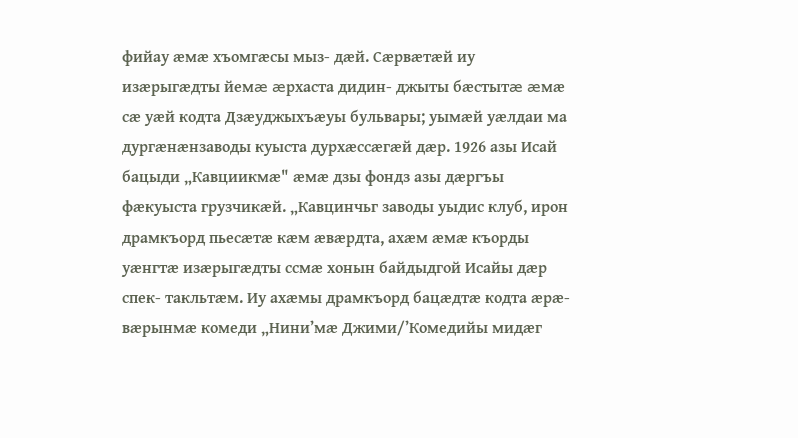фийау æмæ хъомгæсы мыз- дæй. Сæрвæтæй иу изæрыгæдты йемæ æрхаста дидин- джыты бæстытæ æмæ сæ уæй кодта Дзæуджыхъæуы бульвары; уымæй уæлдаи ма дургæнæнзаводы куыста дурхæссæгæй дæр. 1926 азы Исай бацыди „Кавциикмæ" æмæ дзы фондз азы дæргъы фæкуыста грузчикæй. „Кавцинчьг заводы уыдис клуб, ирон драмкъорд пьесæтæ кæм æвæрдта, ахæм æмæ къорды уæнгтæ изæрыгæдты ссмæ хонын байдыдгой Исайы дæр спек- такльтæм. Иу ахæмы драмкъорд бацæдтæ кодта æрæ- вæрынмæ комеди „Нини’мæ Джими/’Комедийы мидæг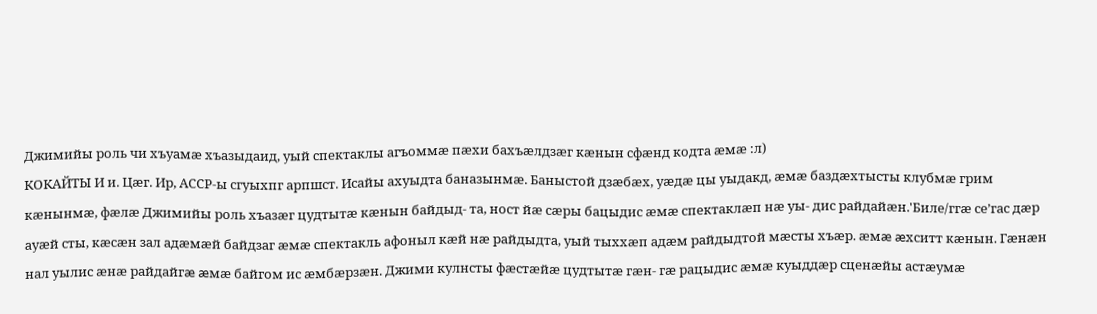Джимийы роль чи хъуамæ хъазыдаид, уый спектаклы агъоммæ пæхи бахъæлдзæг кæнын сфæнд кодта æмæ :л)
КОКАЙТЫ И и. Цæг. Ир, АССР-ы сгуыхпг арпшст. Исайы ахуыдта баназынмæ. Баныстой дзæбæх, уæдæ цы уыдакд, æмæ баздæхтысты клубмæ грим кæнынмæ, фæлæ Джимийы роль хъазæг цудтытæ кæнын байдыд- та, ност йæ сæры бацыдис æмæ спектаклæп нæ уы- дис райдайæн.'Биле/ггæ се’гас дæр ауæй сты, кæсæн зал адæмæй байдзаг æмæ спектакль афоныл кæй нæ райдыдта, уый тыххæп адæм райдыдтой мæсты хъæр. æмæ æхситт кæнын. Гæнæн нал уылис æнæ райдайгæ æмæ байгом ис æмбæрзæн. Джими кулнсты фæстæйæ цудтытæ гæн- гæ рацыдис æмæ куыддæр сценæйы астæумæ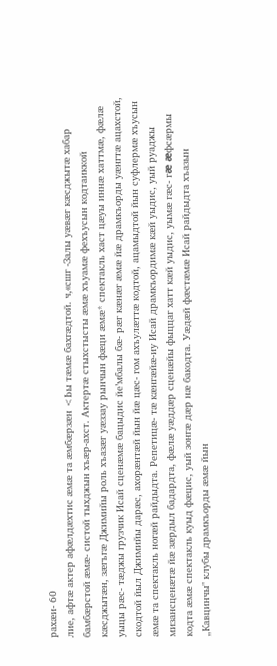рахæи- 60
лие, афтæ актер афæлдæхтис æмæ та æмбæрзæн <Ьы тæмæ бахгæдтой. ч,«сшг -Залы уæвæг кæсджытæ хабар бамбæрстой æмæ- систой тыхджын хъæр-ахст. Актертæ стыхстысты æмæ хъуамæ фехъусын кодтаиккой кæсджытæн, зæгъгæ Джимийы роль хъазæг уæззау рынчын фæци æмæ* спектакль хаст цæуы иннæ хаттмæ, фæлæ уыцы рæс- тæджы грузчик Исай сценæмæ бацыдис йе’мбалы бæ- рæг кæнæг æмæ йæ драмкъорды уæнгтæ ацахстой, скодтой йыл Джимийы дарæс, ахорæнтæй йын йæ цæс- гом ахъулæттæ кодтой, ацамыдтой йын суфлермæ хъусын æмæ та спектакль ногæй райдыдта. Репетицæ- тæ кæнгæйæ-иу Исай драмкъордимæ кæй уыдис, уый руаджы мизансценæтæ йæ зæрдыл бадардта, фæлæ уæддæр сценæйы фыццаг хатт кæй уыдис, уымæ гæс- гæ æфсæрмы кодта æмæ спектакль куыд фæцис, уый зонгæ дæр нæ бакодта. Уæдæй фæстæмæ Исай райдыдта хъазын „Кавцинчы" клубы драмкъорды æмæ йын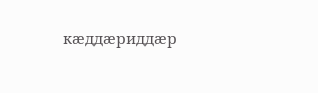кæддæриддæр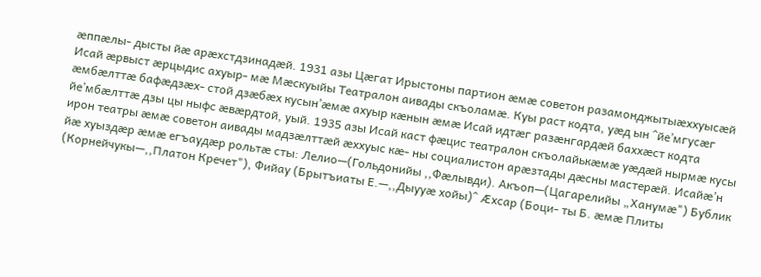æппæлы- дысты йæ арæхстдзинадæй. 1931 азы Цæгат Ирыстоны партион æмæ советон разамонджытыæххуысæй Исай æрвыст æрцыдис ахуыр- мæ Мæскуыйы Театралон аивады скъоламæ. Куы раст кодта, уæд ын ^йе’мгусæг æмбæлттæ бафæдзæх- стой дзæбæх кусын’æмæ ахуыр кæнын æмæ Исай идтæг разæнгардæй баххæст кодта йе’мбæлттæ дзы цы ныфс æвæрдтой, уый. 1935 азы Исай каст фæцис театралон скъолайькæмæ уæдæй нырмæ кусы ирон театры æмæ советон аивады мадзæлттæй æххуыс кæ- ны социалистон арæзтады дæсны мастерæй. Исайæ’н йæ хуыздæр æмæ егъаудæр рольтæ сты: Лелио—(Гольдонийы ,,Фæлывди). Акъоп—(Цагарелийы „Ханумæ") Бублик (Корнейчукы—,,Платон Кречет"), Фийау (Брытъиаты Е.—,,Дыууæ хойы)^ Æхсар (Боци- ты Б. æмæ Плиты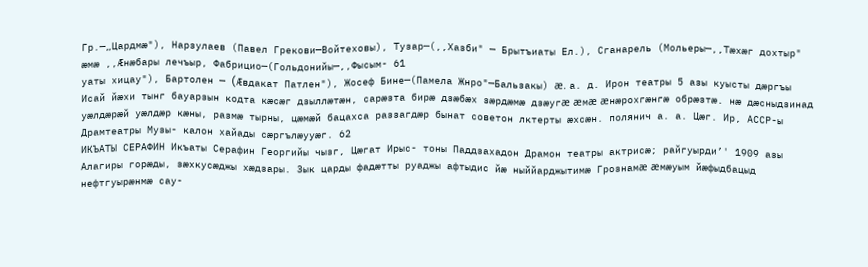Гр.—„Цардмæ"), Нарзулаев (Павел Грекови—Войтеховы), Тузар—(,,Хазби" — Брытъиаты Ел.), Сганарель (Мольеры—,,Тæхæг дохтыр" æмæ ,,Æнæбары лечъыр, Фабрицио—(Гольдонийы—,,Фысым- 61
уаты хицау"), Бартолен — (Æвдакат Патлен"), Жосеф Бине—(Памела Жнро"—Бальзакы) æ. а. д. Ирон театры 5 азы куысты дæргъы Исай йæхи тынг бауарзын кодта кæсæг дзыллæтæн, сарæзта бирæ дзæбæх зæрдæмæ дзæугæ æмæ æнæрохгæнгæ обрæзтæ. нæ дæсныдзинад уæлдæрæй уæлдæр кæны, размæ тырны, цæмæй бацахса раззагдæр бынат советон лктерты æхсæн. полянич а. а. Цæг. Ир, АССР-ы Драмтеатры Музы- калон хайады сæргълæууæг. 62
ИКЪАТЫ СЕРАФИН Икъаты Серафин Георгийы чызг, Цæгат Ирыс- тоны Паддзахадон Драмон театры актрисæ; райгуырди’' 1909 азы Алагиры горæды, зæхкусæджы хæдзары. Зык царды фадæтты руаджы афтыдис йæ ныййарджытимæ Грознамæ æмæуым йæфыдбацыд нефтгуырæнмæ сау-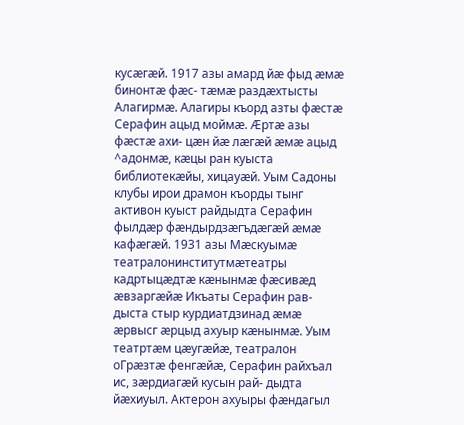кусæгæй. 1917 азы амард йæ фыд æмæ бинонтæ фæс- тæмæ раздæхтысты Алагирмæ. Алагиры къорд азты фæстæ Серафин ацыд моймæ. Æртæ азы фæстæ ахи- цæн йæ лæгæй æмæ ацыд ^адонмæ, кæцы ран куыста библиотекæйы, хицауæй. Уым Садоны клубы ирои драмон къорды тынг активон куыст райдыдта Серафин фылдæр фæндырдзæгъдæгæй æмæ кафæгæй. 1931 азы Мæскуымæ театралонинститутмæтеатры кадртыцæдтæ кæнынмæ фæсивæд æвзаргæйæ Икъаты Серафин рав- дыста стыр курдиатдзинад æмæ æрвысг æрцыд ахуыр кæнынмæ. Уым театртæм цæугæйæ, театралон оГрæзтæ фенгæйæ, Серафин райхъал ис, зæрдиагæй кусын рай- дыдта йæхиуыл. Актерон ахуыры фæндагыл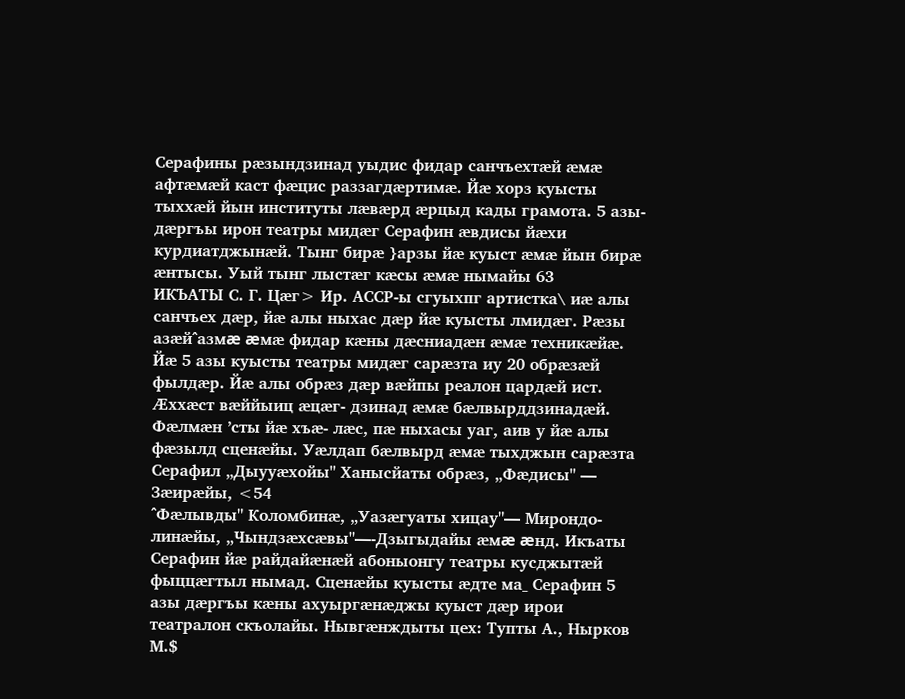Серафины рæзындзинад уыдис фидар санчъехтæй æмæ афтæмæй каст фæцис раззагдæртимæ. Йæ хорз куысты тыххæй йын институты лæвæрд æрцыд кады грамота. 5 азы- дæргъы ирон театры мидæг Серафин æвдисы йæхи курдиатджынæй. Тынг бирæ }арзы йæ куыст æмæ йын бирæ æнтысы. Уый тынг лыстæг кæсы æмæ нымайы 63
ИКЪАТЫ С. Г. Цæг> Ир. АССР-ы сгуыхпг артистка\ иæ алы санчъех дæр, йæ алы ныхас дæр йæ куысты лмидæг. Рæзы азæй^азмæ æмæ фидар кæны дæсниадæн æмæ техникæйæ. Йæ 5 азы куысты театры мидæг сарæзта иу 20 обрæзæй фылдæр. Йæ алы обрæз дæр вæйпы реалон цардæй ист. Æххæст вæййыиц æцæг- дзинад æмæ бæлвырддзинадæй. Фæлмæн ’сты йæ хъæ- лæс, пæ ныхасы уаг, аив у йæ алы фæзылд сценæйы. Уæлдап бæлвырд æмæ тыхджын сарæзта Серафил „Дыууæхойы" Ханысйаты обрæз, „Фæдисы" — Зæирæйы, <54
^Фæлывды" Коломбинæ, „Уазæгуаты хицау"— Мирондо- линæйы, „Чындзæхсæвы"—-Дзыгыдайы æмæ æнд. Икъаты Серафин йæ райдайæнæй абоныонгу театры кусджытæй фыццæгтыл нымад. Сценæйы куысты æдте ма_ Серафин 5 азы дæргъы кæны ахуыргæнæджы куыст дæр ирои театралон скъолайы. Нывгæнждыты цех: Тупты А., Нырков М.$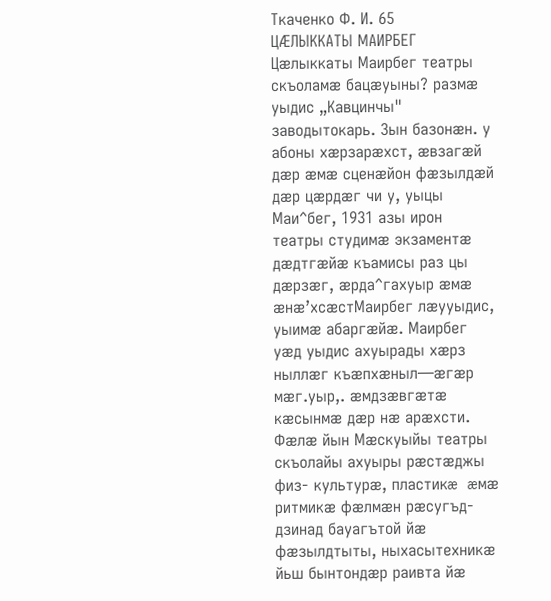Ткаченко Ф. И. 65
ЦÆЛЫККАТЫ МАИРБЕГ Цæлыккаты Маирбег театры скъоламæ бацæуыны? размæ уыдис „Кавцинчы" заводытокарь. Зын базонæн. у абоны хæрзарæхст, æвзагæй дæр æмæ сценæйон фæзылдæй дæр цæрдæг чи у, уыцы Маи^бег, 1931 азы ирон театры студимæ экзаментæ дæдтгæйæ къамисы раз цы дæрзæг, æрда^гахуыр æмæ æнæ’хсæстМаирбег лæууыдис, уыимæ абаргæйæ. Маирбег уæд уыдис ахуырады хæрз ныллæг къæпхæныл—æгæр мæг.уыр,. æмдзæвгæтæ кæсынмæ дæр нæ арæхсти. Фæлæ йын Мæскуыйы театры скъолайы ахуыры рæстæджы физ- культурæ, пластикæ æмæ ритмикæ фæлмæн рæсугъд- дзинад бауагътой йæ фæзылдтыты, ныхасытехникæ йьш бынтондæр раивта йæ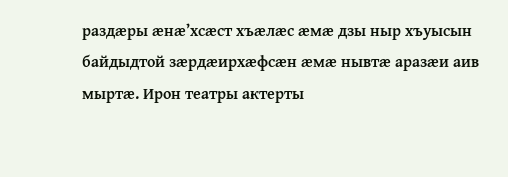раздæры æнæ’хсæст хъæлæс æмæ дзы ныр хъуысын байдыдтой зæрдæирхæфсæн æмæ нывтæ аразæи аив мыртæ. Ирон театры актерты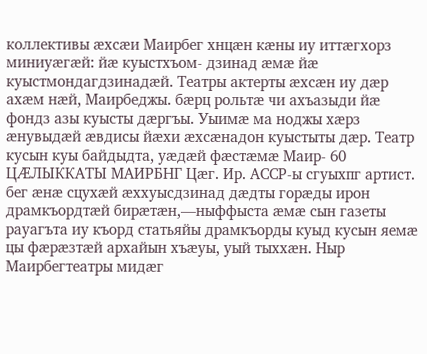коллективы æхсæи Маирбег хнцæн кæны иу иттæгхорз миниуæгæй: йæ куыстхъом- дзинад æмæ йæ куыстмондагдзинадæй. Театры актерты æхсæн иу дæр ахæм нæй, Маирбеджы. бæрц рольтæ чи ахъазыди йæ фондз азы куысты дæргъы. Уыимæ ма ноджы хæрз æнувыдæй æвдисы йæхи æхсæнадон куыстыты дæр. Театр кусын куы байдыдта, уæдæй фæстæмæ Маир- 60
ЦÆЛЫККАТЫ МАИРБНГ Цæг. Ир. АССР-ы сгуыхпг артист. бег æнæ сцухæй æххуысдзинад дæдты горæды ирон драмкъордтæй бирæтæн,—ныффыста æмæ сын газеты рауагъта иу къорд статьяйы драмкъорды куыд кусын яемæ цы фæрæзтæй архайын хъæуы, уый тыххæн. Ныр Маирбегтеатры мидæг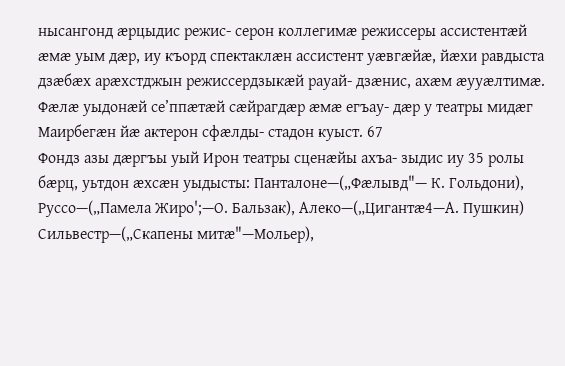нысангонд æрцыдис режис- серон коллегимæ режиссеры ассистентæй æмæ уым дæр, иу къорд спектаклæн ассистент уæвгæйæ, йæхи равдыста дзæбæх арæхстджын режиссердзыкæй рауай- дзæнис, ахæм æууæлтимæ. Фæлæ уыдонæй се’ппæтæй сæйрагдæр æмæ егъау- дæр у театры мидæг Маирбегæн йæ актерон сфæлды- стадон куыст. 67
Фондз азы дæргъы уый Ирон театры сценæйы ахъа- зыдис иу 35 ролы бæрц, уьтдон æхсæн уыдысты: Панталоне—(„Фæлывд"— К. Гольдони), Руссо—(„Памела Жиро';—О. Бальзак), Алеко—(„Цигантæ4—А. Пушкин) Сильвестр—(„Скапены митæ"—Мольер),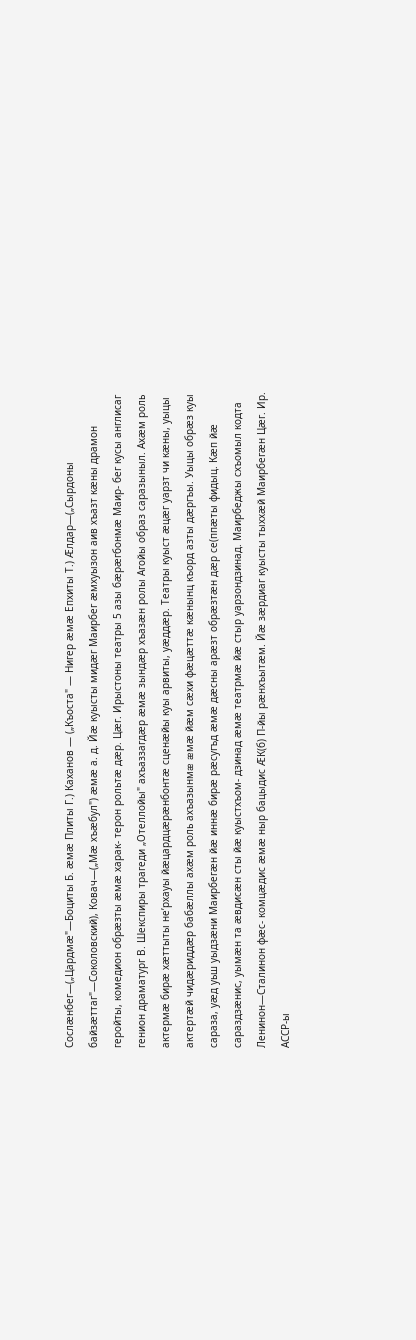Сослæнбег—(„Цардмæ"—Боциты Б. æмæ Плиты Г.) Каханов — („Къоста" — Нигер æмæ Епхиты Т.) Æлдар—(„Сырдоны байзæттаг"—Соколовский), Ковач—(„Мæ хъæбул") æмæ а. д. Йæ куысты мидæг Маирбег æмхуызон аив хъазт кæны драмон геройты, комедион обрæзты æмæ харак- терон рольтæ дæр. Цæг. Ирыстоны театры 5 азы бæрæгбонмæ Маир- бег кусы англисаг генион драматург В. Шекспиры трагеди „Отеллойы" ахъаззагдæр æмæ зындæр хъазæн ролы Агойы образ саразыныл. Ахæм роль актермæ бирæ хæттыты не’рхауы йæцардцæрæнбонтæ сценæйы куы арвиты, уæддæр. Театры куыст æцæг уарзт чи кæны, уыцы актертæй чидæриддæр бабæллы ахæм роль ахъазынмæ æмæ йæм сæхи фæцæттæ кæнынц къорд азты дæргъы. Уыцы обрæз куы сараза, уæд уьш уыдзæни Маирбегæн йæ иннæ бирæ рæсугъд æмæ дæсны арæзт обрæзтæн дæр се(ппæты фидыц. Кæп йæ сараздзæнис, уымæн та æвдисæн сты йæ куыстхъом- дзинад æмæ театрмæ йæ стыр уарзондзинад. Маирбеджы схъомыл кодта Ленинон—Сталинон фæс- комцæдис æмæ ныр бацыдис ÆК(б) П-йы рæнхъытæм. Йæ зæрдиаг куысты тыххæй Маирбегæн Цæг. Ир. АССР-ы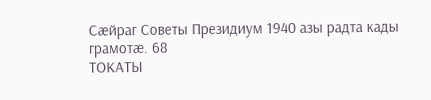Сæйраг Советы Президиум 1940 азы радта кады грамотæ. 68
ТОКАТЫ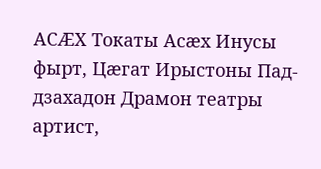АСÆХ Токаты Асæх Инусы фырт, Цæгат Ирыстоны Пад- дзахадон Драмон театры артист,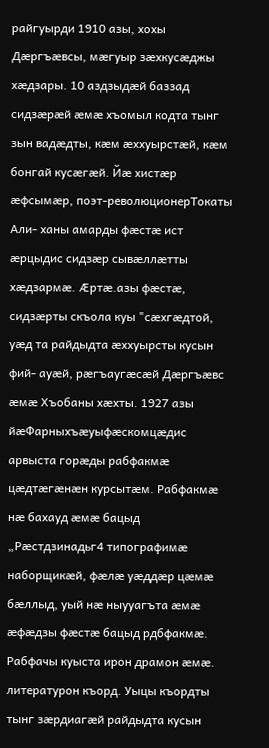райгуырди 1910 азы, хохы Дæргъæвсы, мæгуыр зæхкусæджы хæдзары. 10 аздзыдæй баззад сидзæрæй æмæ хъомыл кодта тынг зын вадæдты, кæм æххуырстæй, кæм бонгай кусæгæй. Йæ хистæр æфсымæр, поэт-революционерТокаты Али- ханы амарды фæстæ ист æрцыдис сидзæр сывæллæтты хæдзармæ. Æртæ.азы фæстæ, сидзæрты скъола куы "сæхгæдтой, уæд та райдыдта æххуырсты кусын фий- ауæй, рæгъаугæсæй Дæргъæвс æмæ Хъобаны хæхты. 1927 азы йæФарныхъæуыфæскомцæдис арвыста горæды рабфакмæ цæдтæгæнæн курсытæм. Рабфакмæ нæ бахауд æмæ бацыд „Рæстдзинадьг4 типографимæ наборщикæй, фæлæ уæддæр цæмæ бæллыд, уый нæ ныууагъта æмæ æфæдзы фæстæ бацыд рдбфакмæ. Рабфачы куыста ирон драмон æмæ. литературон къорд. Уыцы къордты тынг зæрдиагæй райдыдта кусын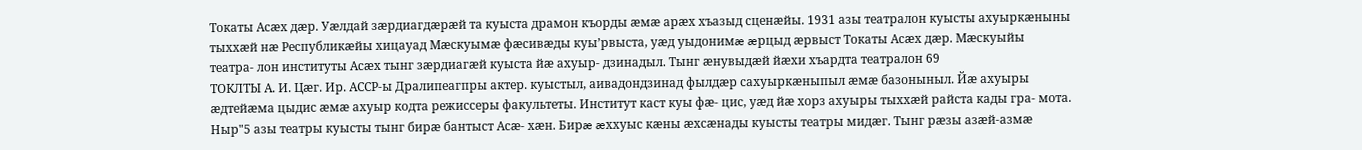Токаты Асæх дæр. Уæлдай зæрдиагдæрæй та куыста драмон къорды æмæ арæх хъазыд сценæйы. 1931 азы театралон куысты ахуыркæныны тыххæй нæ Республикæйы хицауад Мæскуымæ фæсивæды куы’рвыста, уæд уыдонимæ æрцыд æрвыст Токаты Асæх дæр. Мæскуыйы театра- лон институты Асæх тынг зæрдиагæй куыста йæ ахуыр- дзинадыл. Тынг æнувыдæй йæхи хъардта театралон 69
ТОКЛТЫ А. И. Цæг. Ир. АССР-ы Дралипеагпры актер. куыстыл, аивадондзинад фылдæр сахуыркæныпыл æмæ базоныныл. Йæ ахуыры æдтейæма цыдис æмæ ахуыр кодта режиссеры факультеты. Институт каст куы фæ- цис, уæд йæ хорз ахуыры тыххæй райста кады гра- мота. Ныр"5 азы театры куысты тынг бирæ бантыст Асæ- хæн. Бирæ æххуыс кæны æхсæнады куысты театры мидæг. Тынг рæзы азæй-азмæ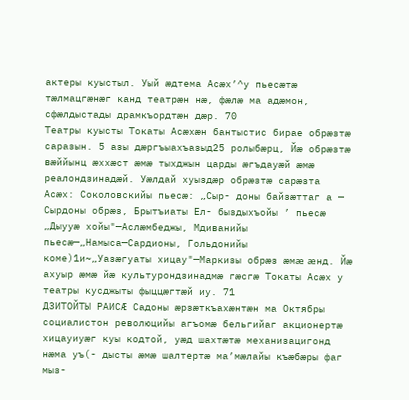актеры куыстыл. Уый æдтема Асæх’^у пьесæтæ тæлмацгæнæг канд театрæн нæ, фæлæ ма адæмон, сфæлдыстады драмкъордтæн дæр. 70
Театры куысты Токаты Асæхæн бантыстис бирае обрæзтæ саразын. 5 азы дæргъыахъазыд25 ролыбæрц, Йæ обрæзтæ вæййынц æххæст æмæ тыхджын царды æгъдауæй æмæ реалондзинадæй. Уæлдай хуыздæр обрæзтæ сарæзта Асæх: Соколовскийы пьесæ: „Сыр- доны байзæттаг а — Сырдоны обрæз, Брытъиаты Ел- быздыхъойы ’ пьесæ „Дыууæ хойы"—Аслæмбеджы, Мдиванийы пьесæ—„Намыса—Сардионы, Гольдонийы коме)1и~„Уазæгуаты хицау"—Маркизы обрæз æмæ æнд. Йæ ахуыр æмæ йæ культурондзинадмæ гæсгæ Токаты Асæх у театры кусджыты фыццæгтæй иу. 71
ДЗИТОЙТЫ РАИСÆ Садоны æрзæткъахæнтæн ма Октябры социалистон революцийы агъомæ бельгийаг акционертæ хицауиуæг куы кодтой, уæд шахтæтæ механизацигонд нæма уъ(- дысты æмæ шалтертæ ма’мæлайы къæбæры фаг мыз-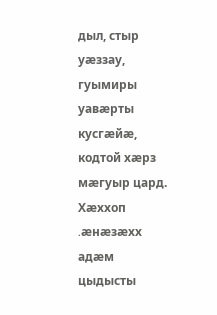дыл, стыр уæззау, гуымиры уавæрты кусгæйæ, кодтой хæрз мæгуыр цард. Хæххоп .æнæзæхх адæм цыдысты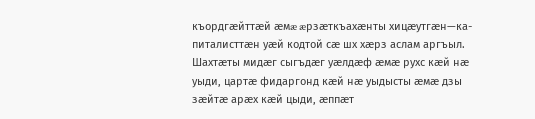къордгæйттæй æмæ æрзæткъахæнты хицæутгæн—ка- питалисттæн уæй кодтой сæ шх хæрз аслам аргъыл. Шахтæты мидæг сыгъдæг уæлдæф æмæ рухс кæй нæ уыди, цартæ фидаргонд кæй нæ уыдысты æмæ дзы зæйтæ арæх кæй цыди, æппæт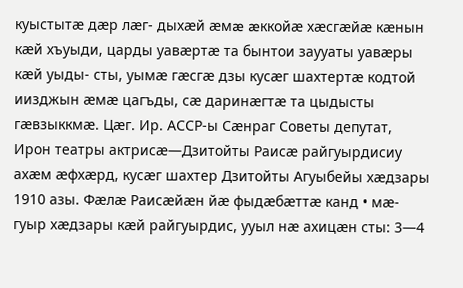куыстытæ дæр лæг- дыхæй æмæ æккойæ хæсгæйæ кæнын кæй хъуыди, царды уавæртæ та бынтои заууаты уавæры кæй уыды- сты, уымæ гæсгæ дзы кусæг шахтертæ кодтой иизджын æмæ цагъды, сæ даринæгтæ та цыдысты гæвзыккмæ. Цæг. Ир. АССР-ы Сæнраг Советы депутат, Ирон театры актрисæ—Дзитойты Раисæ райгуырдисиу ахæм æфхæрд, кусæг шахтер Дзитойты Агуыбейы хæдзары 1910 азы. Фæлæ Раисæйæн йæ фыдæбæттæ канд • мæ- гуыр хæдзары кæй райгуырдис, ууыл нæ ахицæн сты: 3—4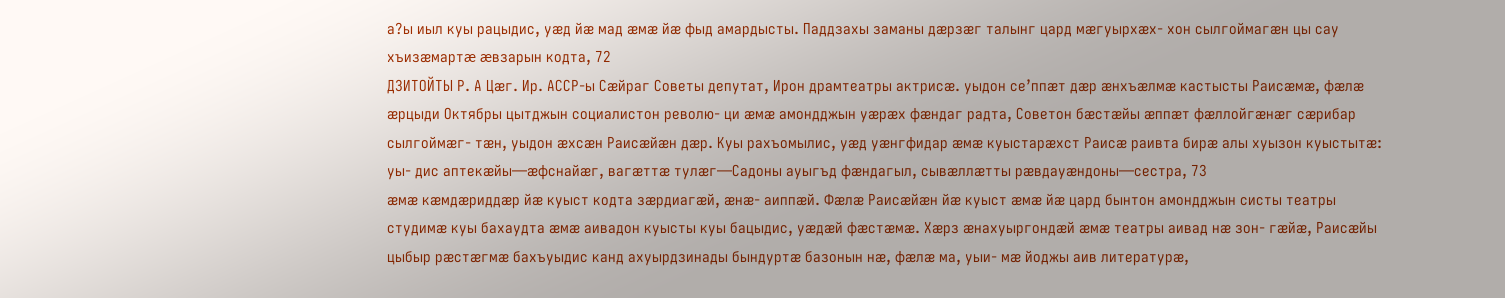а?ы иыл куы рацыдис, уæд йæ мад æмæ йæ фыд амардысты. Паддзахы заманы дæрзæг талынг цард мæгуырхæх- хон сылгоймагæн цы сау хъизæмартæ æвзарын кодта, 72
ДЗИТОЙТЫ Р. А Цæг. Ир. АССР-ы Сæйраг Советы депутат, Ирон драмтеатры актрисæ. уыдон се’ппæт дæр æнхъæлмæ кастысты Раисæмæ, фæлæ æрцыди Октябры цытджын социалистон револю- ци æмæ амондджын уæрæх фæндаг радта, Советон бæстæйы æппæт фæллойгæнæг сæрибар сылгоймæг- тæн, уыдон æхсæн Раисæйæн дæр. Куы рахъомылис, уæд уæнгфидар æмæ куыстарæхст Раисæ раивта бирæ алы хуызон куыстытæ: уы- дис аптекæйы—æфснайæг, вагæттæ тулæг—Садоны ауыгъд фæндагыл, сывæллæтты рæвдауæндоны—сестра, 73
æмæ кæмдæриддæр йæ куыст кодта зæрдиагæй, æнæ- аиппæй. Фæлæ Раисæйæн йæ куыст æмæ йæ цард бынтон амондджын систы театры студимæ куы бахаудта æмæ аивадон куысты куы бацыдис, уæдæй фæстæмæ. Хæрз æнахуыргондæй æмæ театры аивад нæ зон- гæйæ, Раисæйы цыбыр рæстæгмæ бахъуыдис канд ахуырдзинады бындуртæ базонын нæ, фæлæ ма, уыи- мæ йоджы аив литературæ,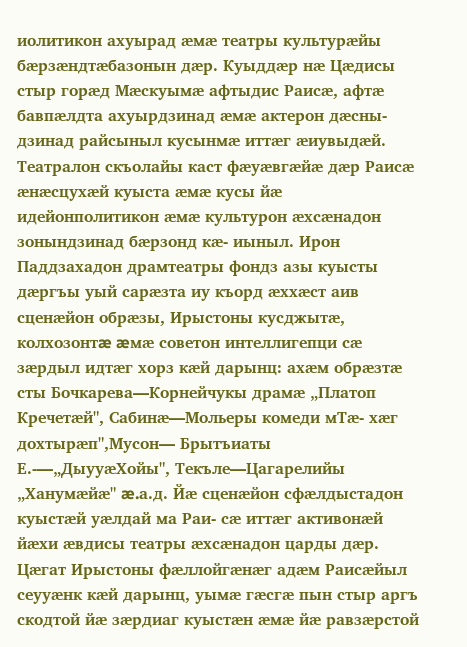иолитикон ахуырад æмæ театры культурæйы бæрзæндтæбазонын дæр. Куыддæр нæ Цæдисы стыр горæд Мæскуымæ афтыдис Раисæ, афтæ бавпæлдта ахуырдзинад æмæ актерон дæсны- дзинад райсыныл кусынмæ иттæг æиувыдæй. Театралон скъолайы каст фæуæвгæйæ дæр Раисæ æнæсцухæй куыста æмæ кусы йæ идейонполитикон æмæ культурон æхсæнадон зонындзинад бæрзонд кæ- иыныл. Ирон Паддзахадон драмтеатры фондз азы куысты дæргъы уый сарæзта иу къорд æххæст аив сценæйон обрæзы, Ирыстоны кусджытæ, колхозонтæ æмæ советон интеллигепци сæ зæрдыл идтæг хорз кæй дарынц: ахæм обрæзтæ сты Бочкарева—Корнейчукы драмæ „Платоп Кречетæй", Сабинæ—Мольеры комеди мТæ- хæг дохтырæп",Мусон— Брытъиаты Е.-—„ДыууæХойы", Текъле—Цагарелийы „Ханумæйæ" æ.а.д. Йæ сценæйон сфæлдыстадон куыстæй уæлдай ма Раи- сæ иттæг активонæй йæхи æвдисы театры æхсæнадон царды дæр. Цæгат Ирыстоны фæллойгæнæг адæм Раисæйыл сеууæнк кæй дарынц, уымæ гæсгæ пын стыр аргъ скодтой йæ зæрдиаг куыстæн æмæ йæ равзæрстой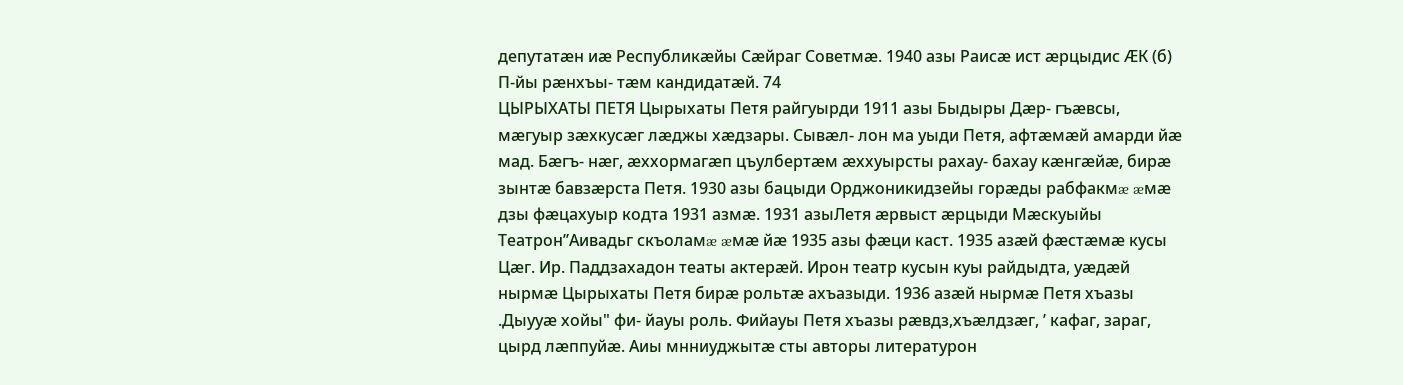депутатæн иæ Республикæйы Сæйраг Советмæ. 1940 азы Раисæ ист æрцыдис ÆК (б) П-йы рæнхъы- тæм кандидатæй. 74
ЦЫРЫХАТЫ ПЕТЯ Цырыхаты Петя райгуырди 1911 азы Быдыры Дæр- гъæвсы, мæгуыр зæхкусæг лæджы хæдзары. Сывæл- лон ма уыди Петя, афтæмæй амарди йæ мад. Бæгъ- нæг, æххормагæп цъулбертæм æххуырсты рахау- бахау кæнгæйæ, бирæ зынтæ бавзæрста Петя. 1930 азы бацыди Орджоникидзейы горæды рабфакмæ æмæ дзы фæцахуыр кодта 1931 азмæ. 1931 азыЛетя æрвыст æрцыди Мæскуыйы Театрон’’Аивадьг скъоламæ æмæ йæ 1935 азы фæци каст. 1935 азæй фæстæмæ кусы Цæг. Ир. Паддзахадон театы актерæй. Ирон театр кусын куы райдыдта, уæдæй нырмæ Цырыхаты Петя бирæ рольтæ ахъазыди. 1936 азæй нырмæ Петя хъазы .Дыууæ хойы" фи- йауы роль. Фийауы Петя хъазы рæвдз,хъæлдзæг, ’ кафаг, зараг, цырд лæппуйæ. Аиы мнниуджытæ сты авторы литературон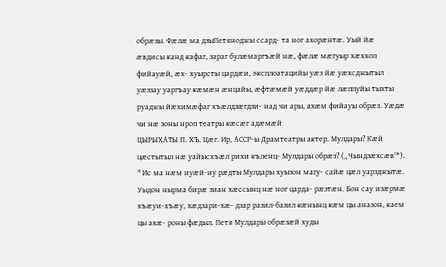обрæзы. Фæлæ ма дзыПетяноджы ссард- та ног ахорæнтæ. Уый йæ æвдисы канд кафаг, зараг булæмаргъæй нæ, фæлæ мæгуыр хæххоп фийауæй, æх- хуырсты цардæи, эксплоатацийы уæз йæ уæхсджытыл уæззау уаргъау кæмæн æнцайы, æфтæмæй уæддæр йæ лæппуйы тыхты руаджы йæхимæфаг хъæлдзæгдзи- над чи ары, ахæм фийауы обрæз. Уæдæ чи нæ зоны нроп театры кæсæг адæмæй
ЦЫРЫХАТЫ П. ХЪ. Цæг. Ир, АССР-ы Драмтеатры актер. Мулдары? Кæй цæстытыл нæ уайысхъæл рихи къленц- Мулдары обрæз? („Чындзæхсæв'*). " Ис ма нæм иуæй-иу рæдты Мулдары хуызон магу- сайæ цæл уарзджытæ. Уыдон нырма бирæ зиан хæссынц нæ ног царда- рæзтæн. Бон сау изæрмæ хъæуи-хъæу, хæдзари-хæ- дзар разил-базил кæнынц кæм цы аназон, каем цы ахæ- роны фæдыл. Петя Мулдары обрæзæй худы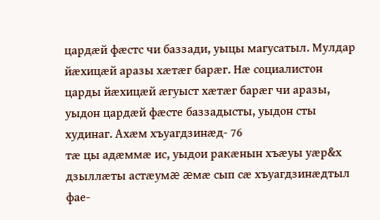цардæй фæстс чи баззади, уыцы магусатыл. Мулдар йæхицæй аразы хæтæг барæг. Нæ социалистон царды йæхицæй æгуыст хæтæг барæг чи аразы, уыдон цардæй фæсте баззадысты, уыдон сты худинаг. Ахæм хъуагдзинæд- 76
тæ цы адæммæ ис, уыдои ракæнын хъæуы уæр&х дзыллæты астæумæ æмæ сып сæ хъуагдзинæдтыл фае-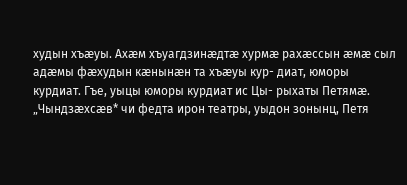худын хъæуы. Ахæм хъуагдзинæдтæ хурмæ рахæссын æмæ сыл адæмы фæхудын кæнынæн та хъæуы кур- диат, юморы курдиат. Гъе, уыцы юморы курдиат ис Цы- рыхаты Петямæ. „Чындзæхсæв* чи федта ирон театры, уыдон зонынц, Петя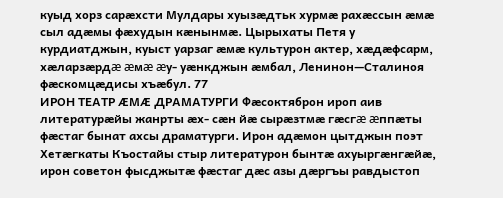куыд хорз сарæхсти Мулдары хуызæдтьк хурмæ рахæссын æмæ сыл адæмы фæхудын кæнынмæ. Цырыхаты Петя у курдиатджын, куыст уарзаг æмæ культурон актер, хæдæфсарм, хæларзæрдæ æмæ æу- уæнкджын æмбал, Ленинон—Сталиноя фæскомцæдисы хъæбул. 77
ИРОН ТЕАТР ÆМÆ ДРАМАТУРГИ Фæсоктяброн ироп аив литературæйы жанрты æх- сæн йæ сырæзтмæ гæсгæ æппæты фæстаг бынат ахсы драматурги. Ирон адæмон цытджын поэт Хетæгкаты Къостайы стыр литературон бынтæ ахуыргæнгæйæ, ирон советон фысджытæ фæстаг дæс азы дæргъы равдыстоп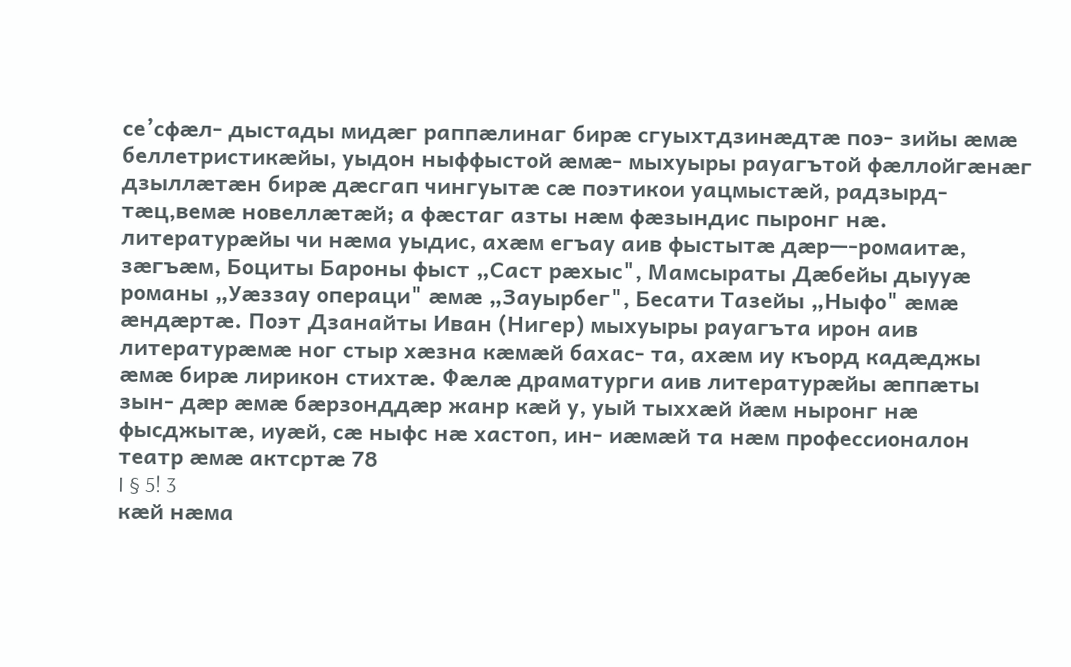се’сфæл- дыстады мидæг раппæлинаг бирæ сгуыхтдзинæдтæ поэ- зийы æмæ беллетристикæйы, уыдон ныффыстой æмæ- мыхуыры рауагътой фæллойгæнæг дзыллæтæн бирæ дæсгап чингуытæ сæ поэтикои уацмыстæй, радзырд- тæц,вемæ новеллæтæй; а фæстаг азты нæм фæзындис пыронг нæ. литературæйы чи нæма уыдис, ахæм егъау аив фыстытæ дæр—-ромаитæ, зæгъæм, Боциты Бароны фыст „Саст рæхыс", Мамсыраты Дæбейы дыууæ романы „Уæззау операци" æмæ „Зауырбег", Бесати Тазейы „Ныфо" æмæ æндæртæ. Поэт Дзанайты Иван (Нигер) мыхуыры рауагъта ирон аив литературæмæ ног стыр хæзна кæмæй бахас- та, ахæм иу къорд кадæджы æмæ бирæ лирикон стихтæ. Фæлæ драматурги аив литературæйы æппæты зын- дæр æмæ бæрзонддæр жанр кæй у, уый тыххæй йæм ныронг нæ фысджытæ, иуæй, сæ ныфс нæ хастоп, ин- иæмæй та нæм профессионалон театр æмæ актсртæ 78
I § 5! 3
кæй нæма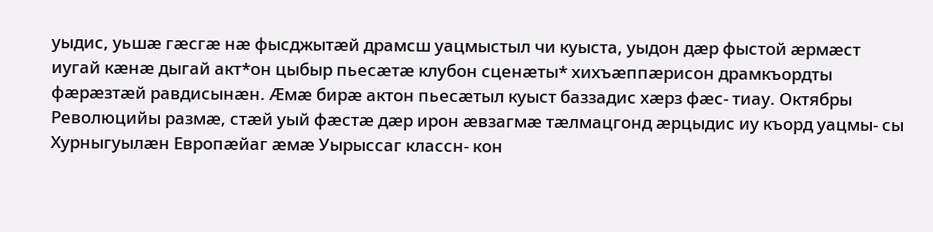уыдис, уьшæ гæсгæ нæ фысджытæй драмсш уацмыстыл чи куыста, уыдон дæр фыстой æрмæст иугай кæнæ дыгай акт*он цыбыр пьесæтæ клубон сценæты* хихъæппæрисон драмкъордты фæрæзтæй равдисынæн. Æмæ бирæ актон пьесæтыл куыст баззадис хæрз фæс- тиау. Октябры Революцийы размæ, стæй уый фæстæ дæр ирон æвзагмæ тæлмацгонд æрцыдис иу къорд уацмы- сы Хурныгуылæн Европæйаг æмæ Уырыссаг классн- кон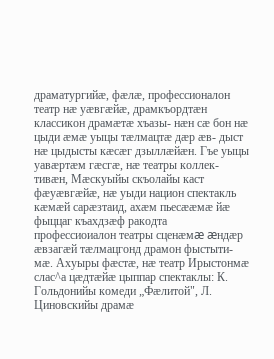драматургийæ, фæлæ, профессионалон театр нæ уæвгæйæ, драмкъордтæн классикон драмæтæ хъазы- нæн сæ бон нæ цыди æмæ уыцы тæлмацтæ дæр æв- дыст нæ цыдысты кæсæг дзыллæйæн. Гъе уыцы уавæртæм гæсгæ, нæ театры коллек- тивæн, Мæскуыйы скъолайы каст фæуæвгæйæ, нæ уыди национ спектакль кæмæй сарæзтаид, ахæм пьесææмæ йæ фыццаг къахдзæф ракодта профессиоиалон театры сценæмæ æндæр æвзагæй тæлмацгонд драмон фыстыти- мæ. Ахуыры фæстæ, нæ театр Ирыстонмæ слас^а цæдтæйæ цыппар спектаклы: К. Гольдонийы комеди „Фæлитой", Л. Циновскийы драмæ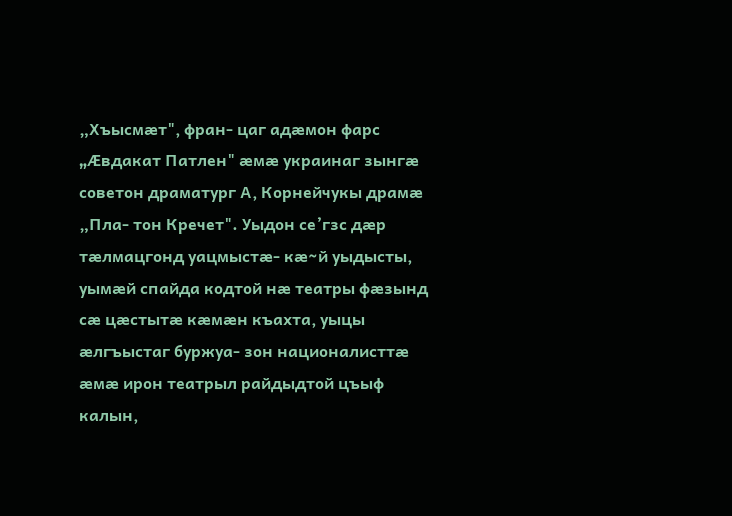„Хъысмæт", фран- цаг адæмон фарс „Æвдакат Патлен" æмæ украинаг зынгæ советон драматург А, Корнейчукы драмæ „Пла- тон Кречет". Уыдон се’гзс дæр тæлмацгонд уацмыстæ- кæ~й уыдысты, уымæй спайда кодтой нæ театры фæзынд сæ цæстытæ кæмæн къахта, уыцы æлгъыстаг буржуа- зон националисттæ æмæ ирон театрыл райдыдтой цъыф калын,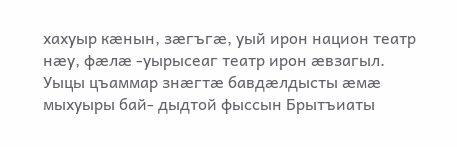хахуыр кæнын, зæгъгæ, уый ирон национ театр нæу, фæлæ -уырысеаг театр ирон æвзагыл. Уыцы цъаммар знæгтæ бавдæлдысты æмæ мыхуыры бай- дыдтой фыссын Брытъиаты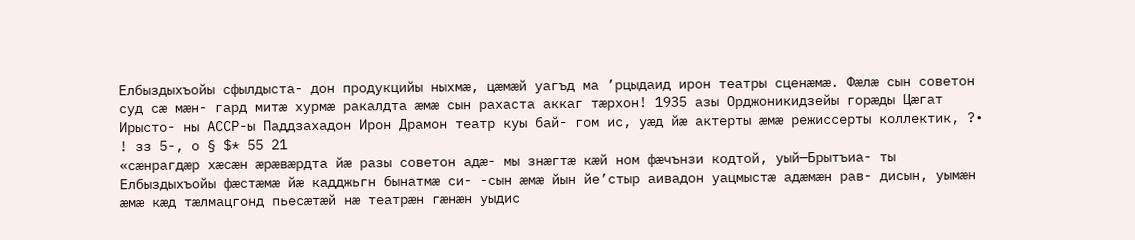Елбыздыхъойы сфылдыста- дон продукцийы ныхмæ, цæмæй уагъд ма ’рцыдаид ирон театры сценæмæ. Фæлæ сын советон суд сæ мæн- гард митæ хурмæ ракалдта æмæ сын рахаста аккаг тæрхон! 1935 азы Орджоникидзейы горæды Цæгат Ирысто- ны АССР-ы Паддзахадон Ирон Драмон театр куы бай- гом ис, уæд йæ актерты æмæ режиссерты коллектик, ?•
! зз 5-, о § $* 55 21
«сæнрагдæр хæсæн æрæвæрдта йæ разы советон адæ- мы знæгтæ кæй ном фæчънзи кодтой, уый—Брытъиа- ты Елбыздыхъойы фæстæмæ йæ кадджьгн бынатмæ си- -сын æмæ йын йе’стыр аивадон уацмыстæ адæмæн рав- дисын, уымæн æмæ кæд тæлмацгонд пьесæтæй нæ театрæн гæнæн уыдис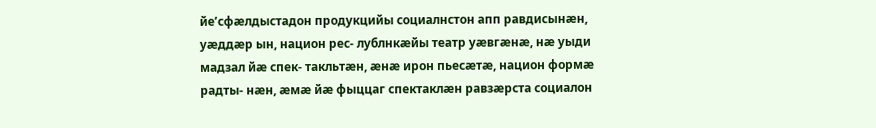йе’сфæлдыстадон продукцийы социалнстон апп равдисынæн, уæддæр ын, национ рес- лублнкæйы театр уæвгæнæ, нæ уыди мадзал йæ спек- такльтæн, æнæ ирон пьесæтæ, национ формæ радты- нæн, æмæ йæ фыццаг спектаклæн равзæрста социалон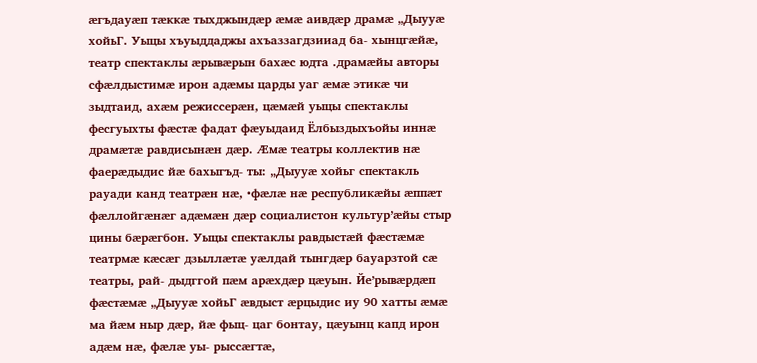æгъдауæп тæккæ тыхджындæр æмæ аивдæр драмæ „Дыууæ хойьГ. Уыцы хъуыддаджы ахъаззагдзииад ба- хынцгæйæ, театр спектаклы æрывæрын бахæс юдта .драмæйы авторы сфæлдыстимæ ирон адæмы царды уаг æмæ этикæ чи зыдтаид, ахæм режиссерæн, цæмæй уыцы спектаклы фесгуыхты фæстæ фадат фæуыдаид Ёлбыздыхъойы иннæ драмæтæ равдисынæн дæр. Æмæ театры коллектив нæ фаерæдыдис йæ бахыгъд- ты: „Дыууæ хойьг спектакль рауади канд театрæн нæ, •фæлæ нæ республикæйы æппæт фæллойгæнæг адæмæн дæр социалистон культур’æйы стыр цины бæрæгбон. Уыцы спектаклы равдыстæй фæстæмæ театрмæ кæсæг дзыллæтæ уæлдай тынгдæр бауарзтой сæ театры, рай- дыдггой пæм арæхдæр цæуын. Йе’рывæрдæп фæстæмæ „Дыууæ хойьГ æвдыст æрцыдис иу 90 хатты æмæ ма йæм ныр дæр, йæ фыц- цаг бонтау, цæуынц капд ирон адæм нæ, фæлæ уы- рыссæгтæ,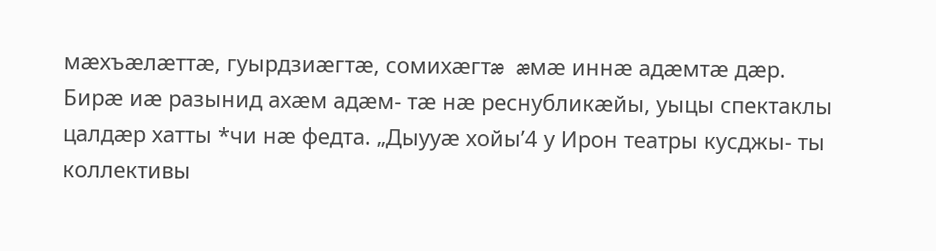мæхъæлæттæ, гуырдзиæгтæ, сомихæгтæ æмæ иннæ адæмтæ дæр. Бирæ иæ разынид ахæм адæм- тæ нæ реснубликæйы, уыцы спектаклы цалдæр хатты *чи нæ федта. „Дыууæ хойы’4 у Ирон театры кусджы- ты коллективы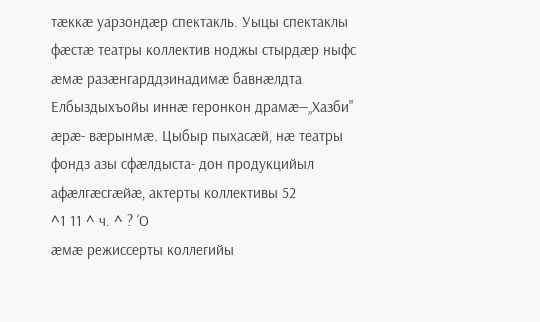тæккæ уарзондæр спектакль. Уыцы спектаклы фæстæ театры коллектив ноджы стырдæр ныфс æмæ разæнгарддзинадимæ бавнæлдта Елбыздыхъойы иннæ геронкон драмæ—„Хазби" æрæ- вæрынмæ. Цыбыр пыхасæй, нæ театры фондз азы сфæлдыста- дон продукцийыл афæлгæсгæйæ, актерты коллективы 52
^1 11 ^ ч. ^ ? ’О
æмæ режиссерты коллегийы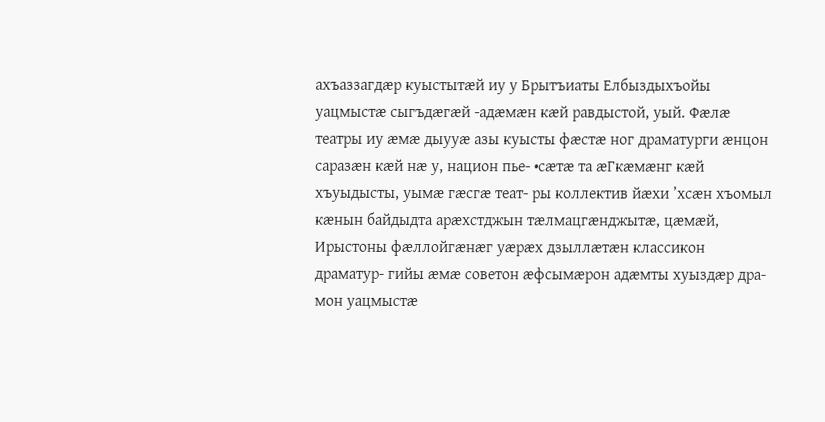ахъаззагдæр куыстытæй иу у Брытъиаты Елбыздыхъойы уацмыстæ сыгъдæгæй -адæмæн кæй равдыстой, уый. Фæлæ театры иу æмæ дыууæ азы куысты фæстæ ног драматурги æнцон саразæн кæй нæ у, национ пье- •сæтæ та æГкæмæнг кæй хъуыдысты, уымæ гæсгæ теат- ры коллектив йæхи ’хсæн хъомыл кæнын байдыдта арæхстджын тæлмацгæнджытæ, цæмæй, Ирыстоны фæллойгæнæг уæрæх дзыллæтæн классикон драматур- гийы æмæ советон æфсымæрон адæмты хуыздæр дра- мон уацмыстæ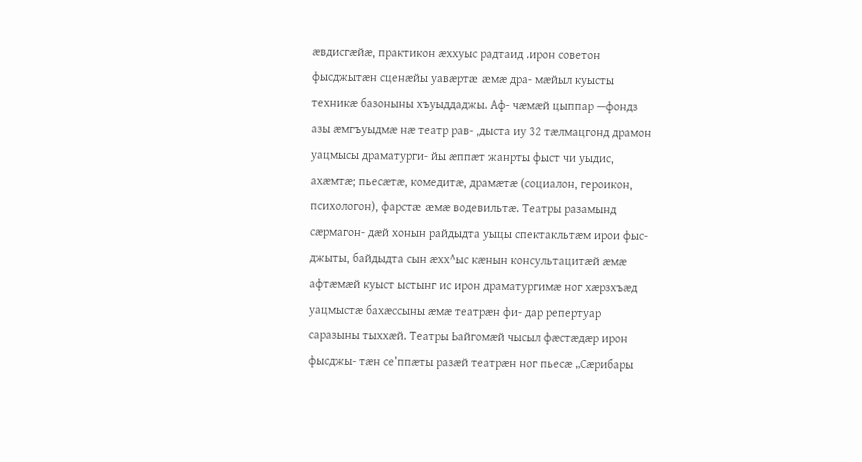æвдисгæйæ, практикон æххуыс радтаид .ирон советон фысджытæн сценæйы уавæртæ æмæ дра- мæйыл куысты техникæ базоныны хъуыддаджы. Аф- чæмæй цыппар —фондз азы æмгъуыдмæ нæ театр рав- ,дыста иу 32 тæлмацгонд драмон уацмысы драматурги- йы æппæт жанрты фыст чи уыдис, ахæмтæ; пьесæтæ, комедитæ, драмæтæ (социалон, героикон, психологон), фарстæ æмæ водевильтæ. Театры разамынд сæрмагон- дæй хонын райдыдта уыцы спектакльтæм ирои фыс- джыты, байдыдта сын æхх^ыс кæнын консультацитæй æмæ афтæмæй куыст ыстынг ис ирон драматургимæ ног хæрзхъæд уацмыстæ бахæссыны æмæ театрæн фи- дар репертуар саразыны тыххæй. Театры Ьайгомæй чысыл фæстæдæр ирон фысджы- тæн се’ппæты разæй театрæн ног пьесæ „Сæрибары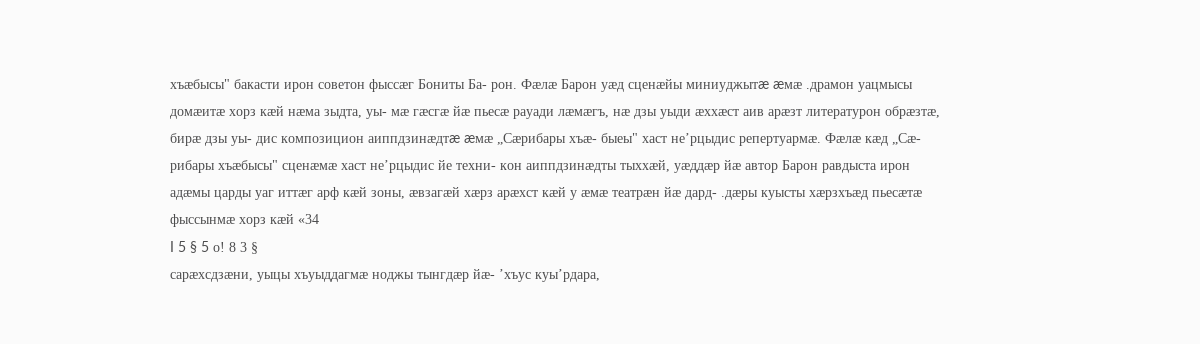хъæбысы" бакасти ирон советон фыссæг Бониты Ба- рон. Фæлæ Барон уæд сценæйы миниуджытæ æмæ .драмон уацмысы домæитæ хорз кæй нæма зыдта, уы- мæ гæсгæ йæ пьесæ рауади лæмæгъ, нæ дзы уыди æххæст аив арæзт литературон обрæзтæ, бирæ дзы уы- дис композицион аиппдзинæдтæ æмæ „Сæрибары хъæ- быеы" хаст не’рцыдис репертуармæ. Фæлæ кæд „Сæ- рибары хъæбысы" сценæмæ хаст не’рцыдис йе техни- кон аиппдзинæдты тыххæй, уæддæр йæ автор Барон равдыста ирон адæмы царды уаг иттæг арф кæй зоны, æвзагæй хæрз арæхст кæй у æмæ театрæн йæ дард- .дæры куысты хæрзхъæд пьесæтæ фыссынмæ хорз кæй «34
I 5 § 5 о! 8 3 §
сарæхсдзæни, уыцы хъуыддагмæ ноджы тынгдæр йæ- ’хъус куы’рдара,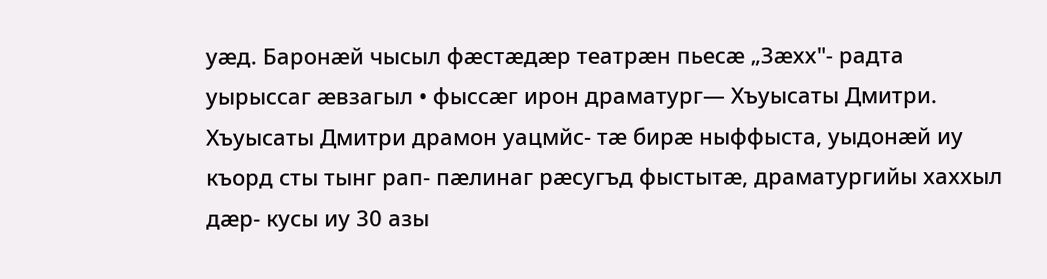уæд. Баронæй чысыл фæстæдæр театрæн пьесæ „Зæхх"- радта уырыссаг æвзагыл • фыссæг ирон драматург— Хъуысаты Дмитри. Хъуысаты Дмитри драмон уацмйс- тæ бирæ ныффыста, уыдонæй иу къорд сты тынг рап- пæлинаг рæсугъд фыстытæ, драматургийы хаххыл дæр- кусы иу 30 азы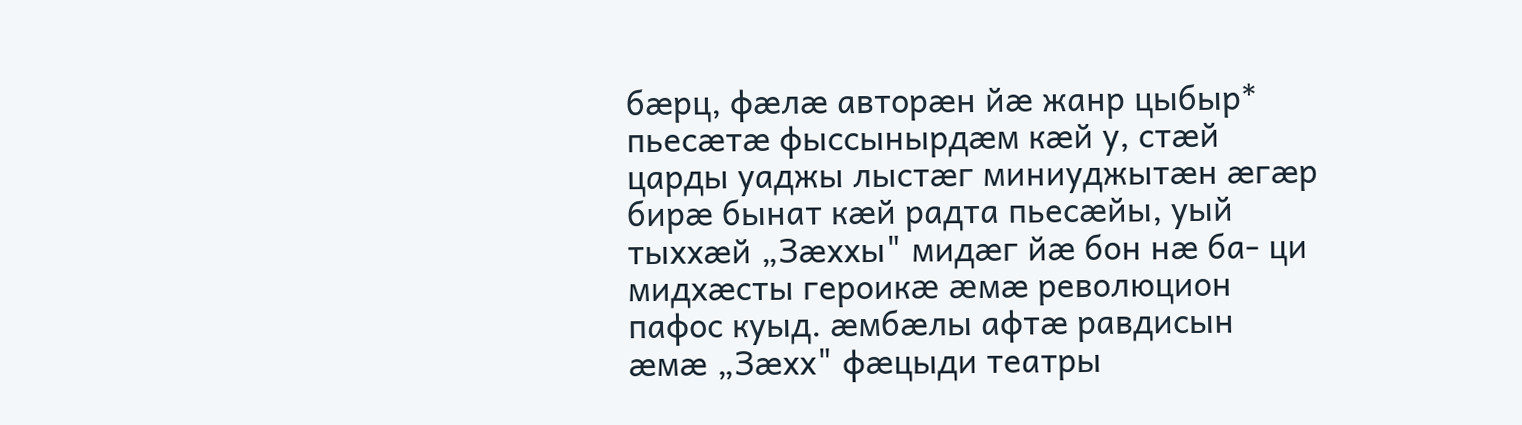бæрц, фæлæ авторæн йæ жанр цыбыр* пьесæтæ фыссынырдæм кæй у, стæй царды уаджы лыстæг миниуджытæн æгæр бирæ бынат кæй радта пьесæйы, уый тыххæй „Зæххы" мидæг йæ бон нæ ба- ци мидхæсты героикæ æмæ революцион пафос куыд. æмбæлы афтæ равдисын æмæ „Зæхх" фæцыди театры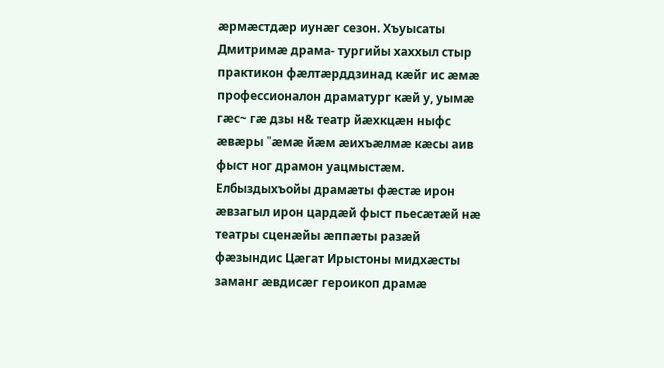æрмæстдæр иунæг сезон. Хъуысаты Дмитримæ драма- тургийы хаххыл стыр практикон фæлтæрддзинад кæйг ис æмæ профессионалон драматург кæй у, уымæ гæс~ гæ дзы н& театр йæхкцæн ныфс æвæры "æмæ йæм æихъæлмæ кæсы аив фыст ног драмон уацмыстæм. Елбыздыхъойы драмæты фæстæ ирон æвзагыл ирон цардæй фыст пьесæтæй нæ театры сценæйы æппæты разæй фæзындис Цæгат Ирыстоны мидхæсты заманг æвдисæг героикоп драмæ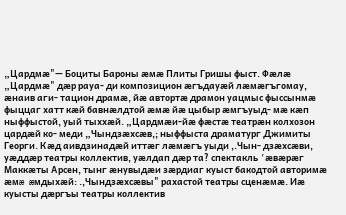„Цардмæ"— Боциты Бароны æмæ Плиты Гришы фыст. Фæлæ „Цардмæ" дæр рауа- ди композицион æгъдауæй лæмæгъгомау, æнаив аги- тацион драмæ, йæ автортæ драмон уацмыс фыссынмæ фыццаг хатт кæй бавнæлдтой æмæ йæ цыбыр æмгъуыд- мæ кæп ныффыстой, уый тыххæй. „Цардмæи-йæ фæстæ театрæн колхозон цардæй ко- меди „Чындзæхсæв,; ныффыста драматург Джимиты Георги. Кæд аивдзинадæй иттæг лæмæгъ уыди ,.Чын- дзæхсæви, уæддæр театры коллектив, уæлдап дæр та? спектакль ’æвæрæг Маккæты Арсен, тынг æнувыдæи зæрдиаг куыст бакодтой авторимæ æмæ æмдыхæй: .,Чындзæхсæвы" рахастой театры сценæмæ. Иæ куысты дæргъы театры коллектив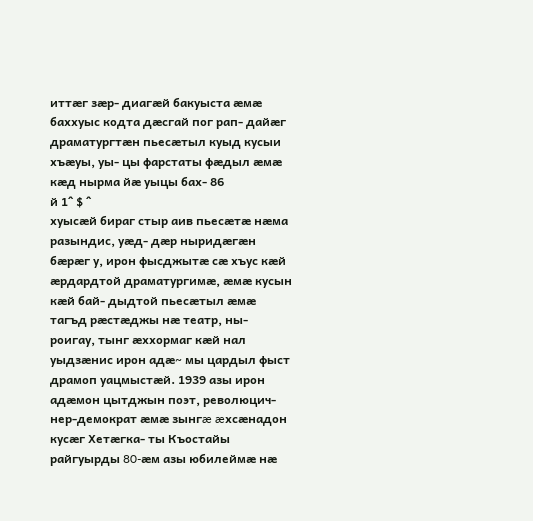иттæг зæр- диагæй бакуыста æмæ баххуыс кодта дæсгай пог рап- дайæг драматургтæн пьесæтыл куыд кусыи хъæуы, уы- цы фарстаты фæдыл æмæ кæд нырма йæ уыцы бах- 86
й 1^ $ ^
хуысæй бираг стыр аив пьесæтæ нæма разындис, уæд- дæр ныридæгæн бæрæг у, ирон фысджытæ сæ хъус кæй æрдардтой драматургимæ, æмæ кусын кæй бай- дыдтой пьесæтыл æмæ тагъд рæстæджы нæ театр, ны- роигау, тынг æххормаг кæй нал уыдзæнис ирон адæ~ мы цардыл фыст драмоп уацмыстæй. 1939 азы ирон адæмон цытджын поэт, революцич- нер-демократ æмæ зынгæ æхсæнадон кусæг Хетæгка- ты Къостайы райгуырды 80-æм азы юбилеймæ нæ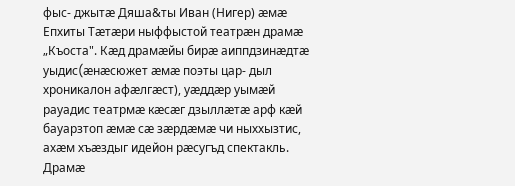фыс- джытæ Дяша&ты Иван (Нигер) æмæ Епхиты Тæтæри ныффыстой театрæн драмæ „Къоста". Кæд драмæйы бирæ аиппдзинæдтæ уыдис(æнæсюжет æмæ поэты цар- дыл хроникалон афæлгæст), уæддæр уымæй рауадис театрмæ кæсæг дзыллæтæ арф кæй бауарзтоп æмæ сæ зæрдæмæ чи ныххызтис, ахæм хъæздыг идейон рæсугъд спектакль. Драмæ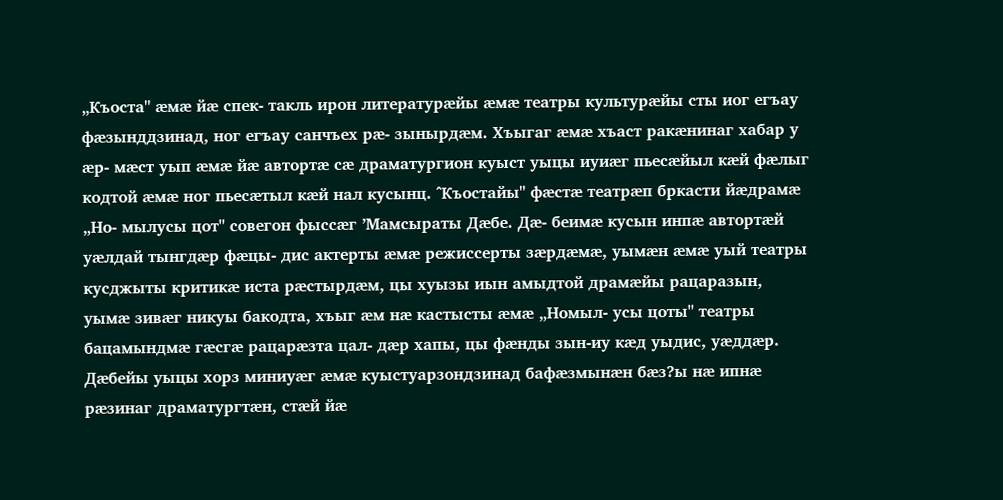„Къоста" æмæ йæ спек- такль ирон литературæйы æмæ театры культурæйы сты иог егъау фæзынддзинад, ног егъау санчъех рæ- зынырдæм. Хъыгаг æмæ хъаст ракæнинаг хабар у æр- мæст уып æмæ йæ автортæ сæ драматургион куыст уыцы иуиæг пьесæйыл кæй фæлыг кодтой æмæ ног пьесæтыл кæй нал кусынц. ^Къостайы" фæстæ театрæп бркасти йæдрамæ „Но- мылусы цот" совегон фыссæг ’Мамсыраты Дæбе. Дæ- беимæ кусын инпæ автортæй уæлдай тынгдæр фæцы- дис актерты æмæ режиссерты зæрдæмæ, уымæн æмæ уый театры кусджыты критикæ иста рæстырдæм, цы хуызы иын амыдтой драмæйы рацаразын, уымæ зивæг никуы бакодта, хъыг æм нæ кастысты æмæ „Номыл- усы цоты" театры бацамындмæ гæсгæ рацарæзта цал- дæр хапы, цы фæнды зын-иу кæд уыдис, уæддæр. Дæбейы уыцы хорз миниуæг æмæ куыстуарзондзинад бафæзмынæн бæз?ы нæ ипнæ рæзинаг драматургтæн, стæй йæ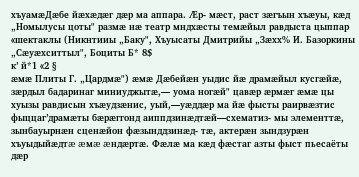хъуамæДæбе йæхæдæг дæр ма аппара. Æр- мæст, раст зæгъын хъæуы, кæд „Номылусы цоты" размæ нæ театр мндхæсты темæйыл равдыста цыппар «шектаклы (Никнтииы „Баку", Хъуысаты Дмитрийы „Зæхх% И. Базоркины „Сæуæхситтыл", Боциты Б* 8$
к’ й*1 «2 §
æмæ Плиты Г. „Цардмæ") æмæ Дæбейæн уыдис йæ драмæйыл кусгæйæ, зæрдыл бадаринаг миниуджытæ,— уома ногæй" цавæр æрмæг æмæ цы хуызы равдисын хъæудзæнис, уый,—уæддæр ма йæ фысты раирвæзтис фыццаг’драмæты бæрæггонд аиппдзинæдтæй—схематиз- мы элементтæ, зынбауырнæн сценæйон фæзынддзинæд- тæ, актерæн зындзурæн хъуыдыйæдтæ æмæ æндæртæ. Фæлæ ма кæд фæстаг азты фыст пьесаёты дæр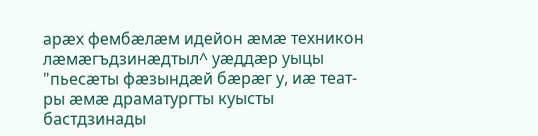арæх фембæлæм идейон æмæ техникон лæмæгъдзинæдтыл^ уæддæр уыцы "пьесæты фæзындæй бæрæг у, иæ теат- ры æмæ драматургты куысты бастдзинады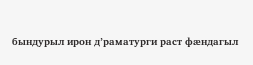бындурыл ирон д’раматурги раст фæндагыл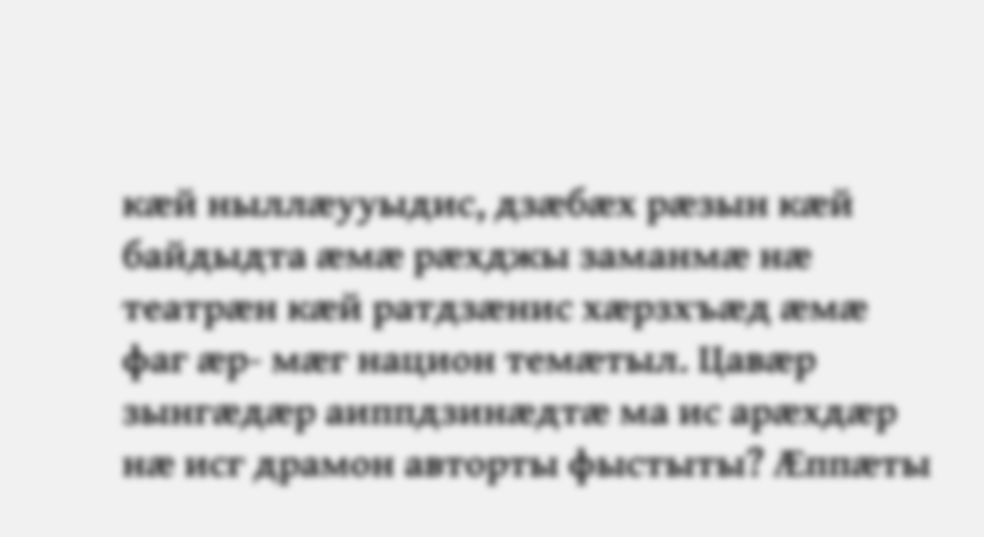кæй ныллæууыдис, дзæбæх рæзын кæй байдыдта æмæ рæхджы заманмæ нæ театрæн кæй ратдзæнис хæрзхъæд æмæ фаг æр- мæг национ темæтыл. Цавæр зынгæдæр аиппдзинæдтæ ма ис арæхдæр нæ исг драмон авторты фыстыты? Æппæты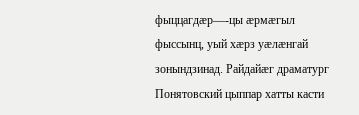фыццагдæр—-цы æрмæгыл фыссынц, уый хæрз уæлæнгай зонындзинад. Райдайæг драматург Понятовский цыппар хатты касти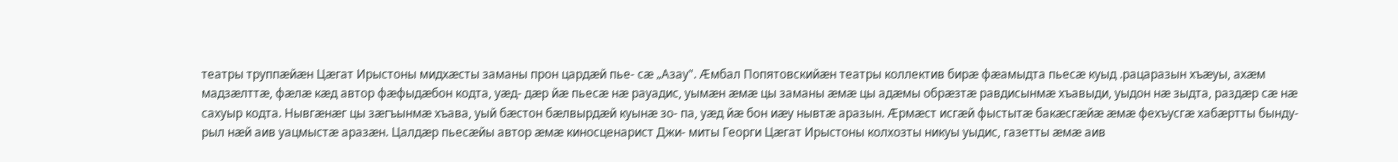театры труппæйæн Цæгат Ирыстоны мидхæсты заманы прон цардæй пье- сæ „Азау". Æмбал Попятовскийæн театры коллектив бирæ фæамыдта пьесæ куыд .рацаразын хъæуы, ахæм мадзæлттæ, фæлæ кæд автор фæфыдæбон кодта, уæд- дæр йæ пьесæ нæ рауадис, уымæн æмæ цы заманы æмæ цы адæмы обрæзтæ равдисынмæ хъавыди, уыдон нæ зыдта, раздæр сæ нæ сахуыр кодта. Нывгæнæг цы зæгъынмæ хъава, уый бæстон бæлвырдæй куынæ зо- па, уæд йæ бон иæу нывтæ аразын. Æрмæст исгæй фыстытæ бакæсгæйæ æмæ фехъусгæ хабæртты бынду- рыл нæй аив уацмыстæ аразæн. Цалдæр пьесæйы автор æмæ киносценарист Джи- миты Георги Цæгат Ирыстоны колхозты никуы уыдис, газетты æмæ аив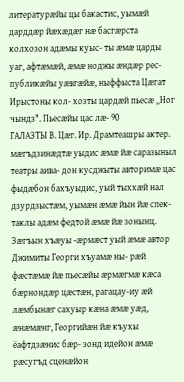литературæйы цы бакастис, уымæй дарддæр йæхæдæг нæ басгæрста колхозон адæмы куыс- ты æмæ царды уаг, афтæмæй, æмæ ноджы æндæр рес- публикæйы уæвгæйæ, ныффыста Цæгат Ирыстоны кол- хозты цардæй пьесæ „Ног чындз". Пьесæйы цас лæ- 90
ГАЛАЗТЫ В. Цæг. Ир. Драмтеашры актер. мæгъдзинæдтæ уыдис æмæ йæ саразыныл театры аива- дон кусджыты авторимæ цас фыдæбон бахъуыдис, уый тыххæй нал дзурдзыстæм, уымæн æмæ йын йæ спек- таклы адæм федтой æмæ йæ зонынц. Зæгъын хъæуы -æрмæст уый æмæ автор Джимиты Георги хъуамæ ны- рæй фæстæмæ йæ пьесæйы æрмæгмæ кæса бæрнондæр цæстæн, рагацау-иу æй лæмбынæг сахуыр кæна æмæ уæд, æнæмæнг, Георгийæн йæ къухы ёафтдзæнис бæр- зонд идейон æмæ рæсугъд сценæйон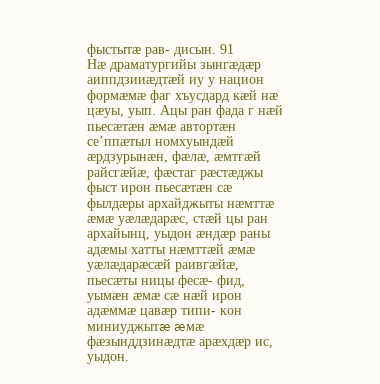фыстытæ рав- дисын. 91
Нæ драматургийы зынгæдæр аиппдзииæдтæй иу у национ формæмæ фаг хъусдард кæй нæ цæуы, уып. Ацы ран фада г нæй пьесæтæн æмæ автортæн се’ппæтыл номхуындæй æрдзурынæн, фæлæ, æмтгæй райсгæйæ, фæстаг рæстæджы фыст ирон пьесæтæн сæ фылдæры архайджыты нæмттæ æмæ уæлæдарæс, стæй цы ран архайынц, уыдон æндæр раны адæмы хатты нæмттæй æмæ уæлæдарæсæй раивгæйæ, пьесæты ницы фесæ- фид, уымæн æмæ сæ нæй ирон адæммæ цавæр типи- кон миниуджытæ æмæ фæзынддзинæдтæ арæхдæр ис, уыдон.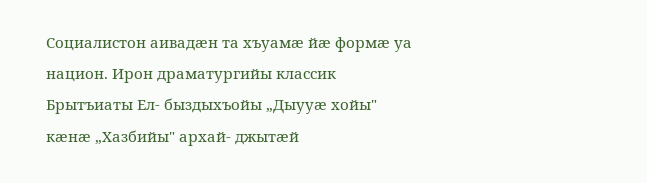Социалистон аивадæн та хъуамæ йæ формæ уа национ. Ирон драматургийы классик Брытъиаты Ел- быздыхъойы „Дыууæ хойы" кæнæ „Хазбийы" архай- джытæй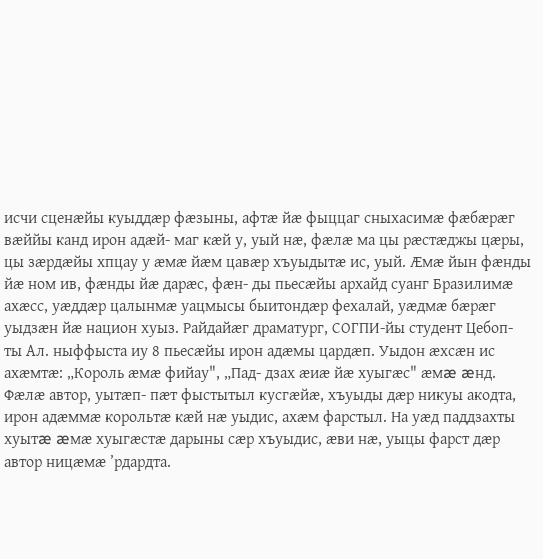исчи сценæйы куыддæр фæзыны, афтæ йæ фыццаг сныхасимæ фæбæрæг вæййы канд ирон адæй- маг кæй у, уый нæ, фæлæ ма цы рæстæджы цæры, цы зæрдæйы хпцау у æмæ йæм цавæр хъуыдытæ ис, уый. Æмæ йын фæнды йæ ном ив, фæнды йæ дарæс, фæн- ды пьесæйы архайд суанг Бразилимæ ахæсс, уæддæр цалынмæ уацмысы быитондæр фехалай, уæдмæ бæрæг уыдзæн йæ национ хуыз. Райдайæг драматург, СОГПИ-йы студент Цебоп- ты Ал. ныффыста иу 8 пьесæйы ирон адæмы цардæп. Уыдон æхсæн ис ахæмтæ: „Король æмæ фийау", „Пад- дзах æиæ йæ хуыгæс" æмæ æнд. Фæлæ автор, уытæп- пæт фыстытыл кусгæйæ, хъуыды дæр никуы акодта, ирон адæммæ корольтæ кæй нæ уыдис, ахæм фарстыл. На уæд паддзахты хуытæ æмæ хуыгæстæ дарыны сæр хъуыдис, æви нæ, уыцы фарст дæр автор ницæмæ ’рдардта.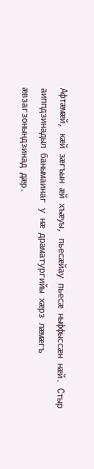Афтæмæй, кæй зæгъын æй хъæуы, пьесæйау пьесæ ныффыссæн нæй. Стыр аиппдзинадыл банымаинаг у нæ драматургийы хæрз лæмæгъ æвзагзонындзинад дæр.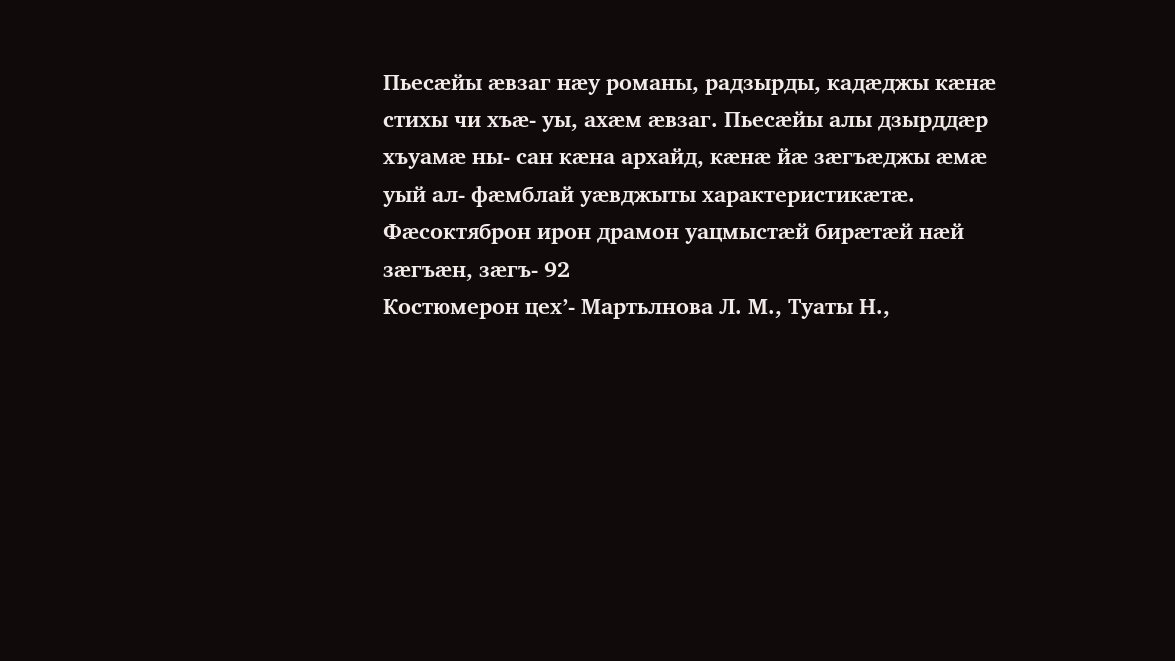Пьесæйы æвзаг нæу романы, радзырды, кадæджы кæнæ стихы чи хъæ- уы, ахæм æвзаг. Пьесæйы алы дзырддæр хъуамæ ны- сан кæна архайд, кæнæ йæ зæгъæджы æмæ уый ал- фæмблай уæвджыты характеристикæтæ. Фæсоктяброн ирон драмон уацмыстæй бирæтæй нæй зæгъæн, зæгъ- 92
Костюмерон цех’- Мартьлнова Л. М., Туаты Н.,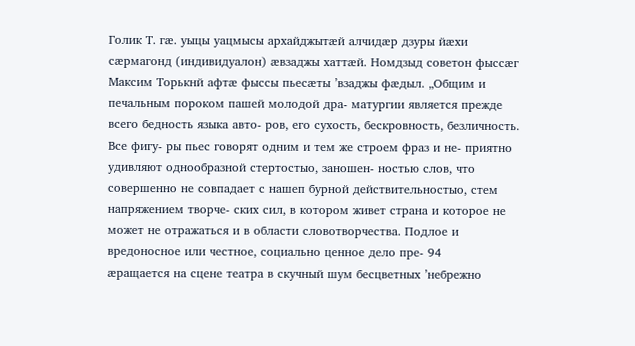Голик Т. гæ. уыцы уацмысы архайджытæй алчидæр дзуры йæхи сæрмагонд (индивидуалон) æвзаджы хаттæй. Номдзыд советон фыссæг Максим Торькнй афтæ фыссы пьесæты ’взаджы фæдыл. „Общим и печальным пороком пашей молодой дра- матургии является прежде всего бедность языка авто- ров, его сухость, бескровность, безличность. Все фигу- ры пьес говорят одним и тем же строем фраз и не- приятно удивляют однообразной стертостыо, заношен- ностью слов, что совершенно не совпадает с нашеп бурной действительностыо, стем напряжением творче- ских сил, в котором живет страна и которое не может не отражаться и в области словотворчества. Подлое и вредоносное или честное, социально ценное дело пре- 94
æращается на сцене театра в скучный шум бесцветных ’небрежно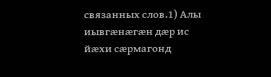связанных слов.1) Алы иывгæнæгæн дæр ис йæхи сæрмагонд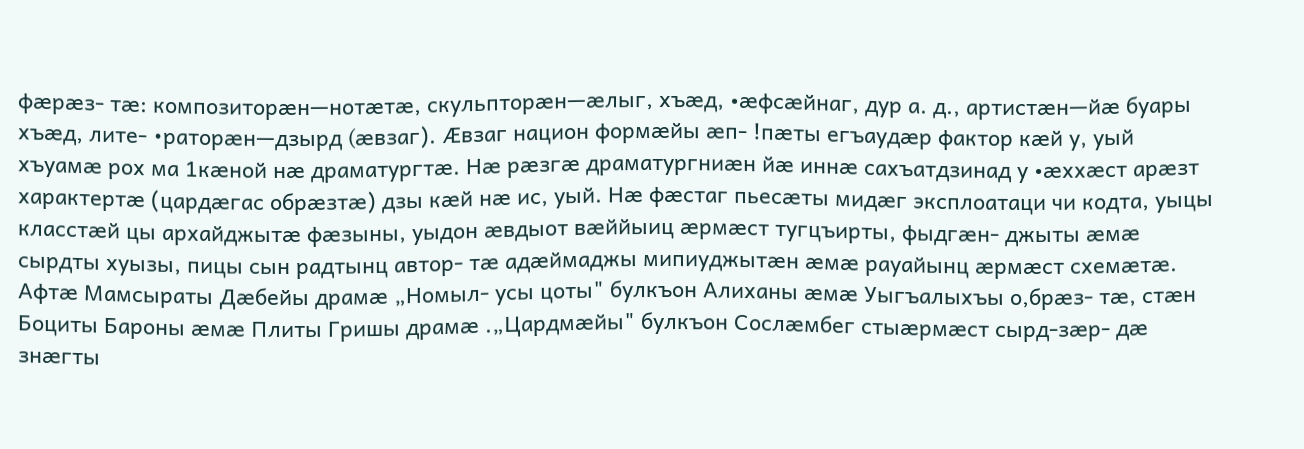фæрæз- тæ: композиторæн—нотæтæ, скульпторæн—æлыг, хъæд, •æфсæйнаг, дур а. д., артистæн—йæ буары хъæд, лите- •раторæн—дзырд (æвзаг). Æвзаг национ формæйы æп- !пæты егъаудæр фактор кæй у, уый хъуамæ рох ма 1кæной нæ драматургтæ. Нæ рæзгæ драматургниæн йæ иннæ сахъатдзинад у •æххæст арæзт характертæ (цардæгас обрæзтæ) дзы кæй нæ ис, уый. Нæ фæстаг пьесæты мидæг эксплоатаци чи кодта, уыцы класстæй цы архайджытæ фæзыны, уыдон æвдыот вæййыиц æрмæст тугцъирты, фыдгæн- джыты æмæ сырдты хуызы, пицы сын радтынц автор- тæ адæймаджы мипиуджытæн æмæ рауайынц æрмæст схемæтæ. Афтæ Мамсыраты Дæбейы драмæ „Номыл- усы цоты" булкъон Алиханы æмæ Уыгъалыхъы о,брæз- тæ, стæн Боциты Бароны æмæ Плиты Гришы драмæ .„Цардмæйы" булкъон Сослæмбег стыæрмæст сырд-зæр- дæ знæгты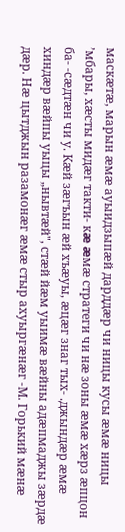маскæтæ, марын æмæ ауыидзыпæй дарддæр чи ницы кусы æмæ ницы ’мбары, хæсты мидæг такти- кæ æмæ стратеги чи нæ зоны æмæ хæрз æпцон ба- -сæдтæн чи у. Кæй зæгъын æй хъæуы, æцæг знаг тых- .джындæр æмæ хиндæр вæйпы уыцы „нывтæй", стæй йæм уыимæ вæйны адæпмаджы зæрдæ дæр. Нæ цытджын разамонæг æмæ стыр ахуыргæнæг -М. Горький мæнæ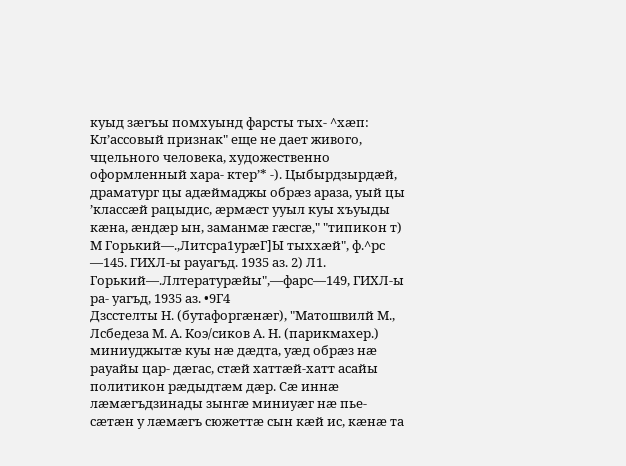куыд зæгъы помхуынд фарсты тых- ^хæп: Кл’ассовый признак" еще не дает живого, чцельного человека, художественно оформленный хара- ктер’* -). Цыбырдзырдæй, драматург цы адæймаджы обрæз араза, уый цы ’классæй рацыдис, æрмæст ууыл куы хъуыды кæна, æндæр ын, заманмæ гæсгæ," "типикон т) М Горький—.,Литсра1урæГ]Ы тыххæй", ф.^рс —145. ГИХЛ-ы рауагъд. 1935 аз. 2) Л1. Горький—.Ллтературæйы",—фарс—149, ГИХЛ-ы ра- уагъд, 1935 аз. •9Г4
Дзсстелты Н. (бутафоргæнæг), "Матошвилй М., Лсбедеза М. А. Коэ/сиков А. Н. (парикмахер.) миниуджытæ куы нæ дæдта, уæд обрæз нæ рауайы цар- дæгас, стæй хаттæй-хатт асайы политикон рæдыдтæм дæр. Сæ иннæ лæмæгъдзинады зынгæ миниуæг нæ пье- сæтæн у лæмæгъ сюжеттæ сын кæй ис, кæнæ та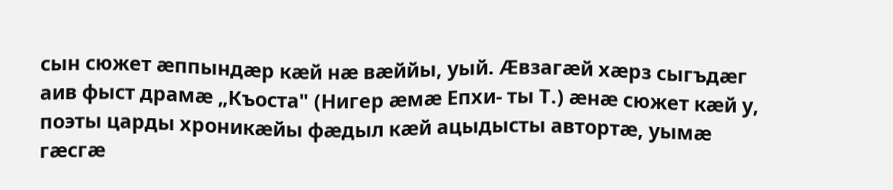сын сюжет æппындæр кæй нæ вæййы, уый. Æвзагæй хæрз сыгъдæг аив фыст драмæ „Къоста" (Нигер æмæ Епхи- ты Т.) æнæ сюжет кæй у, поэты царды хроникæйы фæдыл кæй ацыдысты автортæ, уымæ гæсгæ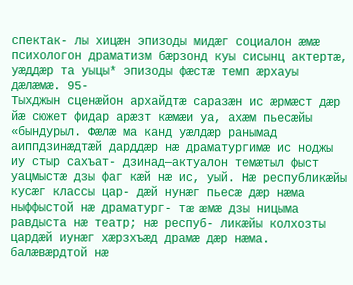спектак- лы хицæн эпизоды мидæг социалон æмæ психологон драматизм бæрзонд куы сисынц актертæ, уæддæр та уыцы* эпизоды фæстæ темп æрхауы дæлæмæ. 95-
Тыхджын сценæйон архайдтæ саразæн ис æрмæст дæр йæ сюжет фидар арæзт кæмæи уа, ахæм пьесæйы «бындурыл. Фæлæ ма канд уæлдæр ранымад аиппдзинæдтæй дарддæр нæ драматургимæ ис ноджы иу стыр сахъат- дзинад—актуалон темæтыл фыст уацмыстæ дзы фаг кæй нæ ис, уый. Нæ республикæйы кусæг классы цар- дæй нунæг пьесæ дæр нæма ныффыстой нæ драматург- тæ æмæ дзы ницыма равдыста нæ театр; нæ респуб- ликæйы колхозты цардæй иунæг хæрзхъæд драмæ дæр нæма. балæвæрдтой нæ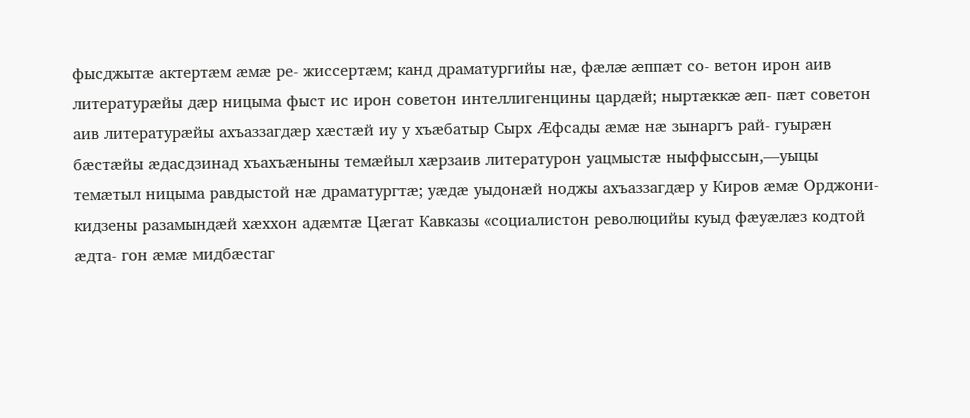фысджытæ актертæм æмæ ре- жиссертæм; канд драматургийы нæ, фæлæ æппæт со- ветон ирон аив литературæйы дæр ницыма фыст ис ирон советон интеллигенцины цардæй; ныртæккæ æп- пæт советон аив литературæйы ахъаззагдæр хæстæй иу у хъæбатыр Сырх Æфсады æмæ нæ зынаргъ рай- гуырæн бæстæйы æдасдзинад хъахъæныны темæйыл хæрзаив литературон уацмыстæ ныффыссын,—уыцы темæтыл ницыма равдыстой нæ драматургтæ; уæдæ уыдонæй ноджы ахъаззагдæр у Киров æмæ Орджони- кидзены разамындæй хæххон адæмтæ Цæгат Кавказы «социалистон революцийы куыд фæуæлæз кодтой æдта- гон æмæ мидбæстаг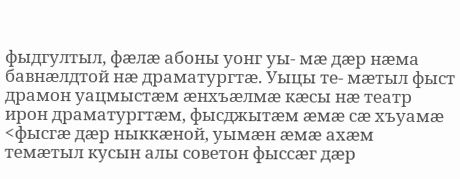фыдгултыл, фæлæ абоны уонг уы- мæ дæр нæма бавнæлдтой нæ драматургтæ. Уыцы те- мæтыл фыст драмон уацмыстæм æнхъæлмæ кæсы нæ театр ирон драматургтæм, фысджытæм æмæ сæ хъуамæ <фысгæ дæр ныккæной, уымæн æмæ ахæм темæтыл кусын алы советон фыссæг дæр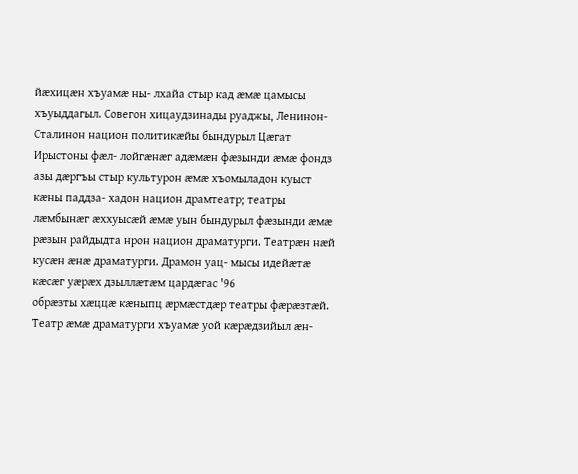йæхицæн хъуамæ ны- лхайа стыр кад æмæ цамысы хъуыддагыл. Совегон хицаудзинады руаджы, Ленинон-Сталинон национ политикæйы бындурыл Цæгат Ирыстоны фæл- лойгæнæг адæмæн фæзынди æмæ фондз азы дæргъы стыр культурон æмæ хъомыладон куыст кæны паддза- хадон национ драмтеатр; театры лæмбынæг æххуысæй æмæ уын бындурыл фæзынди æмæ рæзын райдыдта нрон национ драматурги. Театрæн нæй кусæн æнæ драматурги. Драмон уац- мысы идейæтæ кæсæг уæрæх дзыллæтæм цардæгас '96
обрæзты хæццæ кæныпц æрмæстдæр театры фæрæзтæй. Театр æмæ драматурги хъуамæ уой кæрæдзийыл æн-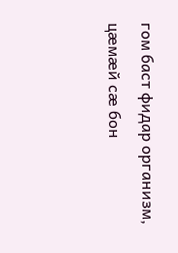гом баст фидар организм, цæмæй сæ бон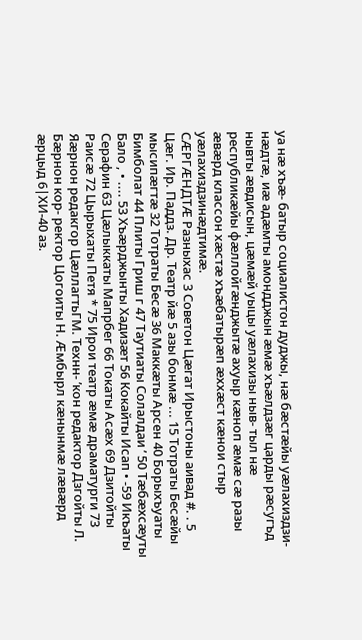уа нæ хъæ- батыр социалистон дуджы, нæ бæстæйы уæлахиздзи- нæдтæ, иæ адæмты амондджын æмæ хъæлдзæг царды рæсугъд нывты æвдисын, цæмæй уыцы уæлахизы ныв- тыл нæ республикæйы фæллойгæнджытæ ахуыр кæноп æмæ сæ разы æвæрд классон хæстæ хъæбатырæп æххæст кæнои стыр уæлахиздзинæдтимæ.
СÆРГÆНДТÆ Разныхас 3 Советон Цæгат Ирыстоны аивад #. . 5 Цæг. Ир. Паддз. Др. Театр йæ 5 азы бонмæ ... 15 Тотраты Бесæйы мысипæгтæ 32 Тотраты Бесæ 36 Маккæты Арсен 40 Борыхъуаты Бимболат 44 Плиты Гриш г 47 Таутиаты Солалдаи ’ 50 Тæбæхсæуты Бало , • .... 53 Хъæрджынты Хадизæт 56 Кокайты Исап • -59 Икъаты Серафин 63 Цæлыккаты Мапрбег 66 Токаты Асæх 69 Дзитойты Раисæ 72 Цырыхаты Петя * 75 Ирои театр æмæ драматурги 73
Яæрнон редакгор ЦæллагтьГМ. Технн- ’кон редактор Дзгойты Л. Бæрнон кор- ректор Цогоиты Н. Æмбырл кæнынмæ лæвæрд æрцыд 6|ХИ-40 аз.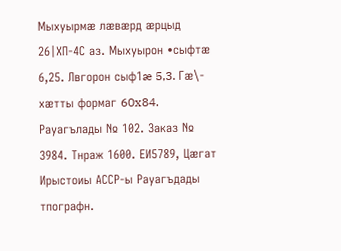Мыхуырмæ лæвæрд æрцыд 26|ХП-4С аз. Мыхуырон •сыфтæ 6,25. Лвгорон сыф1æ 5,3. Гæ\- хæтты формаг 60x84. Рауагълады № 102. Заказ № 3984. Тнраж 1600. ЕИ5789, Цæгат Ирыстоиы АССР-ы Рауагъдады тпографн.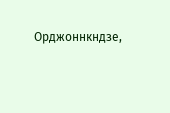Орджоннкндзе,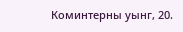Коминтерны уынг, 20.